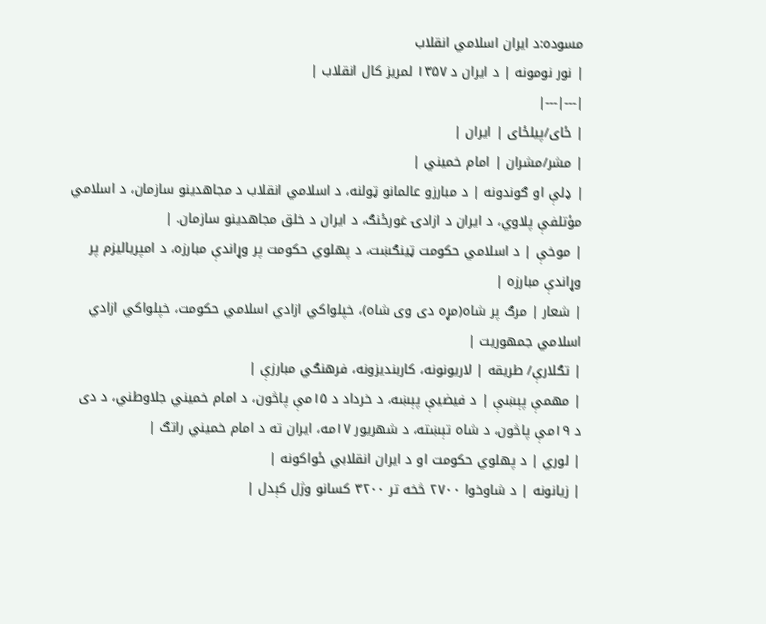مسوده:د ایران اسلامي انقلاب
| نور نومونه | د ایران د ۱۳۵۷ لمریز کال انقلاب |
|---|---|
| ځای/پیلځای | ایران |
| مشر/مشران | امام خمیني |
| ډلې او ګوندونه | د مبارزو عالمانو ټولنه، د اسلامي انقلاب د مجاهدینو سازمان، د اسلامي مؤتلفې پلاوي، د ایران د ازادۍ غورځنګ، د ایران د خلق مجاهدینو سازمان. |
| موخې | د اسلامي حکومت ټینګښت، د پهلوي حکومت پر وړاندې مبارزه، د امپریالیزم پر وړاندې مبارزه |
| شعار | مرګ پر شاه(مړه دی وی شاه)، خپلواکي ازادي اسلامي حکومت، خپلواکي ازادي اسلامي جمهوریت |
| تګلارې/ طریقه | لاریونونه، کاربندیزونه، فرهنګي مبارزې |
| مهمې پېښې | د فیضیې پېښه، د خرداد د ۱۵مې پاڅون، د امام خمیني جلاوطني، د دی د ۱۹مې پاڅون، د شاه تېښته، د شهریور ۱۷مه، ایران ته د امام خمیني راتګ |
| لوري | د پهلوي حکومت او د ایران انقلابي ځواکونه |
| زیانونه | د شاوخوا ۲۷۰۰ څخه تر ۳۲۰۰ کسانو وژل کېدل |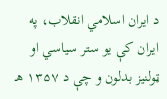د ایران اسلامي انقلاب، په ایران کې یو ستر سیاسي او ټولنیز بدلون و چې د ۱۳۵۷ هـ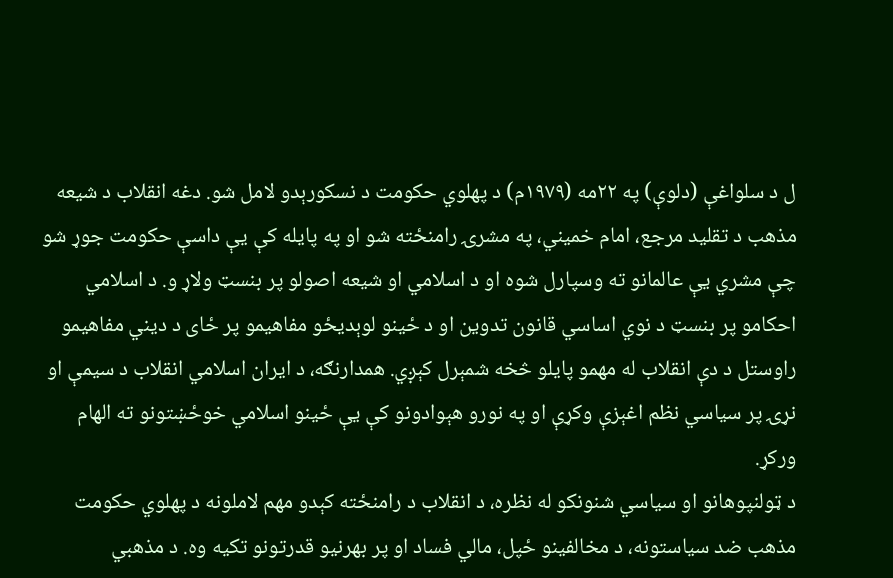ل د سلواغې (دلوې) په ۲۲مه (۱۹۷۹م) د پهلوي حکومت د نسکورېدو لامل شو. دغه انقلاب د شیعه مذهب د تقلید مرجع، امام خمیني، په مشرۍ رامنځته شو او په پایله کې یې داسې حکومت جوړ شو چې مشري یې عالمانو ته وسپارل شوه او د اسلامي او شیعه اصولو پر بنسټ ولاړ و. د اسلامي احکامو پر بنسټ د نوي اساسي قانون تدوین او د ځینو لوېدیځو مفاهیمو پر ځای د دیني مفاهیمو راوستل د دې انقلاب له مهمو پایلو څخه شمېرل کېږي. همدارنګه، د ایران اسلامي انقلاب د سیمې او نړۍ پر سیاسي نظم اغېزې وکړې او په نورو هېوادونو کې یې ځینو اسلامي خوځښتونو ته الهام ورکړ.
د ټولنپوهانو او سیاسي شنونکو له نظره، د انقلاب د رامنځته کېدو مهم لاملونه د پهلوي حکومت مذهب ضد سیاستونه، د مخالفینو ځپل، مالي فساد او پر بهرنیو قدرتونو تکیه وه. د مذهبي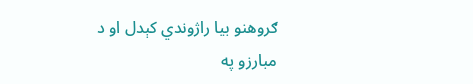ګروهنو بیا راژوندي کېدل او د مبارزو په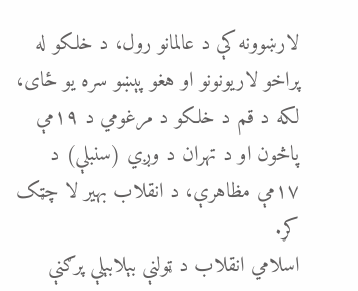لارښوونه کې د عالمانو رول، د خلکو له پراخو لاریونونو او هغو پېښو سره یو ځای، لکه د قم د خلکو د مرغومي د ۱۹مې پاڅون او د تهران د وږي (سنبلې) د ۱۷مې مظاهرې، د انقلاب بهیر لا چټک کړ.
اسلامي انقلاب د ټولنې بېلابېلې پرګنې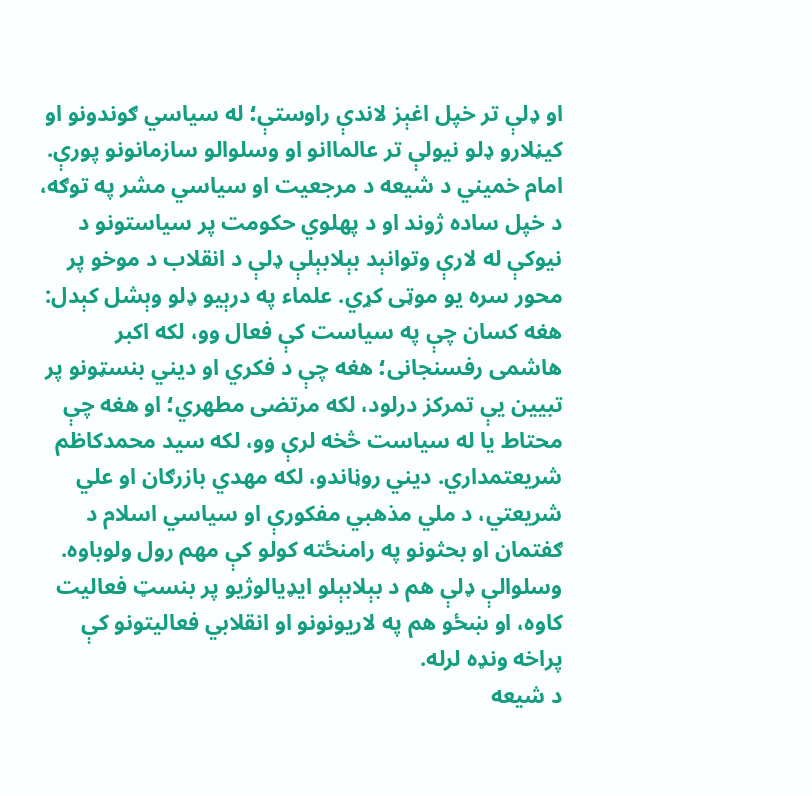او ډلې تر خپل اغېز لاندې راوستې؛ له سیاسي ګوندونو او کیڼلارو ډلو نیولې تر عالماانو او وسلوالو سازمانونو پورې. امام خمیني د شیعه د مرجعیت او سیاسي مشر په توګه، د خپل ساده ژوند او د پهلوي حکومت پر سیاستونو د نیوکې له لارې وتوانېد بېلابېلې ډلې د انقلاب د موخو پر محور سره یو موټی کړي. علماء په درېیو ډلو وېشل کېدل: هغه کسان چې په سیاست کې فعال وو، لکه اکبر هاشمی رفسنجانی؛ هغه چې د فکري او دیني بنسټونو پر تبیین یې تمرکز درلود، لکه مرتضی مطهري؛ او هغه چې محتاط یا له سیاست څخه لرې وو، لکه سید محمدکاظم شریعتمداري. دیني روڼاندو، لکه مهدي بازرګان او علي شریعتي، د ملي مذهبي مفکورې او سیاسي اسلام د ګفتمان او بحثونو په رامنځته کولو کې مهم رول ولوباوه. وسلوالې ډلې هم د بېلابېلو ایډیالوژیو پر بنسټ فعالیت کاوه، او ښځو هم په لاریونونو او انقلابي فعالیتونو کې پراخه ونډه لرله.
د شیعه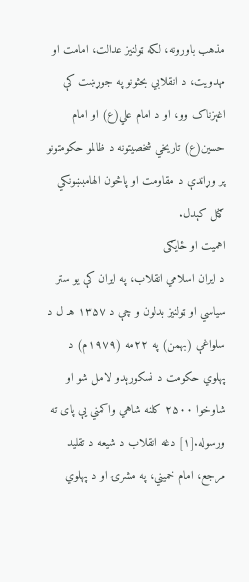مذهب باورونه، لکه ټولنیز عدالت، امامت او مهدویت، د انقلابي بحثونو په جوړښت کې اغېزناک وو، او د امام علي(ع) او امام حسین(ع) تاریخي شخصیتونه د ظالمو حکومتونو پر وړاندې د مقاومت او پاڅون الهامبښونکي ګڼل کېدل.
اهمیت او ځایګی
د ایران اسلامي انقلاب، په ایران کې یو ستر سیاسي او ټولنیز بدلون و چې د ۱۳۵۷ هـ ل د سلواغې (بهمن) په ۲۲مه (۱۹۷۹م) د پهلوي حکومت د نسکورېدو لامل شو او شاوخوا ۲۵۰۰ کلنه شاهي واکمني یې پای ته ورسوله.[۱] دغه انقلاب د شیعه د تقلید مرجع، امام خمیني، په مشرۍ او د پهلوي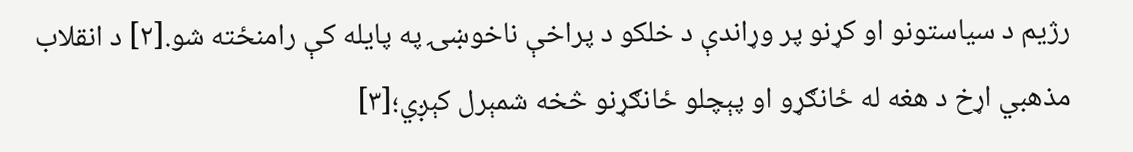رژیم د سیاستونو او کړنو پر وړاندې د خلکو د پراخې ناخوښۍ په پایله کې رامنځته شو.[۲] د انقلاب مذهبي اړخ د هغه له ځانګړو او پېچلو ځانګړنو څخه شمېرل کېږي؛[۳]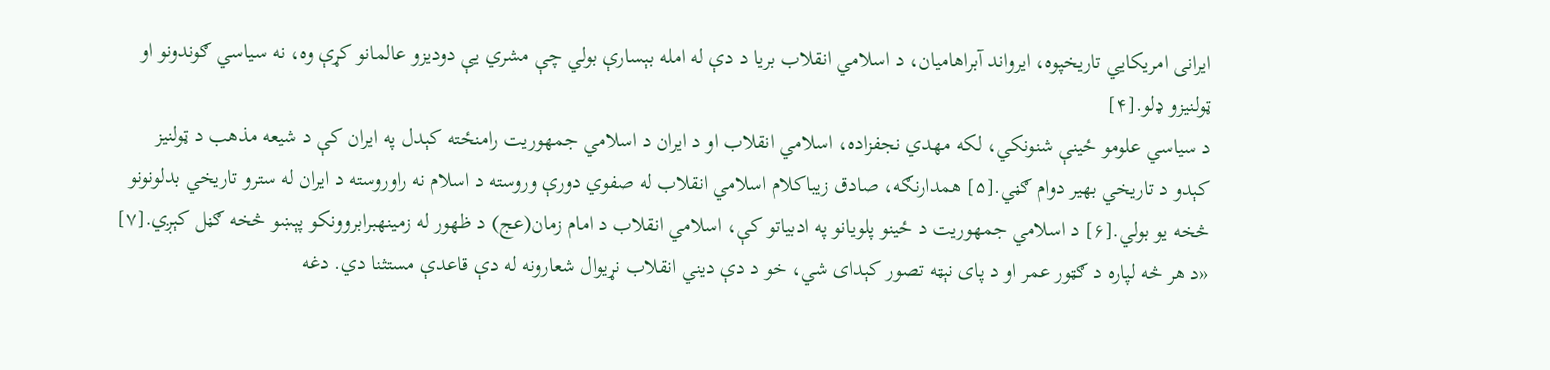ایرانی امریکایي تاریخپوه، ایرواند آبراهامیان، د اسلامي انقلاب بریا د دې له امله بېسارې بولي چې مشري یې دودیزو عالمانو کړې وه، نه سیاسي ګوندونو او ټولنیزو ډلو.[۴]
د سیاسي علومو ځینې شنونکي، لکه مهدي نجفزاده، اسلامي انقلاب او د ایران د اسلامي جمهوریت رامنځته کېدل په ایران کې د شیعه مذهب د ټولنیز کېدو د تاریخي بهیر دوام ګڼي.[۵] همدارنګه، صادق زیباکلام اسلامي انقلاب له صفوي دورې وروسته د اسلام نه راوروسته د ایران له سترو تاریخي بدلونونو څخه یو بولي.[۶] د اسلامي جمهوریت د ځینو پلویانو په ادبیاتو کې، اسلامي انقلاب د امام زمان(عج) د ظهور له زمینهبرابروونکو پېښو څخه ګڼل کېږي.[۷]
«د هر څه لپاره د ګټور عمر او د پای نېټه تصور کېدای شي، خو د دې دیني انقلاب نړیوال شعارونه له دې قاعدې مستثنا دي. دغه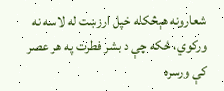شعارونه هېڅکله خپل ارزښت له لاسه نه ورکوي، ځکه چې د بشر فطرت په هر عصر کې ورسره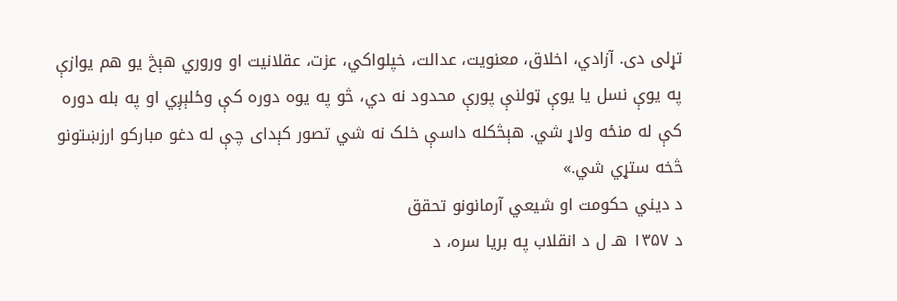تړلی دی. آزادي، اخلاق، معنویت، عدالت، خپلواکي، عزت، عقلانیت او وروري هېڅ یو هم یوازې په یوې نسل یا یوې ټولنې پورې محدود نه دي، څو په یوه دوره کې وځلېږي او په بله دوره کې له منځه ولاړ شي. هېڅکله داسې خلک نه شي تصور کېدای چې له دغو مبارکو ارزښتونو څخه ستړي شي.»
د دیني حکومت او شیعي آرمانونو تحقق
د ۱۳۵۷ هـ ل د انقلاب په بریا سره، د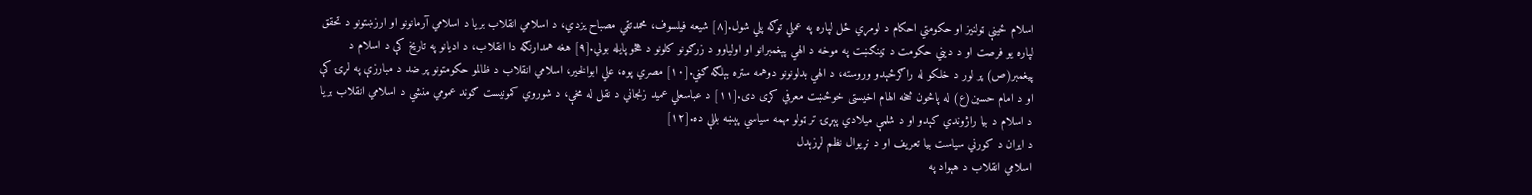اسلام ځینې ټولنیز او حکومتي احکام د لومړي ځل لپاره په عملي توګه پلي شول.[۸] شیعه فیلسوف، محمدتقي مصباح یزدي، د اسلامي انقلاب بریا د اسلامي آرمانونو او ارزښتونو د تحقق لپاره یو فرصت او د دیني حکومت د ټینګښت په موخه د الهي پېغمبرانو او اولیاوو د زرګونو کلونو د هڅو پایله بولي.[۹] هغه همدارنګه دا انقلاب، د ادیانو په تاریخ کې د اسلام د پیغمبر(ص) پر لور د خلکو له راګرځېدو وروسته، د الهي بدلونونو دوهمه ستره بېلګه ګڼي.[۱۰] مصري پوه، علي ابوالخیر، اسلامي انقلاب د ظالمو حکومتونو پر ضد د مبارزې په لړۍ کې او د امام حسین(ع) له پاڅون څخه الهام اخیستی خوځښت معرفي کړی دی.[۱۱] د عباسعلي عمید زنجاني د نقل له مخې، د شوروي کمونیست ګوند عمومي منشي د اسلامي انقلاب بریا د اسلام د بیا راژوندي کېدو او د شلمې میلادي پېړۍ تر ټولو مهمه سیاسي پېښه بللې ده.[۱۲]
د ایران د کورني سیاست بیا تعریف او د نړیوال نظم لړزېدل
اسلامي انقلاب د هېواد په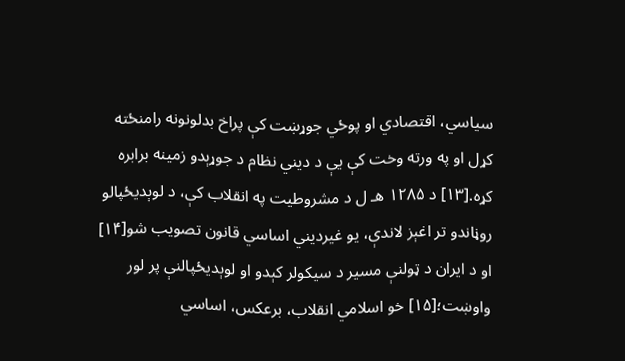سیاسي، اقتصادي او پوځي جوړښت کې پراخ بدلونونه رامنځته کړل او په ورته وخت کې یې د دیني نظام د جوړېدو زمینه برابره کړه.[۱۳] د ۱۲۸۵ هـ ل د مشروطیت په انقلاب کې، د لوېدیځپالو روڼاندو تر اغېز لاندې، یو غیردیني اساسي قانون تصویب شو[۱۴] او د ایران د ټولنې مسیر د سیکولر کېدو او لوېدیځپالنې پر لور واوښت؛[۱۵] خو اسلامي انقلاب، برعکس، اساسي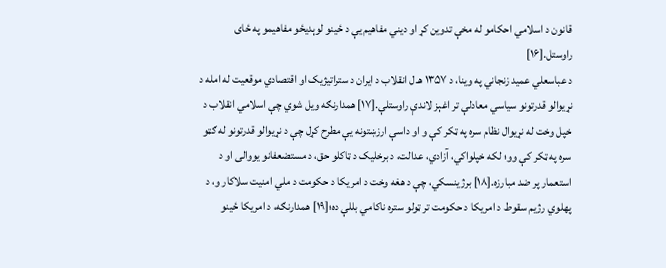قانون د اسلامي احکامو له مخې تدوین کړ او دیني مفاهیم یې د ځینو لوېدیځو مفاهیمو په ځای راوستل.[۱۶]
د عباسعلي عمید زنجاني په وینا، د ۱۳۵۷ هـ ل انقلاب د ایران د ستراتیژیک او اقتصادي موقعیت له امله د نړیوالو قدرتونو سیاسي معادلې تر اغېز لاندې راوستلې.[۱۷] همدارنګه ویل شوي چې اسلامي انقلاب د خپل وخت له نړیوال نظام سره په ټکر کې و او داسې ارزښتونه یې مطرح کړل چې د نړیوالو قدرتونو له ګټو سره په ټکر کې وو؛ لکه خپلواکي، آزادي، عدالت، د برخلیک د ټاکلو حق، د مستضعفانو یووالی او د استعمار پر ضد مبارزه.[۱۸] برژینسکي، چې د هغه وخت د امریکا د حکومت د ملي امنیت سلاکار و، د پهلوي رژیم سقوط د امریکا د حکومت تر ټولو ستره ناکامي بللې ده؛[۱۹] همدارنګه، د امریکا ځینو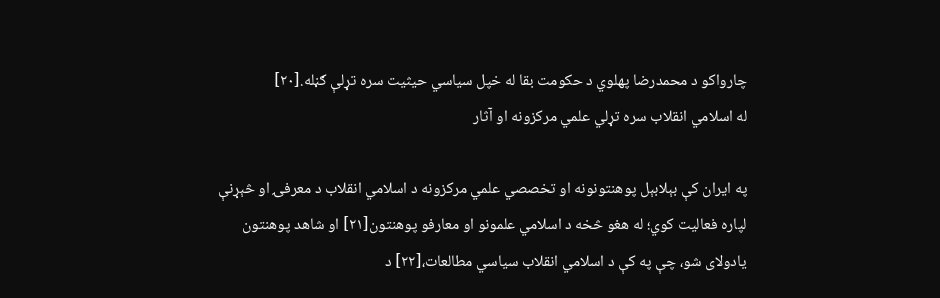چارواکو د محمدرضا پهلوي د حکومت بقا له خپل سیاسي حیثیت سره تړلې ګڼله.[۲۰]
له اسلامي انقلاب سره تړلي علمي مرکزونه او آثار

په ایران کې بېلابېل پوهنتونونه او تخصصي علمي مرکزونه د اسلامي انقلاب د معرفۍ او څېړنې لپاره فعالیت کوي؛ له هغو څخه د اسلامي علمونو او معارفو پوهنتون[۲۱] او شاهد پوهنتون یادولای شو، چې په کې د اسلامي انقلاب سیاسي مطالعات،[۲۲] د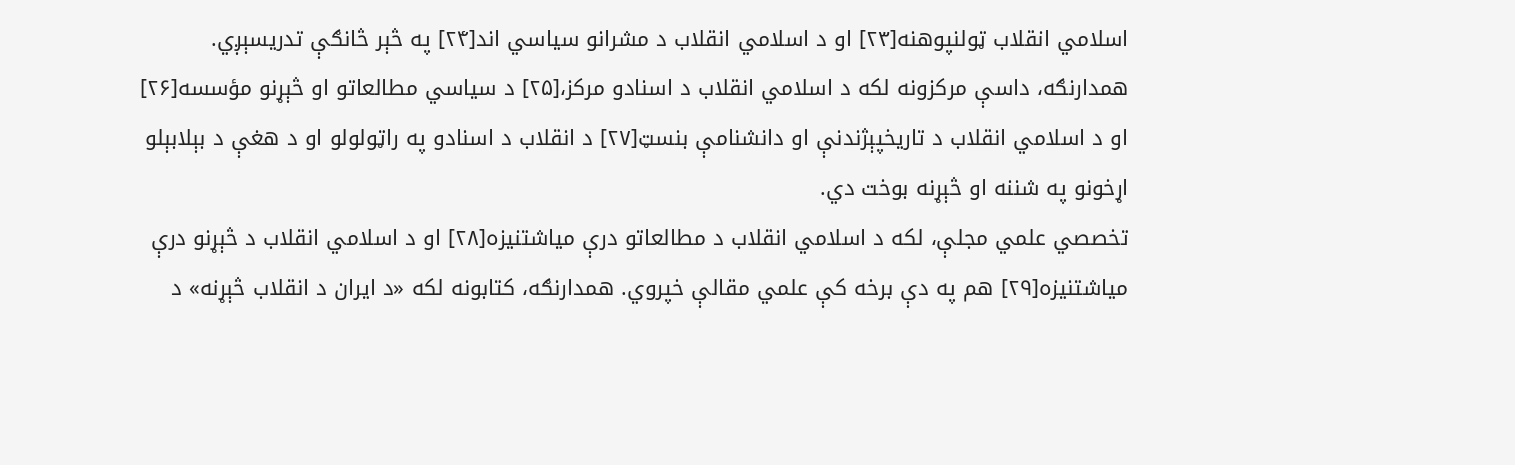اسلامي انقلاب ټولنپوهنه[۲۳] او د اسلامي انقلاب د مشرانو سیاسي اند[۲۴] په څېر څانګې تدریسېږي. همدارنګه، داسې مرکزونه لکه د اسلامي انقلاب د اسنادو مرکز،[۲۵] د سیاسي مطالعاتو او څېړنو مؤسسه[۲۶] او د اسلامي انقلاب د تاریخپېژندنې او دانشنامې بنسټ[۲۷] د انقلاب د اسنادو په راټولولو او د هغې د بېلابېلو اړخونو په شننه او څېړنه بوخت دي.
تخصصي علمي مجلې، لکه د اسلامي انقلاب د مطالعاتو درې میاشتنیزه[۲۸] او د اسلامي انقلاب د څېړنو درې میاشتنیزه[۲۹] هم په دې برخه کې علمي مقالې خپروي. همدارنګه، کتابونه لکه «د ایران د انقلاب څېړنه» د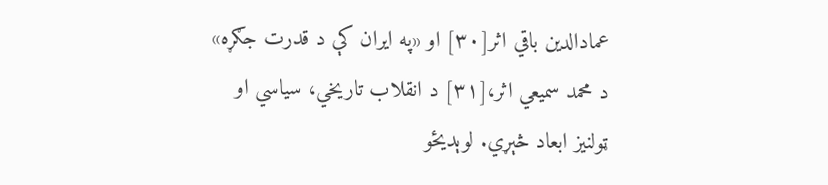عمادالدین باقي اثر[۳۰] او «په ایران کې د قدرت جګړه» د محمد سمیعي اثر،[۳۱] د انقلاب تاریخي، سیاسي او ټولنیز ابعاد څېړي. لوېدیځو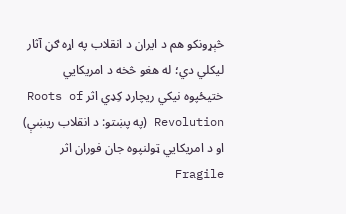څېړونکو هم د ایران د انقلاب په اړه ګڼ آثار لیکلي دي؛ له هغو څخه د امریکایي ختیځپوه نیکي ریچارډ کِډي اثر Roots of Revolution (په پښتو: د انقلاب ریښې) او د امریکایي ټولنپوه جان فوران اثر Fragile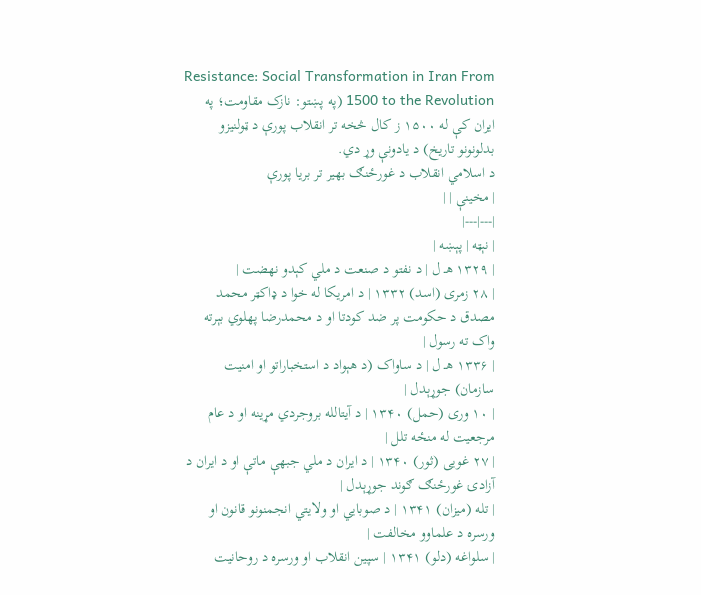Resistance: Social Transformation in Iran From 1500 to the Revolution (په پښتو: نازک مقاومت؛ په ایران کې له ۱۵۰۰ ز کال څخه تر انقلاب پورې د ټولنیزو بدلونونو تاریخ) د یادونې وړ دي.
د اسلامي انقلاب د غورځنګ بهیر تر بریا پورې
| مخینې | |
|---|---|
| نېټه | پېښه |
| ۱۳۲۹ هـ ل | د نفتو د صنعت د ملي کېدو نهضت |
| ۲۸ زمری (اسد) ۱۳۳۲ | د امریکا له خوا د ډاکټر محمد مصدق د حکومت پر ضد کودتا او د محمدرضا پهلوي بېرته واک ته رسول |
| ۱۳۳۶ هـ ل | د ساواک (د هېواد د استخباراتو او امنیت سازمان) جوړېدل |
| ۱۰ وری (حمل) ۱۳۴۰ | د آیتالله بروجردي مړینه او د عام مرجعیت له منځه تلل |
| ۲۷ غویی (ثور) ۱۳۴۰ | د ایران د ملي جبهې ماتې او د ایران د آزادۍ غورځنګ ګوند جوړېدل |
| تله (میزان) ۱۳۴۱ | د صوبایي او ولایتي انجمنونو قانون او ورسره د علماوو مخالفت |
| سلواغه (دلو) ۱۳۴۱ | سپین انقلاب او ورسره د روحانیت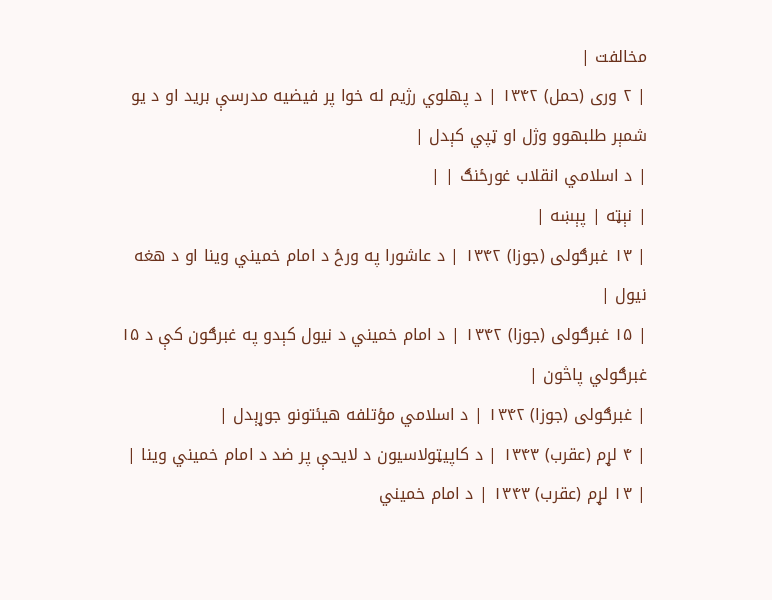مخالفت |
| ۲ وری (حمل) ۱۳۴۲ | د پهلوي رژیم له خوا پر فیضیه مدرسې برید او د یو شمېر طلبهوو وژل او ټپي کېدل |
| د اسلامي انقلاب غورځنګ | |
| نېټه | پېښه |
| ۱۳ غبرګولی (جوزا) ۱۳۴۲ | د عاشورا په ورځ د امام خمیني وینا او د هغه نیول |
| ۱۵ غبرګولی (جوزا) ۱۳۴۲ | د امام خمیني د نیول کېدو په غبرګون کې د ۱۵ غبرګولي پاڅون |
| غبرګولی (جوزا) ۱۳۴۲ | د اسلامي مؤتلفه هیئتونو جوړېدل |
| ۴ لړم (عقرب) ۱۳۴۳ | د کاپیټولاسیون د لایحې پر ضد د امام خمیني وینا |
| ۱۳ لړم (عقرب) ۱۳۴۳ | د امام خمیني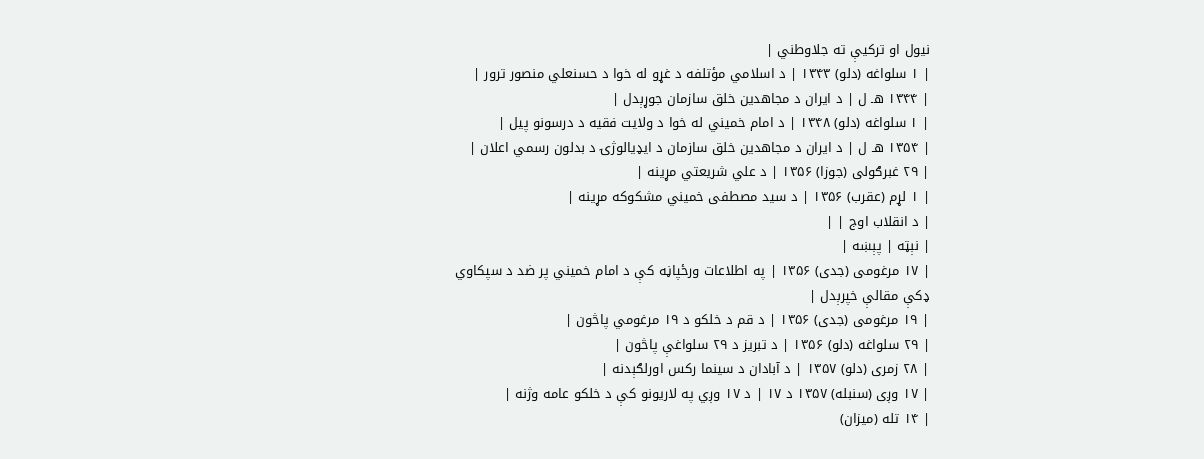نیول او ترکیې ته جلاوطني |
| ۱ سلواغه (دلو) ۱۳۴۳ | د اسلامي مؤتلفه د غړو له خوا د حسنعلي منصور ترور |
| ۱۳۴۴ هـ ل | د ایران د مجاهدین خلق سازمان جوړېدل |
| ۱ سلواغه (دلو) ۱۳۴۸ | د امام خمیني له خوا د ولایت فقیه د درسونو پیل |
| ۱۳۵۴ هـ ل | د ایران د مجاهدین خلق سازمان د ایډیالوژۍ د بدلون رسمي اعلان |
| ۲۹ غبرګولی (جوزا) ۱۳۵۶ | د علي شریعتي مړینه |
| ۱ لړم (عقرب) ۱۳۵۶ | د سید مصطفی خمیني مشکوکه مړینه |
| د انقلاب اوج | |
| نېټه | پېښه |
| ۱۷ مرغومی (جدی) ۱۳۵۶ | په اطلاعات ورځپاڼه کې د امام خمیني پر ضد د سپکاوي ډکې مقالې خپرېدل |
| ۱۹ مرغومی (جدی) ۱۳۵۶ | د قم د خلکو د ۱۹ مرغومي پاڅون |
| ۲۹ سلواغه (دلو) ۱۳۵۶ | د تبریز د ۲۹ سلواغې پاڅون |
| ۲۸ زمری (دلو) ۱۳۵۷ | د آبادان د سینما رکس اورلګېدنه |
| ۱۷ وږی (سنبله) ۱۳۵۷ د ۱۷ | د ۱۷ وږي په لاریونو کې د خلکو عامه وژنه |
| ۱۴ تله (میزان)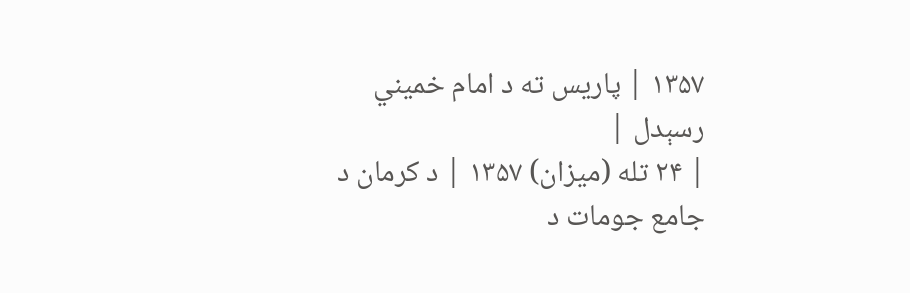۱۳۵۷ | پاریس ته د امام خمیني رسېدل |
| ۲۴ تله (میزان) ۱۳۵۷ | د کرمان د جامع جومات د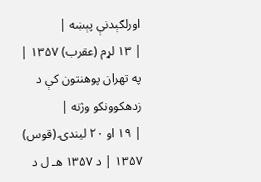اورلګېدنې پېښه |
| ۱۳ لړم (عقرب) ۱۳۵۷ | په تهران پوهنتون کې د زدهکوونکو وژنه |
| ۱۹ او ۲۰ لیندۍ (قوس) ۱۳۵۷ | د ۱۳۵۷ هـ ل د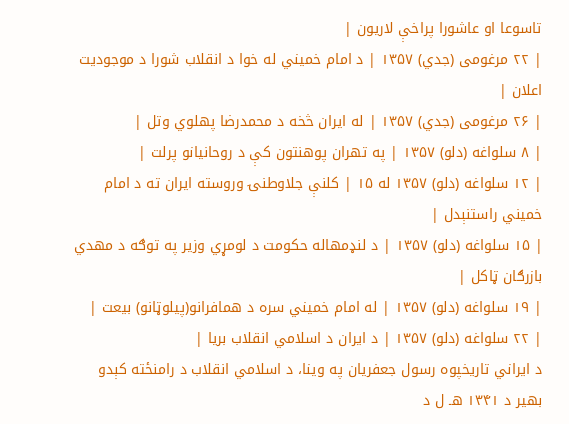تاسوعا او عاشورا پراخې لاریون |
| ۲۲ مرغومی (جدي) ۱۳۵۷ | د امام خمیني له خوا د انقلاب شورا د موجودیت اعلان |
| ۲۶ مرغومی (جدي) ۱۳۵۷ | له ایران څخه د محمدرضا پهلوي وتل |
| ۸ سلواغه (دلو) ۱۳۵۷ | په تهران پوهنتون کې د روحانیانو پرلت |
| ۱۲ سلواغه (دلو) ۱۳۵۷ له ۱۵ | کلنې جلاوطنۍ وروسته ایران ته د امام خمیني راستنېدل |
| ۱۵ سلواغه (دلو) ۱۳۵۷ | د لنډمهاله حکومت د لومړي وزیر په توګه د مهدي بازرګان ټاکل |
| ۱۹ سلواغه (دلو) ۱۳۵۷ | له امام خمیني سره د همافرانو(پیلوټانو) بیعت |
| ۲۲ سلواغه (دلو) ۱۳۵۷ | د ایران د اسلامي انقلاب بریا |
د ایراني تاریخپوه رسول جعفریان په وینا، د اسلامي انقلاب د رامنځته کېدو بهیر د ۱۳۴۱ هـ ل د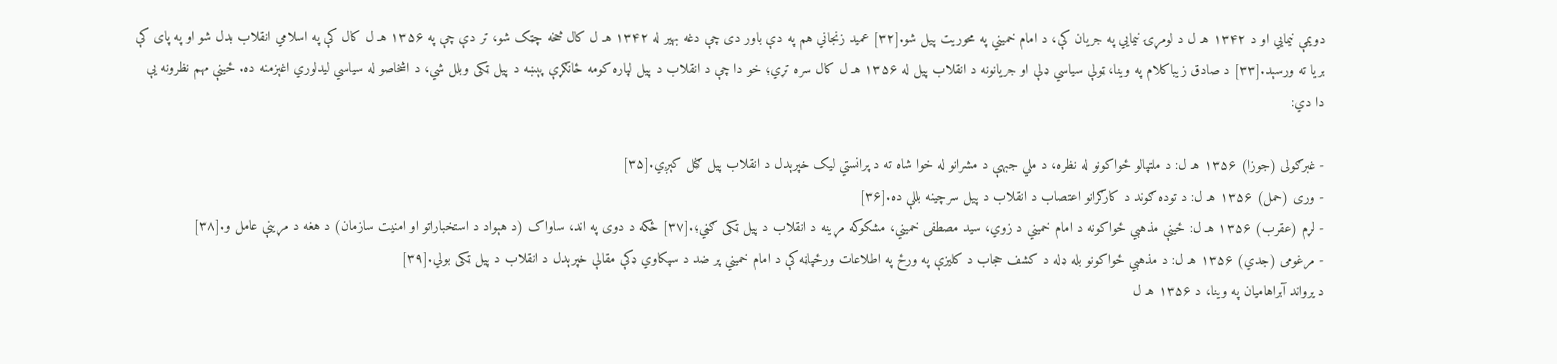دویمې نیمایي او د ۱۳۴۲ هـ ل د لومړۍ نیمایي په جریان کې، د امام خمیني په محوریت پیل شو.[۳۲] عمید زنجاني هم په دې باور دی چې دغه بهیر له ۱۳۴۲ هـ ل کال څخه چټک شو، تر دې چې په ۱۳۵۶ هـ ل کال کې په اسلامي انقلاب بدل شو او په پای کې بریا ته ورسېد.[۳۳] د صادق زیباکلام په وینا، ټولې سیاسي ډلې او جریانونه د انقلاب پیل له ۱۳۵۶ هـ ل کال سره تړي؛ خو دا چې د انقلاب د پیل لپاره کومه ځانګړې پېښه د پیل ټکی وبلل شي، د اشخاصو له سیاسي لیدلوري اغېزمنه ده. ځینې مهم نظرونه یې دا دي:

- غبرګولی (جوزا) ۱۳۵۶ هـ ل: د ملتپالو ځواکونو له نظره، د ملي جبهې د مشرانو له خوا شاه ته د پرانستي لیک خپرېدل د انقلاب پیل ګڼل کېږي.[۳۵]
- وری (حمل) ۱۳۵۶ هـ ل: د توده ګوند د کارګرانو اعتصاب د انقلاب د پیل سرچینه بللې ده.[۳۶]
- لړم (عقرب) ۱۳۵۶ هـ ل: ځینې مذهبي ځواکونه د امام خمیني د زوي، سید مصطفی خمیني، مشکوکه مړینه د انقلاب د پیل ټکی ګڼي؛.[۳۷] ځکه د دوی په اند، ساواک (د هېواد د استخباراتو او امنیت سازمان) د هغه د مړینې عامل و.[۳۸]
- مرغومی (جدي) ۱۳۵۶ هـ ل: د مذهبي ځواکونو بله ډله د کشف حجاب د کلیزې په ورځ په اطلاعات ورځپاڼه کې د امام خمیني پر ضد د سپکاوي ډکې مقالې خپرېدل د انقلاب د پیل ټکی بولي.[۳۹]
د یرواند آبراهامیان په وینا، د ۱۳۵۶ هـ ل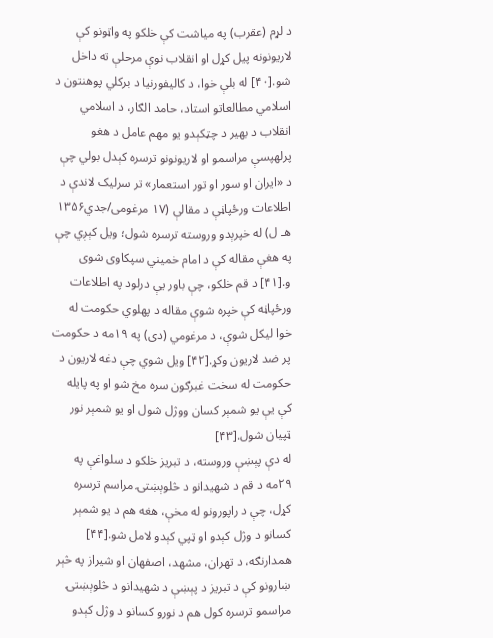د لړم (عقرب) په میاشت کې خلکو په واټونو کې لاریونونه پیل کړل او انقلاب نوې مرحلې ته داخل شو.[۴۰] له بلې خوا، د کالیفورنیا د برکلي پوهنتون د اسلامي مطالعاتو استاد، حامد الګار، د اسلامي انقلاب د بهیر د چټکېدو یو مهم عامل د هغو پرلهپسې مراسمو او لاریونونو ترسره کېدل بولي چې د «ایران او سور او تور استعمار» تر سرلیک لاندې د اطلاعات ورځپاڼې د مقالې (۱۷ مرغومی/جدي۱۳۵۶ هـ ل) له خپرېدو وروسته ترسره شول؛ ویل کېږي چې په هغې مقاله کې د امام خمیني سپکاوی شوی و.[۴۱] د قم خلکو، چې باور یې درلود په اطلاعات ورځپاڼه کې خپره شوې مقاله د پهلوي حکومت له خوا لیکل شوې، د مرغومي (دی) په ۱۹مه د حکومت پر ضد لاریون وکړ.[۴۲] ویل شوي چې دغه لاریون د حکومت له سخت غبرګون سره مخ شو او په پایله کې یې یو شمېر کسان ووژل شول او یو شمېر نور ټپیان شول.[۴۳]
له دې پېښې وروسته، د تبریز خلکو د سلواغې په ۲۹مه د قم د شهیدانو د څلوېښتۍ مراسم ترسره کړل، چې د راپورونو له مخې، هغه هم د یو شمېر کسانو د وژل کېدو او ټپي کېدو لامل شو.[۴۴] همدارنګه، د تهران، مشهد، اصفهان او شیراز په څېر ښارونو کې د تبریز د پېښې د شهیدانو د څلوېښتۍ مراسمو ترسره کول هم د نورو کسانو د وژل کېدو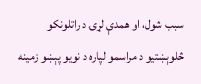سبب شول، او همدې لړۍ د راتلونکو څلوېښتیو د مراسمو لپاره د نویو پېښو زمینه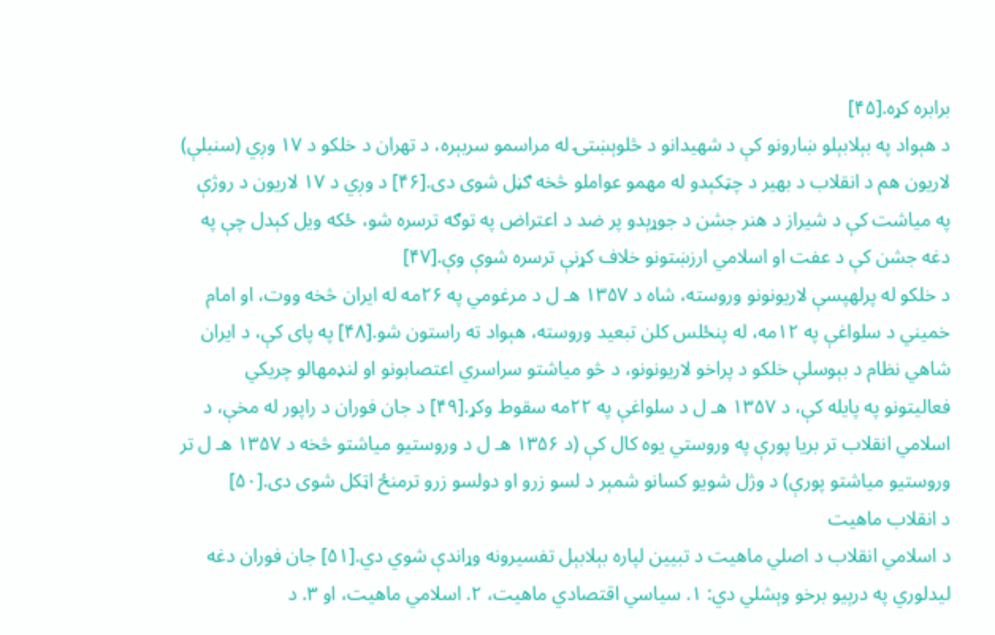برابره کړه.[۴۵]
د هېواد په بېلابېلو ښارونو کې د شهیدانو د څلوېښتۍ له مراسمو سربېره، د تهران د خلکو د ۱۷ وږي (سنبلې) لاریون هم د انقلاب د بهیر د چټکېدو له مهمو عواملو څخه ګڼل شوی دی.[۴۶] د وږي د ۱۷ لاریون د روژې په میاشت کې د شیراز د هنر جشن د جوړېدو پر ضد د اعتراض په توګه ترسره شو، ځکه ویل کېدل چې په دغه جشن کې د عفت او اسلامي ارزښتونو خلاف کړنې ترسره شوې وې.[۴۷]
د خلکو له پرلهپسې لاریونونو وروسته، شاه د ۱۳۵۷ هـ ل د مرغومي په ۲۶مه له ایران څخه ووت، او امام خمیني د سلواغې په ۱۲مه، له پنځلس کلن تبعید وروسته، هېواد ته راستون شو.[۴۸] په پای کې، د ایران شاهي نظام د بېوسلې خلکو د پراخو لاریونونو، د څو میاشتو سراسري اعتصابونو او لنډمهالو چریکي فعالیتونو په پایله کې، د ۱۳۵۷ هـ ل د سلواغې په ۲۲مه سقوط وکړ.[۴۹] د جان فوران د راپور له مخې، د اسلامي انقلاب تر بریا پورې په وروستي یوه کال کې (د ۱۳۵۶ هـ ل د وروستیو میاشتو څخه د ۱۳۵۷ هـ ل تر وروستیو میاشتو پورې) د وژل شویو کسانو شمېر د لسو زرو او دولسو زرو ترمنځ اټکل شوی دی.[۵۰]
د انقلاب ماهیت
د اسلامي انقلاب د اصلي ماهیت د تبیین لپاره بېلابېل تفسیرونه وړاندې شوي دي.[۵۱] جان فوران دغه لیدلوري په درېیو برخو وېشلي دي: ۱. سیاسي اقتصادي ماهیت، ۲. اسلامي ماهیت، او ۳. د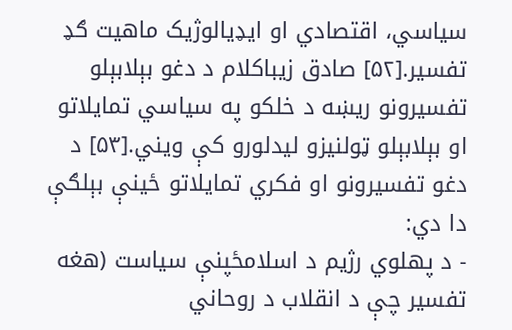سیاسي، اقتصادي او ایډیالوژیک ماهیت ګډ تفسیر.[۵۲] صادق زیباکلام د دغو بېلابېلو تفسیرونو ریښه د خلکو په سیاسي تمایلاتو او بېلابېلو ټولنیزو لیدلورو کې ویني.[۵۳] د دغو تفسیرونو او فکري تمایلاتو ځینې بېلګې دا دي:
- د پهلوي رژیم د اسلامځپنې سیاست (هغه تفسیر چې د انقلاب د روحاني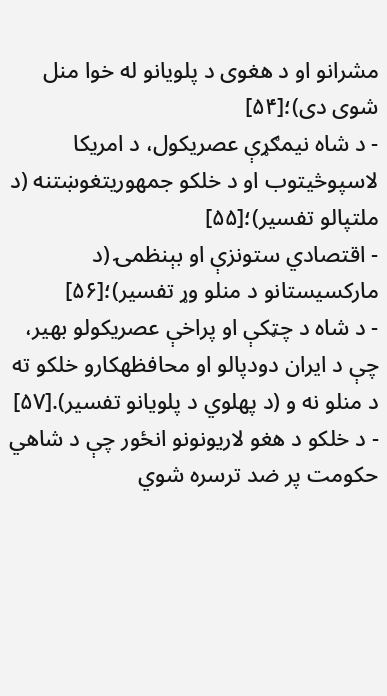مشرانو او د هغوی د پلویانو له خوا منل شوی دی)؛[۵۴]
- د شاه نیمګړې عصريکول، د امریکا لاسپوڅیتوب او د خلکو جمهوریتغوښتنه (د ملتپالو تفسیر)؛[۵۵]
- اقتصادي ستونزې او بېنظمۍ (د مارکسیستانو د منلو وړ تفسیر)؛[۵۶]
- د شاه د چټکې او پراخې عصريکولو بهیر، چې د ایران دودپالو او محافظهکارو خلکو ته د منلو نه و (د پهلوي د پلویانو تفسیر).[۵۷]
- د خلکو د هغو لاریونونو انځور چې د شاهي حکومت پر ضد ترسره شوي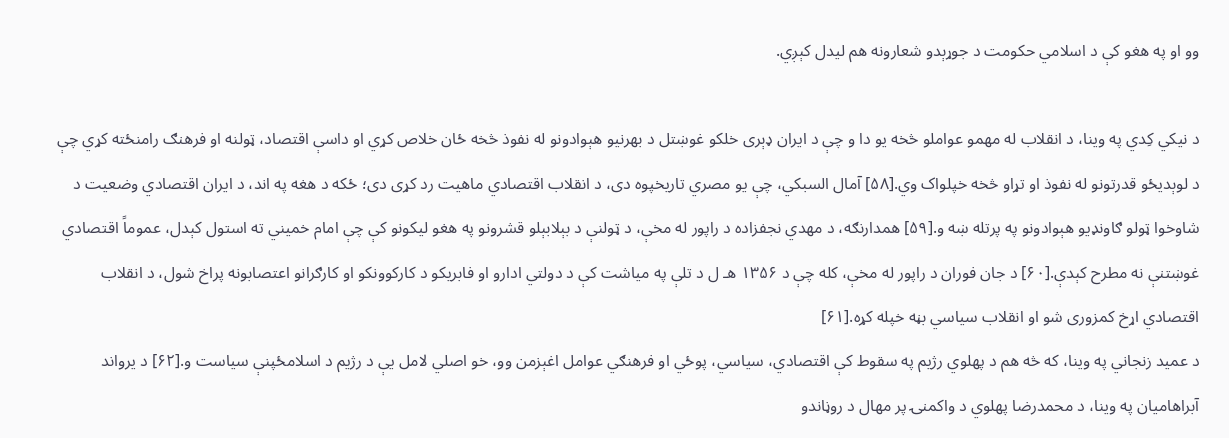وو او په هغو کې د اسلامي حکومت د جوړېدو شعارونه هم لیدل کېږي.

د نیکي کِدي په وینا، د انقلاب له مهمو عواملو څخه یو دا و چې د ایران ډېری خلکو غوښتل د بهرنیو هېوادونو له نفوذ څخه ځان خلاص کړي او داسې اقتصاد، ټولنه او فرهنګ رامنځته کړي چې د لوېدیځو قدرتونو له نفوذ او تړاو څخه خپلواک وي.[۵۸] آمال السبکي، چې یو مصري تاریخپوه دی، د انقلاب اقتصادي ماهیت رد کړی دی؛ ځکه د هغه په اند، د ایران اقتصادي وضعیت د شاوخوا ټولو ګاونډیو هېوادونو په پرتله ښه و.[۵۹] همدارنګه، د مهدي نجفزاده د راپور له مخې، د ټولنې د بېلابېلو قشرونو په هغو لیکونو کې چې امام خمیني ته استول کېدل، عموماً اقتصادي غوښتنې نه مطرح کېدې.[۶۰] د جان فوران د راپور له مخې، کله چې د ۱۳۵۶ هـ ل د تلې په میاشت کې د دولتي ادارو او فابریکو د کارکوونکو او کارګرانو اعتصابونه پراخ شول، د انقلاب اقتصادي اړخ کمزوری شو او انقلاب سیاسي بڼه خپله کړه.[۶۱]
د عمید زنجاني په وینا، که څه هم د پهلوي رژیم په سقوط کې اقتصادي، سیاسي، پوځي او فرهنګي عوامل اغېزمن وو، خو اصلي لامل یې د رژیم د اسلامځپنې سیاست و.[۶۲] د یرواند آبراهامیان په وینا، د محمدرضا پهلوي د واکمنۍ پر مهال د روڼاندو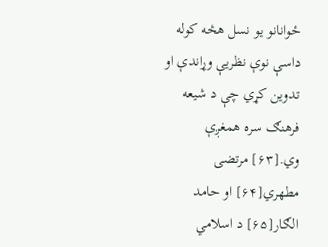ځوانانو یو نسل هڅه کوله داسې نوې نظریې وړاندې او تدوین کړي چې د شیعه فرهنګ سره همغږې وي.[۶۳] مرتضی مطهري[۶۴] او حامد الګار[۶۵] د اسلامي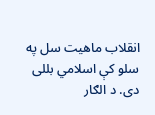انقلاب ماهیت سل په سلو کې اسلامي بللی دی. د الګار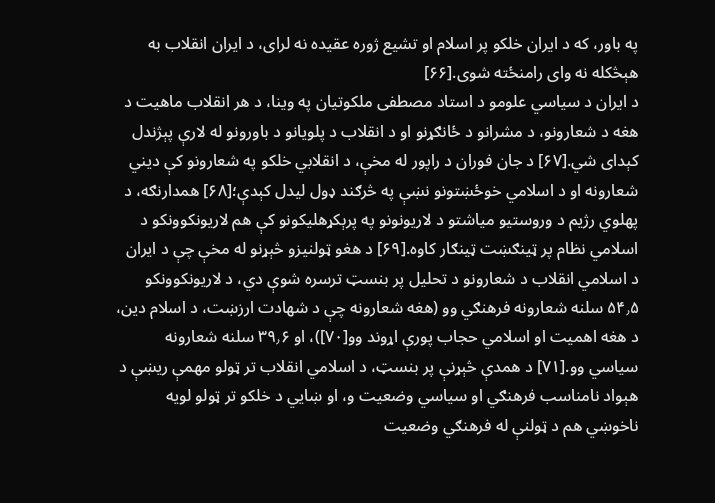په باور، که د ایران خلکو پر اسلام او تشیع ژوره عقیده نه لرای، د ایران انقلاب به هېڅکله نه وای رامنځته شوی.[۶۶]
د ایران د سیاسي علومو د استاد مصطفی ملکوتیان په وینا، د هر انقلاب ماهیت د هغه د شعارونو، د مشرانو د ځانګړنو او د انقلاب د پلویانو د باورونو له لارې پېژندل کېدای شي.[۶۷] د جان فوران د راپور له مخې، د انقلابي خلکو په شعارونو کې دیني شعارونه او د اسلامي خوځښتونو نښې په څرګند ډول لیدل کېدې؛[۶۸] همدارنګه، د پهلوي رژیم د وروستیو میاشتو د لاریونونو په پرېکړهلیکونو کې هم لاریونکوونکو د اسلامي نظام پر ټینګښت ټینګار کاوه.[۶۹] د هغو ټولنیزو څېړنو له مخې چې د ایران د اسلامي انقلاب د شعارونو د تحلیل پر بنسټ ترسره شوې دي، د لاریونکوونکو ۵۴٫۵ سلنه شعارونه فرهنګي وو (هغه شعارونه چې د شهادت ارزښت، د اسلام دین، د هغه اهمیت او اسلامي حجاب پورې اړوند وو[۷۰])، او ۳۹٫۶ سلنه شعارونه سیاسي وو.[۷۱] د همدې څېړنې پر بنسټ، د اسلامي انقلاب تر ټولو مهمې ریښې د هېواد نامناسب فرهنګي او سیاسي وضعیت و، او ښایي د خلکو تر ټولو لویه ناخوښي هم د ټولنې له فرهنګي وضعیت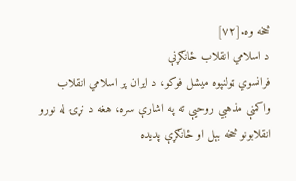څخه وه.[۷۲]
د اسلامي انقلاب ځانګړنې
فرانسوي ټولنپوه میشل فوکو، د ایران پر اسلامي انقلاب واکمنې مذهبي روحیې ته په اشارې سره، هغه د نړۍ له نورو انقلابونو څخه بېل او ځانګړې پدیده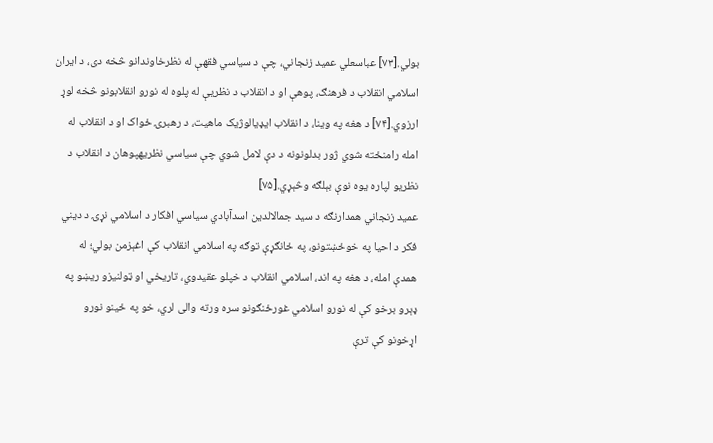بولي.[۷۳] عباسعلي عمید زنجاني، چې د سیاسي فقهې له نظرخاوندانو څخه دی، د ایران اسلامي انقلاب د فرهنګ، پوهې او د انقلاب د نظریې له پلوه له نورو انقلابونو څخه لوړ ارزوي.[۷۴] د هغه په وینا، د انقلاب ایډیالوژیک ماهیت، د رهبرۍ ځواک او د انقلاب له امله رامنځته شوي ژور بدلونونه د دې لامل شوي چې سیاسي نظریهپوهان د انقلاب د نظریو لپاره یوه نوې بېلګه وڅېړي.[۷۵]
عمید زنجاني همدارنګه د سید جمالالدین اسدآبادي سیاسي افکار د اسلامي نړۍ د دیني فکر د احیا په خوځښتونو، په ځانګړې توګه په اسلامي انقلاب کې اغېزمن بولي؛ له همدې امله، د هغه په اند، اسلامي انقلاب د خپلو عقیدوي، تاریخي او ټولنیزو ریښو په ډېرو برخو کې له نورو اسلامي غورځنګونو سره ورته والی لري، خو په ځینو نورو اړخونو کې ترې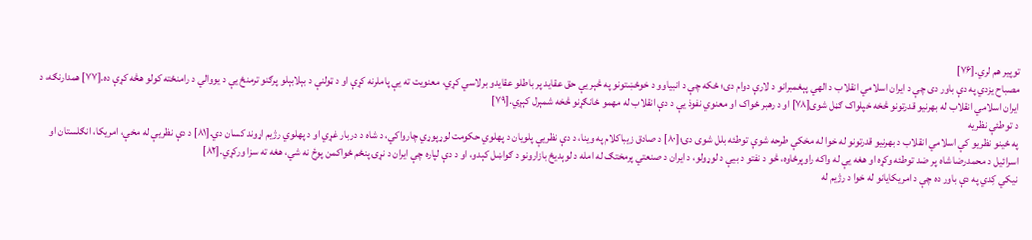توپیر هم لري.[۷۶]
مصباح یزدي په دې باور دی چې د ایران اسلامي انقلاب د الهي پېغمبرانو د لارې دوام دی؛ ځکه چې د انبیاوو د خوځښتونو په څېر یې حق عقاید پر باطلو عقایدو برلاسي کړي، معنویت ته یې پاملرنه کړې او د ټولنې د بېلابېلو پرګنو ترمنځ یې د یووالي د رامنځته کولو هڅه کړې ده.[۷۷] همدارنګه، د ایران اسلامي انقلاب له بهرنیو قدرتونو څخه خپلواک ګڼل شوی[۷۸] او د رهبر ځواک او معنوي نفوذ یې د دې انقلاب له مهمو ځانګړنو څخه شمېرل کېږي.[۷۹]
د توطئې نظریه
په ځینو نظریو کې اسلامي انقلاب د بهرنیو قدرتونو له خوا له مخکې طرحه شوې توطئه بلل شوی دی؛[۸۰] د صادق زیباکلام په وینا، د دې نظریې پلویان د پهلوي حکومت لوړپوړي چارواکي، د شاه د دربار غړي او د پهلوي رژیم اړوند کسان دي.[۸۱] د دې نظریې له مخې، امریکا، انګلستان او اسرائیل د محمدرضا شاه پر ضد توطئه وکړه او هغه یې له واکه راوپرځاوه، څو د نفتو د بیې د لوړولو، د ایران د صنعتي پرمختګ له امله د لوېدیځ بازارونو د ګواښل کېدو، او د دې لپاره چې ایران د نړۍ پنځم ځواکمن پوځ نه شي، هغه ته سزا ورکړي.[۸۲]
نیکي کِدي په دې باور ده چې د امریکایانو له خوا د رژیم له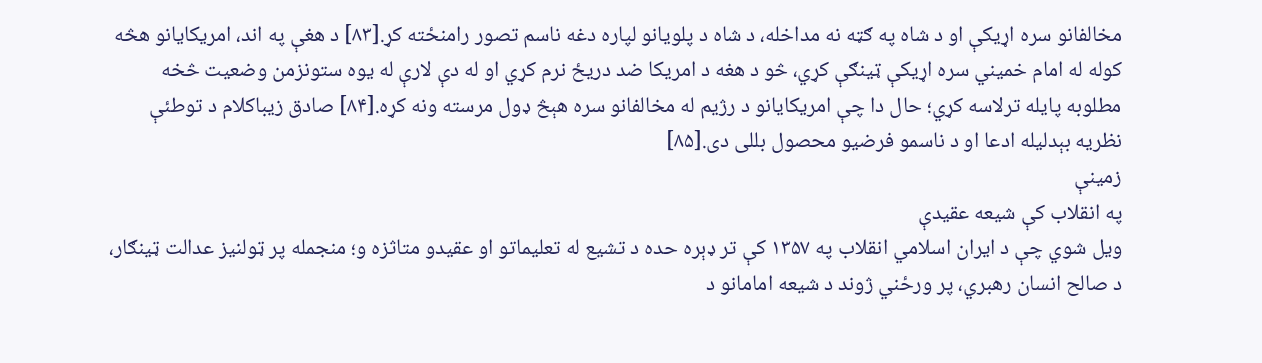مخالفانو سره اړیکې او د شاه په ګټه نه مداخله، د شاه د پلویانو لپاره دغه ناسم تصور رامنځته کړ.[۸۳] د هغې په اند، امریکایانو هڅه کوله له امام خمیني سره اړیکې ټینګې کړي، څو د هغه د امریکا ضد دریځ نرم کړي او له دې لارې له یوه ستونزمن وضعیت څخه مطلوبه پایله ترلاسه کړي؛ حال دا چې امریکایانو د رژیم له مخالفانو سره هېڅ ډول مرسته ونه کړه.[۸۴] صادق زیباکلام د توطئې نظریه بېدلیله ادعا او د ناسمو فرضیو محصول بللی دی.[۸۵]
زمینې
په انقلاب کې شیعه عقیدې
ویل شوي چې د ایران اسلامي انقلاب په ۱۳۵۷ کې تر ډېره حده د تشیع له تعلیماتو او عقیدو متاثزه و؛ منجمله پر ټولنیز عدالت ټینګار، د صالح انسان رهبري، پر ورځني ژوند د شیعه امامانو د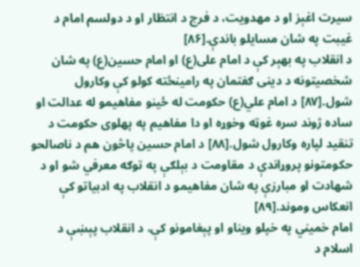سیرت اغېز او د مهدویت، د فرج د انتظار او د دولسم امام د غیبت په شان مسایلو باندې.[۸۶]
د انقلاب په بهېر کې د امام علی(ع) او امام حسین(ع) په شان شخصیتونه د دینی ګفتمان په رامینځته کولو کې وکارول شول.[۸۷] د امام علي(ع) حکومت له ځینو مفاهیمو له عدالت او ساده ژوند سره غوټه وخوړه او دا مفاهیم په پهلوی حکومت د تنقید لپاره وکارول شول.[۸۸] د امام حسین پاڅون هم د ناصالحو حکومتونو پروړاندې د مقاومت د بېلګې په توګه معرفي شو او د شهادت او مبارزې په شان مفاهیمو د انقلاب په ادبیاتو کې انعکاس وموند.[۸۹]
امام خمیني په خپلو ویناو او پېغامونو کې، د انقلاب پېښې د اسلام د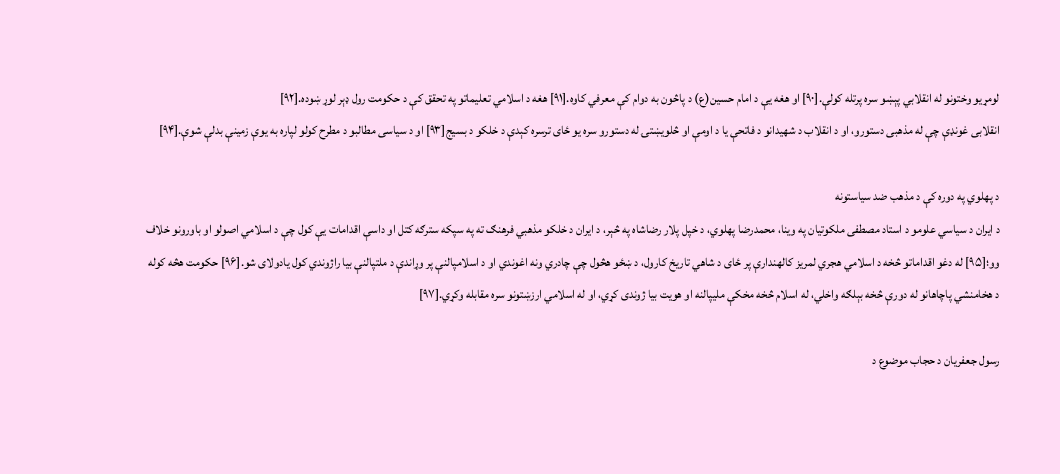لومړیو وختونو له انقلابي پېښو سره پرتله کولې.[۹۰] او هغه یې د امام حسین(ع) د پاڅون به دوام کې معرفي کاوه.[۹۱] هغه د اسلامي تعلیماتو په تحقق کې د حکومت رول ډېر لوړ ښوده.[۹۲]
انقلابی غونډې چې له مذهبی دستورو، او د انقلاب د شهیدانو د فاتحې یا د اومې او څلویښتۍ له دستورو سره یو ځای ترسره کېدې د خلکو د بسیج[۹۳] او د سیاسی مطالبو د مطرح کولو لپاره به یوې زمینې بدلې شوې.[۹۴]

د پهلوي په دوره کې د مذهب ضد سیاستونه
د ایران د سیاسي علومو د استاد مصطفی ملکوتیان په وینا، محمدرضا پهلوي، د خپل پلار رضاشاه په څېر، د ایران د خلکو مذهبي فرهنګ ته په سپکه سترګه کتل او داسې اقدامات یې کول چې د اسلامي اصولو او باورونو خلاف وو؛[۹۵] له دغو اقداماتو څخه د اسلامي هجري لمریز کالهندارې پر ځای د شاهي تاریخ کارول، د ښځو هڅول چې چادري ونه اغوندي او د اسلامپالنې پر وړاندې د ملتپالنې بیا راژوندي کول یادولای شو.[۹۶] حکومت هڅه کوله د هخامنشي پاچاهانو له دورې څخه بېلګه واخلي، له اسلام څخه مخکې مليپالنه او هویت بیا ژوندی کړي، او له اسلامي ارزښتونو سره مقابله وکړي.[۹۷]

رسول جعفریان د حجاب موضوع د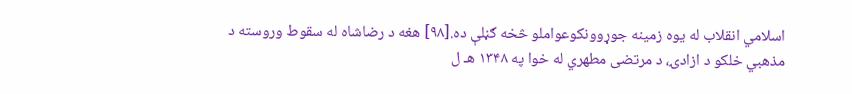اسلامي انقلاب له یوه زمینه جوړوونکوعواملو څخه ګڼلې ده.[۹۸] هغه د رضاشاه له سقوط وروسته د مذهبي خلکو د ازادۍ، د مرتضی مطهري له خوا په ۱۳۴۸ هـ ل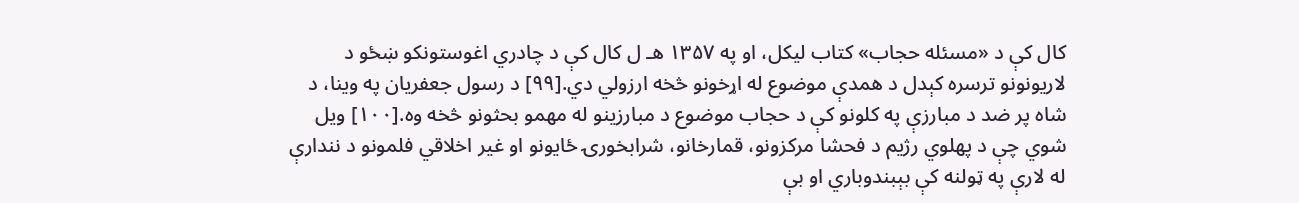کال کې د «مسئله حجاب» کتاب لیکل، او په ۱۳۵۷ هـ ل کال کې د چادري اغوستونکو ښځو د لاریونونو ترسره کېدل د همدې موضوع له اړخونو څخه ارزولي دي.[۹۹] د رسول جعفریان په وینا، د شاه پر ضد د مبارزې په کلونو کې د حجاب موضوع د مبارزینو له مهمو بحثونو څخه وه.[۱۰۰] ویل شوي چې د پهلوي رژیم د فحشا مرکزونو، قمارخانو، شرابخورۍ ځایونو او غیر اخلاقي فلمونو د نندارې له لارې په ټولنه کې بېبندوباري او بې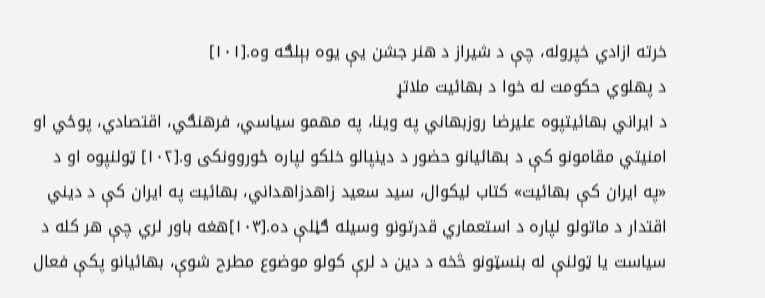خرته ازادي خپروله، چې د شیراز د هنر جشن یې یوه بېلګه وه.[۱۰۱]
د پهلوي حکومت له خوا د بهائیت ملاتړ
د ایراني بهائیتپوه علیرضا روزبهاني په وینا، په مهمو سیاسي، فرهنګي، اقتصادي، پوځي او امنیتي مقامونو کې د بهائیانو حضور د دینپالو خلکو لپاره ځوروونکی و.[۱۰۲] ټولنپوه او د «په ایران کې بهائیت» کتاب لیکوال، سید سعید زاهدزاهداني، بهائیت په ایران کې د دیني اقتدار د ماتولو لپاره د استعماري قدرتونو وسیله ګڼلې ده.[۱۰۳]هغه باور لري چې هر کله د سیاست یا ټولنې له بنسټونو څخه د دین د لرې کولو موضوع مطرح شوې، بهائیانو پکې فعال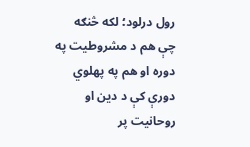رول درلود؛ لکه څنګه چې هم د مشروطیت په دوره او هم په پهلوي دورې کې د دین او روحانیت پر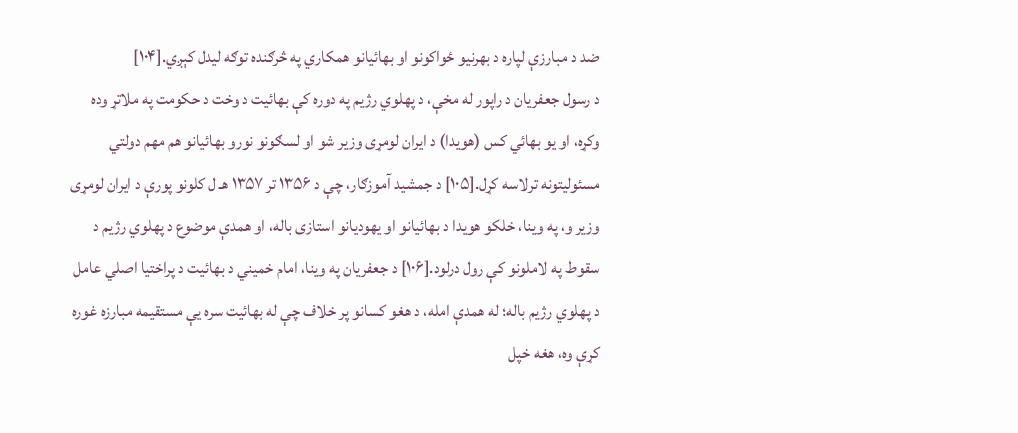ضد د مبارزې لپاره د بهرنیو ځواکونو او بهائیانو همکاري په څرګنده توګه لیدل کېږي.[۱۰۴]
د رسول جعفریان د راپور له مخې، د پهلوي رژیم په دوره کې بهائیت د وخت د حکومت په ملاتړ وده وکړه، او یو بهائي کس (هویدا) د ایران لومړی وزیر شو او لسګونو نورو بهائیانو هم مهم دولتي مسئولیتونه ترلاسه کړل.[۱۰۵] د جمشید آموزګار، چې د ۱۳۵۶ تر ۱۳۵۷ هـ ل کلونو پورې د ایران لومړی وزیر و، په وینا، خلکو هویدا د بهائیانو او یهودیانو استازی باله، او همدې موضوع د پهلوي رژیم د سقوط په لاملونو کې رول درلود.[۱۰۶] د جعفریان په وینا، امام خمیني د بهائیت د پراختیا اصلي عامل د پهلوي رژیم باله؛ له همدې امله، د هغو کسانو پر خلاف چې له بهائیت سره یې مستقیمه مبارزه غوره کړې وه، هغه خپل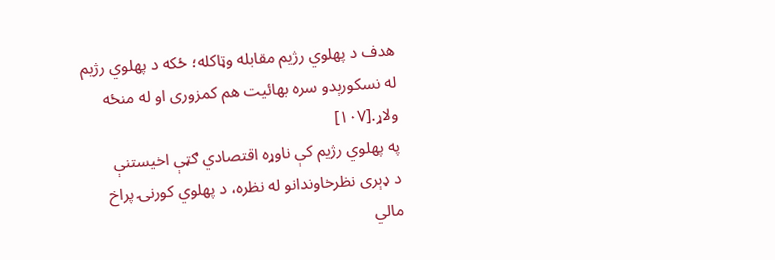هدف د پهلوي رژیم مقابله وټاکله؛ ځکه د پهلوي رژیم له نسکورېدو سره بهائیت هم کمزوری او له منځه ولاړ.[۱۰۷]
په پهلوي رژیم کې ناوړه اقتصادي ګټې اخیستنې
د ډېری نظرخاوندانو له نظره، د پهلوي کورنۍ پراخ مالي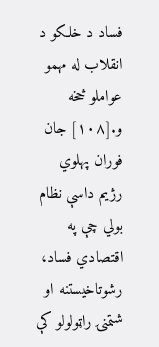فساد د خلکو د انقلاب له مهمو عواملو څخه و.[۱۰۸] جان فوران پهلوي رژیم داسې نظام بولي چې په اقتصادي فساد، رشوتاخیستنه او شتمنۍ راټولولو کې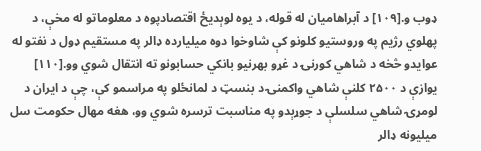ډوب و.[۱۰۹] د آبراهامیان له قوله، د یوه لوېدیځ اقتصادپوه د معلوماتو له مخې، د پهلوي رژیم په وروستیو کلونو کې شاوخوا دوه میلیارده ډالر په مستقیم ډول د نفتو له عوایدو څخه د شاهي کورنۍ د غړو بهرنیو بانکي حسابونو ته انتقال شوي وو.[۱۱۰] یوازې د ۲۵۰۰ کلنې شاهي واکمنۍ د بنسټ د لمانځلو په مراسمو کې، چې د ایران د لومړۍ شاهي سلسلې د جوړېدو په مناسبت ترسره شوي وو، هغه مهال حکومت سل میلیونه ډالر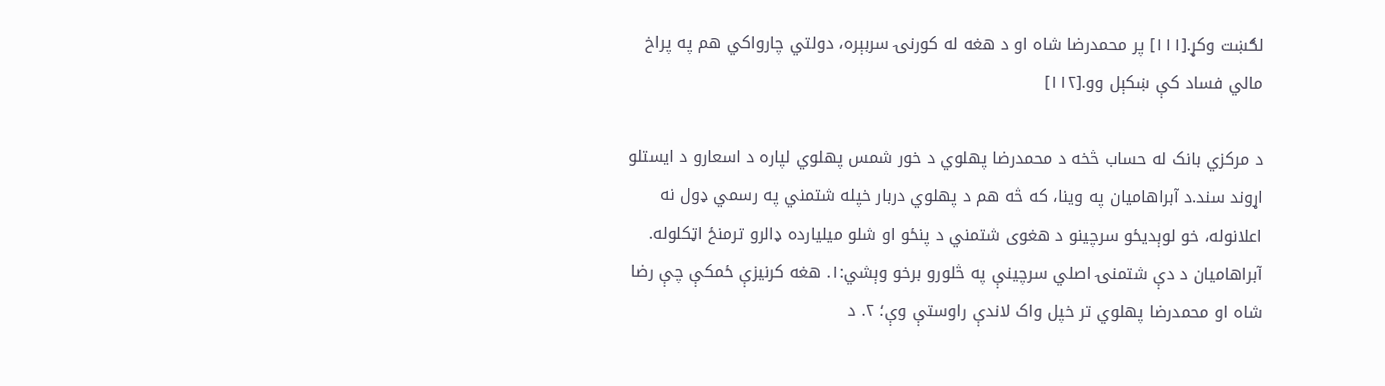لګښت وکړ.[۱۱۱] پر محمدرضا شاه او د هغه له کورنۍ سربېره، دولتي چارواکي هم په پراخ مالي فساد کې ښکېل وو.[۱۱۲]

د مرکزي بانک له حساب څخه د محمدرضا پهلوي د خور شمس پهلوي لپاره د اسعارو د ایستلو اړوند سند.د آبراهامیان په وینا، که څه هم د پهلوي دربار خپله شتمني په رسمي ډول نه اعلانوله، خو لوېدیځو سرچینو د هغوی شتمني د پنځو او شلو میلیارده ډالرو ترمنځ اټکلوله. آبراهامیان د دې شتمنۍ اصلي سرچینې په څلورو برخو وېشي:۱. هغه کرنیزې ځمکې چې رضا شاه او محمدرضا پهلوي تر خپل واک لاندې راوستې وې؛ ۲. د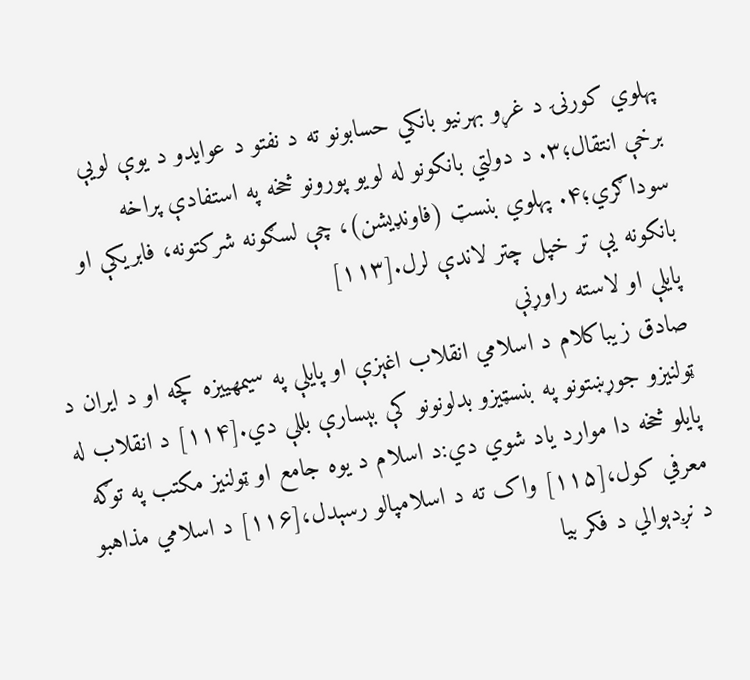پهلوي کورنۍ د غړو بهرنیو بانکي حسابونو ته د نفتو د عوایدو د یوې لویې برخې انتقال؛۳. د دولتي بانکونو له لویو پورونو څخه په استفادې پراخه سوداګري؛۴. پهلوي بنسټ (فاونډیشن)، چې لسګونه شرکتونه، فابریکې او بانکونه یې تر خپل چتر لاندې لرل.[۱۱۳]
پایلې او لاسته راوړنې
صادق زیباکلام د اسلامي انقلاب اغېزې او پایلې په سیمهییزه کچه او د ایران د ټولنیزو جوړښتونو په بنسټیزو بدلونونو کې بېسارې بللې دي.[۱۱۴] د انقلاب له پایلو څخه دا موارد یاد شوي دي:د اسلام د یوه جامع او ټولنیز مکتب په توګه معرفي کول،[۱۱۵] واک ته د اسلامپالو رسېدل،[۱۱۶] د اسلامي مذاهبو د نږدېوالي د فکر بیا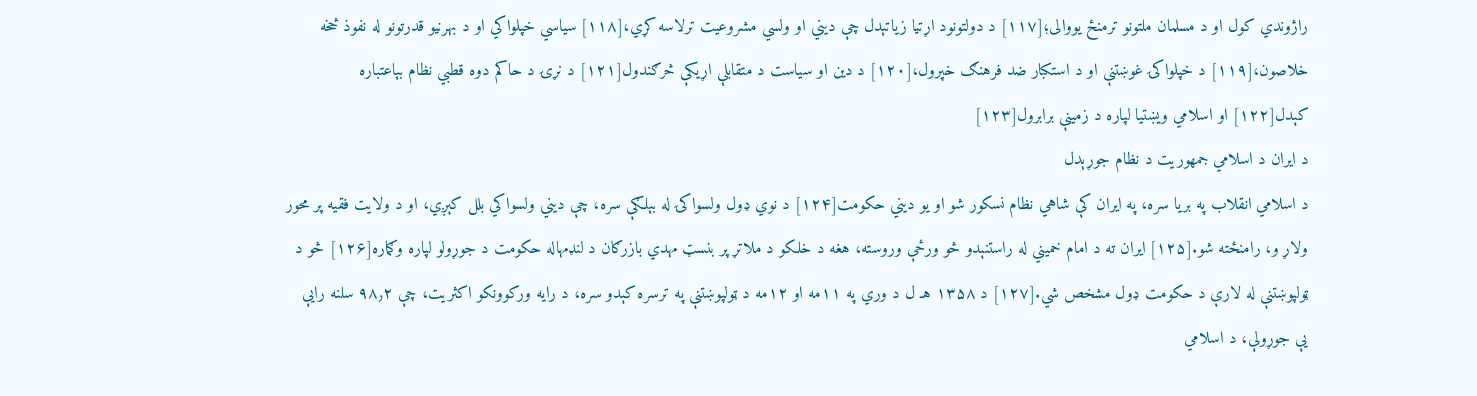راژوندي کول او د مسلمان ملتونو ترمنځ یووالی؛[۱۱۷] د دولتونود اړتیا زیاتېدل چې دیني او ولسي مشروعیت ترلاسه کړي،[۱۱۸] سیاسي خپلواکي او د بهرنیو قدرتونو له نفوذ څخه خلاصون،[۱۱۹] د خپلواکۍ غوښتنې او د استکبار ضد فرهنګ خپرول،[۱۲۰] د دین او سیاست د متقابلې اړیکې څرګندول[۱۲۱] د نړۍ د حاکم دوه قطبي نظام بېاعتباره کېدل[۱۲۲] او اسلامي ویښتیا لپاره د زمینې برابرول[۱۲۳]
د ایران د اسلامي جمهوریت د نظام جوړېدل
د اسلامي انقلاب په بریا سره، په ایران کې شاهي نظام نسکور شو او یو دیني حکومت[۱۲۴] د نوي ډول ولسواکۍ له بېلګې سره، چې دیني ولسواکي بلل کېږي، او د ولایت فقیه پر محور ولاړ و، رامنځته شو.[۱۲۵] ایران ته د امام خمیني له راستنېدو څو ورځې وروسته، هغه د خلکو د ملاتړ پر بنسټ مهدي بازرګان د لنډمهاله حکومت د جوړولو لپاره وګماره[۱۲۶] څو د ټولپوښتنې له لارې د حکومت ډول مشخص شي.[۱۲۷] د ۱۳۵۸ هـ ل د وري په ۱۱مه او ۱۲مه د ټولپوښتنې په ترسره کېدو سره، د رایه ورکوونکو اکثریت، چې ۹۸٫۲ سلنه رایې یې جوړولې، د اسلامي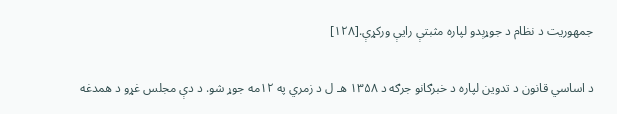جمهوریت د نظام د جوړېدو لپاره مثبتې رایې ورکړې.[۱۲۸]

د اساسي قانون د تدوین لپاره د خبرګانو جرګه د ۱۳۵۸ هـ ل د زمري په ۱۲مه جوړ شو. د دې مجلس غړو د همدغه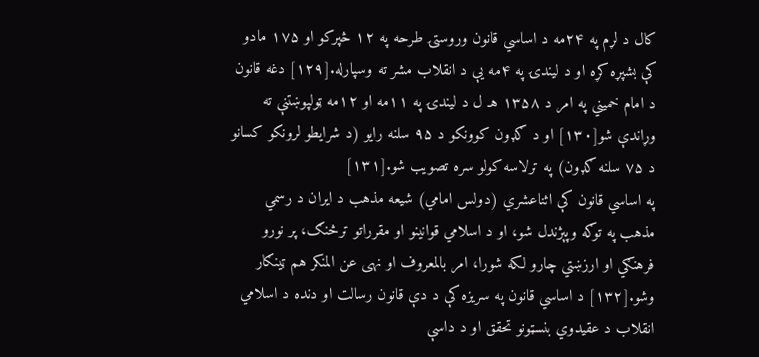کال د لړم په ۲۴مه د اساسي قانون وروستۍ طرحه په ۱۲ څپرکو او ۱۷۵ مادو کې بشپړه کړه او د لیندۍ په ۴مه یې د انقلاب مشر ته وسپارله.[۱۲۹] دغه قانون د امام خمیني په امر د ۱۳۵۸ هـ ل د لیندۍ په ۱۱مه او ۱۲مه ټولپوښتنې ته وړاندې شو[۱۳۰] او د ګډون کوونکو د ۹۵ سلنه رایو (د شرایطو لرونکو کسانو د ۷۵ سلنه ګډون) په ترلاسه کولو سره تصویب شو.[۱۳۱]
په اساسي قانون کې اثناعشري (دولس امامي) شیعه مذهب د ایران د رسمي مذهب په توګه وپېژندل شو، او د اسلامي قوانینو او مقرراتو ترڅنګ، پر نورو فرهنګي او ارزښتي چارو لکه شورا، امر بالمعروف او نهی عن المنکر هم ټینګار وشو.[۱۳۲] د اساسي قانون په سریزه کې د دې قانون رسالت او دنده د اسلامي انقلاب د عقیدوي بنسټونو تحقق او د داسې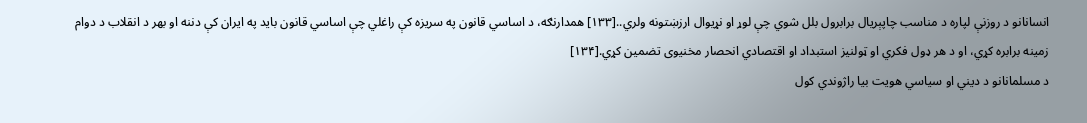انسانانو د روزنې لپاره د مناسب چاپېریال برابرول بلل شوي چې لوړ او نړیوال ارزښتونه ولري..[۱۳۳] همدارنګه، د اساسي قانون په سریزه کې راغلي چې اساسي قانون باید په ایران کې دننه او بهر د انقلاب د دوام زمینه برابره کړي، او د هر ډول فکري او ټولنیز استبداد او اقتصادي انحصار مخنیوی تضمین کړي.[۱۳۴]
د مسلمانانو د دیني او سیاسي هویت بیا راژوندي کول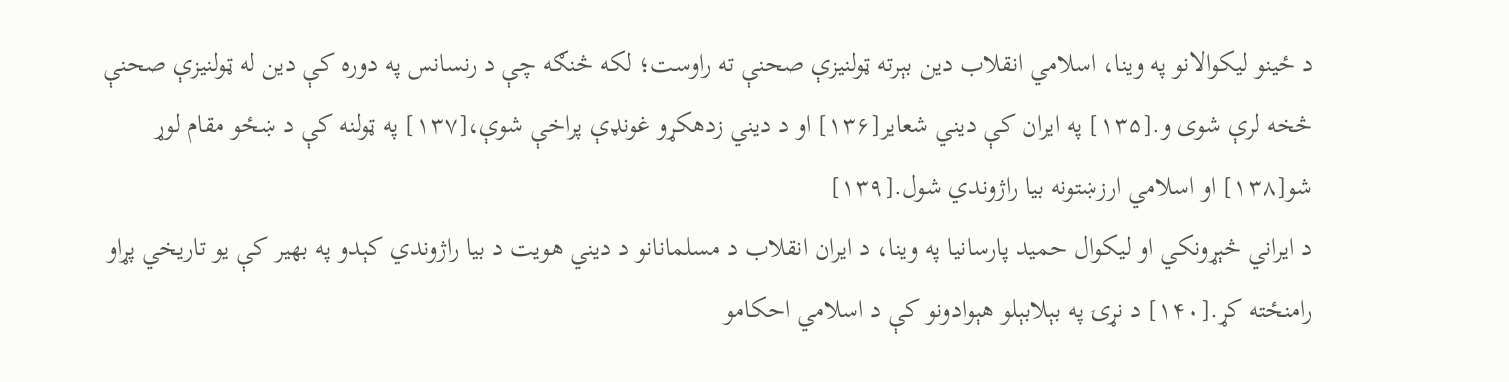د ځینو لیکوالانو په وینا، اسلامي انقلاب دین بېرته ټولنیزې صحنې ته راوست؛ لکه څنګه چې د رنسانس په دوره کې دین له ټولنیزې صحنې څخه لرې شوی و.[۱۳۵] په ایران کې دیني شعایر[۱۳۶] او د دیني زدهکړو غونډې پراخې شوې،[۱۳۷] په ټولنه کې د ښځو مقام لوړ شو[۱۳۸] او اسلامي ارزښتونه بیا راژوندي شول.[۱۳۹]
د ایراني څېړونکي او لیکوال حمید پارسانیا په وینا، د ایران انقلاب د مسلمانانو د دیني هویت د بیا راژوندي کېدو په بهیر کې یو تاریخي پړاو رامنځته کړ.[۱۴۰] د نړۍ په بېلابېلو هېوادونو کې د اسلامي احکامو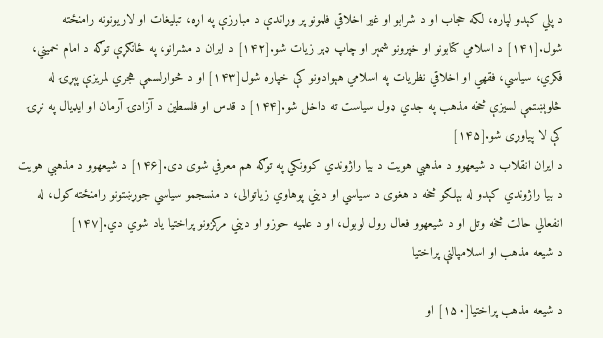د پلي کېدو لپاره، لکه حجاب او د شرابو او غیر اخلاقي فلمونو پر وړاندې د مبارزې په اړه، تبلیغات او لاریونونه رامنځته شول.[۱۴۱] د اسلامي کتابونو او خپرونو شمېر او چاپ ډېر زیات شو.[۱۴۲] د ایران د مشرانو، په ځانګړې توګه د امام خمیني، فکري، سیاسي، فقهي او اخلاقي نظریات په اسلامي هېوادونو کې خپاره شول[۱۴۳] او د څوارلسمې هجري لمریزې پېړۍ له څلوېښتمې لسیزې څخه مذهب په جدي ډول سیاست ته داخل شو.[۱۴۴] د قدس او فلسطین د آزادۍ آرمان او ایډیال په نړۍ کې لا پیاوړی شو.[۱۴۵]
د ایران انقلاب د شیعهوو د مذهبي هویت د بیا راژوندي کوونکي په توګه هم معرفي شوی دی.[۱۴۶] د شیعهوو د مذهبي هویت د بیا راژوندي کېدو له بېلګو څخه د هغوی د سیاسي او دیني پوهاوي زیاتوالی، د منسجمو سیاسي جوړښتونو رامنځته کول، له انفعالي حالت څخه وتل او د شیعهوو فعال رول لوبول، او د علميه حوزو او دیني مرکزونو پراختیا یاد شوي دي.[۱۴۷]
د شیعه مذهب او اسلامپالنې پراختیا

د شیعه مذهب پراختیا[۱۵۰] او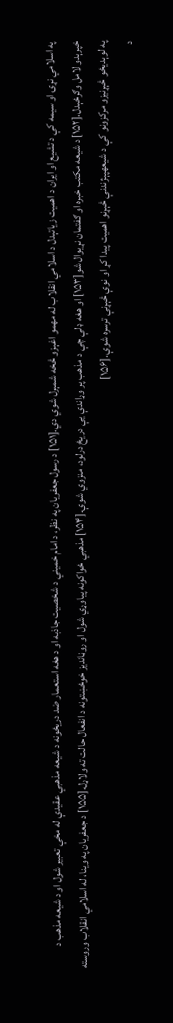په اسلامي نړۍ او سیمه کې د تشیع او ایران د اهمیت زیاتېدل د اسلامي انقلاب له مهمو اغېزو څخه شمېرل شوي دي.[۱۵۱] د رسول جعفریان په نظر، د امام خمیني د شخصیت جاذبه او د هغه استعمار ضد دریځونه د شیعه مذهبي عقیدې له مخې تعبیر شول او د شیعه مذهب د خپرېدو لامل وګرځېدل.[۱۵۲] د شیعه مکتب خبره او ګفتمان نړیوال شو[۱۵۳] او هغه ډلې چې د مذهب پر وړاندې یې دریځ درلود، منزوي شوې.[۱۵۴] مذهبي ځواکونه پیاوړي شول او روڼاندیز خوځښتونه د انفعال حالت ته ولاړل.[۱۵۵] د جعفریان په وینا، له اسلامي انقلاب وروسته په لوېدیځو څېړنیزو مرکزونو کې د شیعهپېژندنې څېړنو اهمیت پیدا کړ او نوې څېړنې ترسره شوې.[۱۵۶]
د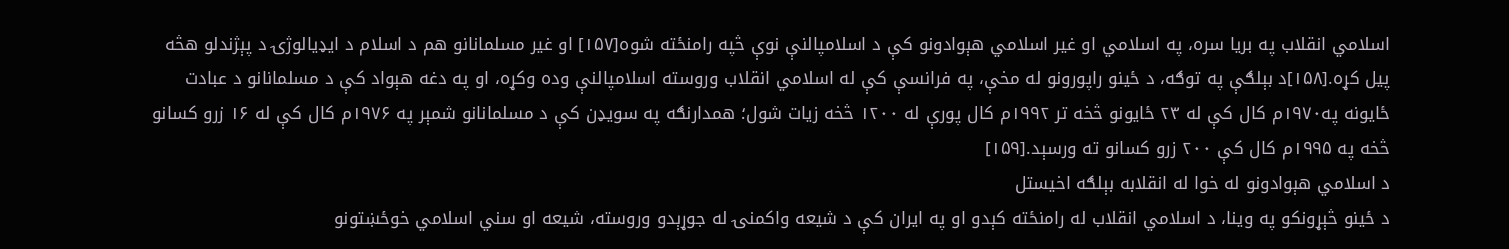اسلامي انقلاب په بریا سره، په اسلامي او غیر اسلامي هېوادونو کې د اسلامپالنې نوې څپه رامنځته شوه[۱۵۷] او غیر مسلمانانو هم د اسلام د ایډیالوژۍ د پېژندلو هڅه پیل کړه.[۱۵۸]د بېلګې په توګه، د ځینو راپورونو له مخې، په فرانسې کې له اسلامي انقلاب وروسته اسلامپالنې وده وکړه، او په دغه هېواد کې د مسلمانانو د عبادت ځایونه په۱۹۷۰م کال کې له ۲۳ ځایونو څخه تر ۱۹۹۲م کال پورې له ۱۲۰۰ څخه زیات شول؛ همدارنګه په سویډن کې د مسلمانانو شمېر په ۱۹۷۶م کال کې له ۱۶ زرو کسانو څخه په ۱۹۹۵م کال کې ۲۰۰ زرو کسانو ته ورسېد.[۱۵۹]
د اسلامي هېوادونو له خوا له انقلابه بېلګه اخیستل
د ځینو څېړونکو په وینا، د اسلامي انقلاب له رامنځته کېدو او په ایران کې د شیعه واکمنۍ له جوړېدو وروسته، شیعه او سني اسلامي خوځښتونو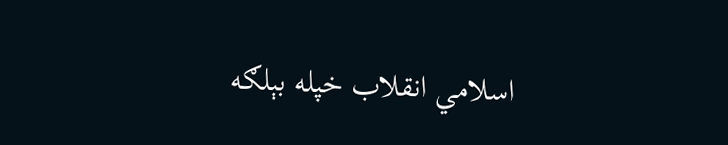اسلامي انقلاب خپله بېلګه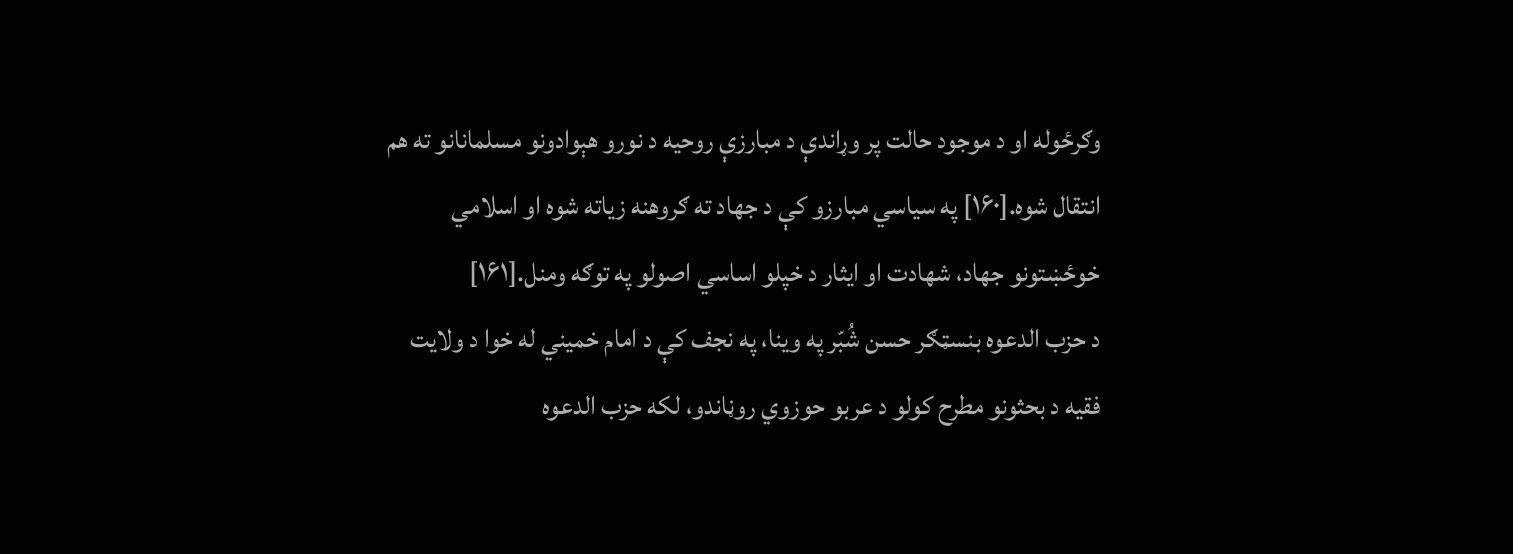وګرځوله او د موجود حالت پر وړاندې د مبارزې روحیه د نورو هېوادونو مسلمانانو ته هم انتقال شوه.[۱۶۰] په سیاسي مبارزو کې د جهاد ته ګروهنه زیاته شوه او اسلامي خوځښتونو جهاد، شهادت او ایثار د خپلو اساسي اصولو په توګه ومنل.[۱۶۱]
د حزب الدعوه بنسټګر حسن شُبّر په وینا، په نجف کې د امام خمیني له خوا د ولایت فقیه د بحثونو مطرح کولو د عربو حوزوي روڼاندو، لکه حزب الدعوه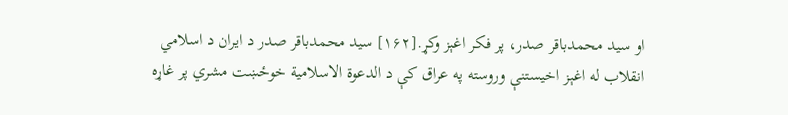او سید محمدباقر صدر، پر فکر اغېز وکړ.[۱۶۲] سید محمدباقر صدر د ایران د اسلامي انقلاب له اغېز اخیستنې وروسته په عراق کې د الدعوة الاسلامیة خوځښت مشري پر غاړه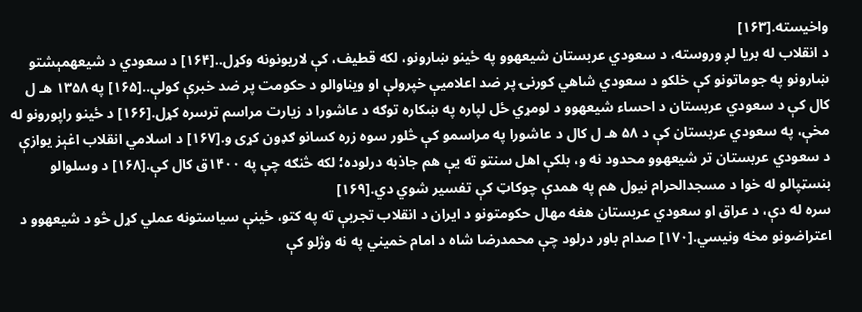واخیسته.[۱۶۳]
د انقلاب له بریا لږ وروسته، د سعودي عربستان شیعهوو په ځینو ښارونو، لکه قطیف، کې لاریونونه وکړل..[۱۶۴] د سعودي د شیعهمېشتو ښارونو په جوماتونو کې خلکو د سعودي شاهي کورنۍ پر ضد اعلامیې خپرولې او ویناوالو د حکومت پر ضد خبرې کولې..[۱۶۵] په ۱۳۵۸ هـ ل کال کې د سعودي عربستان د احساء شیعهوو د لومړي ځل لپاره په ښکاره توګه د عاشورا د زیارت مراسم ترسره کړل.[۱۶۶] د ځینو راپورونو له مخې، په سعودي عربستان کې د ۵۸ هـ ل کال د عاشورا په مراسمو کې څلور سوه زره کسانو ګډون کړی و.[۱۶۷] د اسلامي انقلاب اغېز یوازې د سعودي عربستان تر شیعهوو محدود نه و، بلکې اهل سنتو ته یې هم جاذبه درلوده؛ لکه څنګه چې په ۱۴۰۰ق کال کې.[۱۶۸] د وسلوالو بنسټپالو له خوا د مسجدالحرام نیول هم په همدې چوکاټ کې تفسیر شوي دي.[۱۶۹]
سره له دې، د عراق او سعودي عربستان هغه مهال حکومتونو د ایران د انقلاب تجربې ته په کتو، ځینې سیاستونه عملي کړل څو د شیعهوو د اعتراضونو مخه ونیسي.[۱۷۰] صدام باور درلود چې محمدرضا شاه د امام خمیني په نه وژلو کې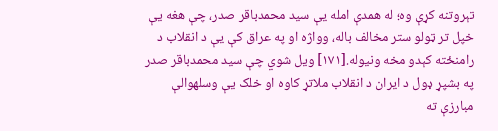تېروتنه کړې وه؛ له همدې امله یې سید محمدباقر صدر، چې هغه یې خپل تر ټولو ستر مخالف باله، وواژه او په عراق کې یې د انقلاب د رامنځته کېدو مخه ونیوله.[۱۷۱] ویل شوي چې سید محمدباقر صدر په بشپړ ډول د ایران د انقلاب ملاتړ کاوه او خلک یې وسلهوالې مبارزې ته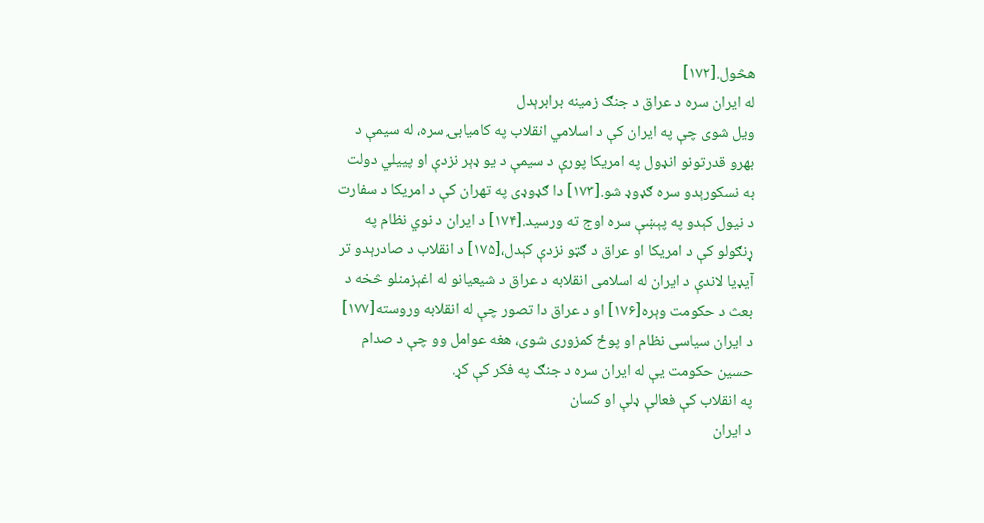هڅول.[۱۷۲]
له ایران سره د عراق د جنګ زمینه برابرېدل
ویل شوی چې په ایران کې د اسلامي انقلاب په کامیابۍ سره، له سیمې د بهرو قدرتونو انډول په امریکا پورې د سیمې د یو ډېر نزدې او پییلي دولت به نسکورېدو سره ګډوډ شو.[۱۷۳] دا ګډوډی په تهران کې د امریکا د سفارت د نیول کېدو په پېښې سره اوج ته ورسید.[۱۷۴] د ایران د نوي نظام په ړنګولو کې د امریکا او عراق د ګټو نزدې کېدل،[۱۷۵] د انقلاب د صادرېدو تر آیډیا لاندې د ایران له اسلامی انقلابه د عراق د شیعیانو له اغېزمنلو څخه د بعث د حکومت وېره[۱۷۶] او د عراق دا تصور چې له انقلابه وروسته[۱۷۷] د ایران سیاسی نظام او پوځ کمزوری شوی، هغه عوامل وو چې د صدام حسین حکومت یې له ایران سره د جنګ په فکر کې کړ.
په انقلاب کې فعالې ډلې او کسان
د ایران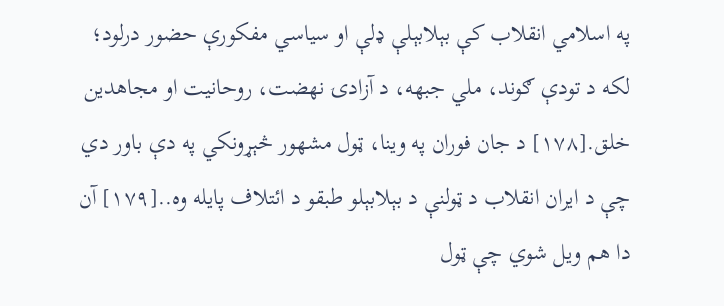په اسلامي انقلاب کې بېلابېلې ډلې او سیاسي مفکورې حضور درلود؛ لکه د تودې ګوند، ملي جبهه، د آزادۍ نهضت، روحانیت او مجاهدین خلق.[۱۷۸] د جان فوران په وینا، ټول مشهور څېړونکي په دې باور دي چې د ایران انقلاب د ټولنې د بېلابېلو طبقو د ائتلاف پایله وه..[۱۷۹] آن دا هم ویل شوي چې ټول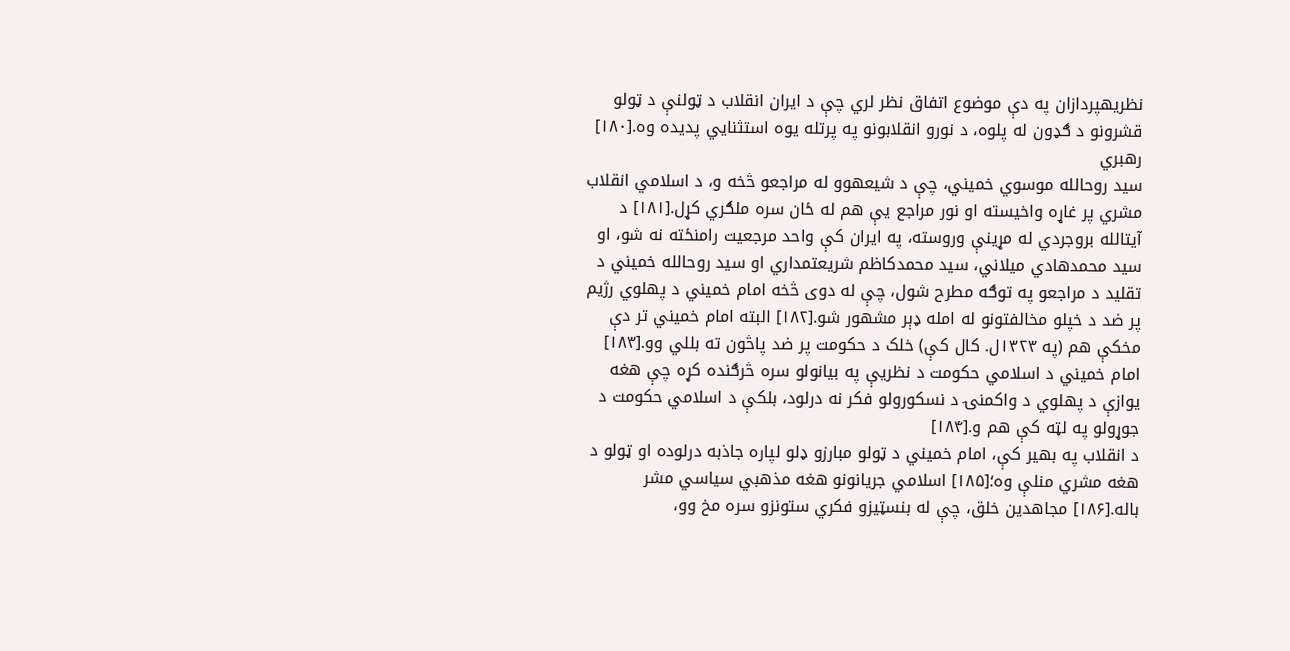نظریهپردازان په دې موضوع اتفاق نظر لري چې د ایران انقلاب د ټولنې د ټولو قشرونو د ګډون له پلوه، د نورو انقلابونو په پرتله یوه استثنايي پدیده وه.[۱۸۰]
رهبري
سید روحالله موسوي خمیني، چې د شیعهوو له مراجعو څخه و، د اسلامي انقلاب مشري پر غاړه واخیسته او نور مراجع یې هم له ځان سره ملګري کړل.[۱۸۱] د آیتالله بروجردي له مړینې وروسته، په ایران کې واحد مرجعیت رامنځته نه شو، او سید محمدهادي میلاني، سید محمدکاظم شریعتمداري او سید روحالله خمیني د تقلید د مراجعو په توګه مطرح شول، چې له دوی څخه امام خمیني د پهلوي رژیم پر ضد د خپلو مخالفتونو له امله ډېر مشهور شو.[۱۸۲] البته امام خمیني تر دې مخکې هم (په ۱۳۲۳ل. کال کې) خلک د حکومت پر ضد پاڅون ته بللي وو.[۱۸۳] امام خمیني د اسلامي حکومت د نظریې په بیانولو سره څرګنده کړه چې هغه یوازې د پهلوي د واکمنۍ د نسکورولو فکر نه درلود، بلکې د اسلامي حکومت د جوړولو په لټه کې هم و.[۱۸۴]
د انقلاب په بهیر کې، امام خمیني د ټولو مبارزو ډلو لپاره جاذبه درلوده او ټولو د هغه مشري منلې وه؛[۱۸۵] اسلامي جریانونو هغه مذهبي سیاسي مشر باله.[۱۸۶] مجاهدین خلق، چې له بنسټیزو فکري ستونزو سره مخ وو،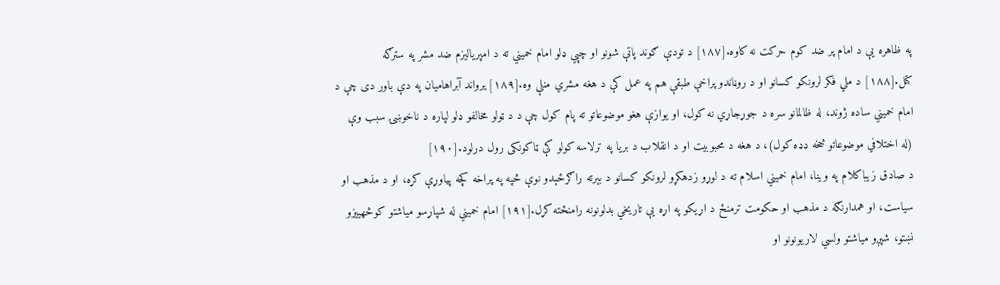په ظاهره یې د امام پر ضد کوم حرکت نه کاوه.[۱۸۷] د تودې ګوند پاتې شونو او چپي ډلو امام خمیني ته د امپریالیزم ضد مشر په سترګه کتل.[۱۸۸] د ملي فکر لرونکو کسانو او د روڼاندو پراخې طبقې هم په عمل کې د هغه مشري منلې وه.[۱۸۹] یرواند آبراهامیان په دې باور دی چې د امام خمیني ساده ژوند، له ظالمانو سره د جوړجاړي نه کول، او یوازې هغو موضوعاتو ته پام کول چې د د ټولو مخالفو ډلو لپاره د ناخوښۍ سبب وې (له اختلافي موضوعاتو څخه ډډه کول)، د هغه د محبوبیت او د انقلاب د بریا په ترلاسه کولو کې ټاکونکی رول درلود.[۱۹۰]
د صادق زیباکلام په وینا، امام خمیني اسلام ته د لوړو زدهکړو لرونکو کسانو د بېرته راګرځېدو نوې څپه په پراخه کچه پیاوړې کړه، او د مذهب او سیاست، او همدارنګه د مذهب او حکومت ترمنځ د اړیکو په اړه یې تاریخي بدلونونه رامنځته کړل.[۱۹۱] امام خمیني له شپاړسو میاشتو کوڅهییزو نښتو، شپږو میاشتو ولسي لاریونونو او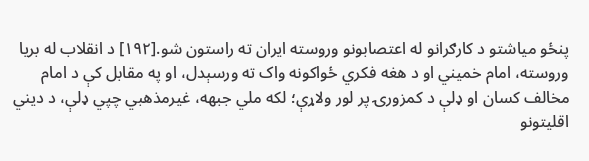پنځو میاشتو د کارګرانو له اعتصابونو وروسته ایران ته راستون شو.[۱۹۲] د انقلاب له بریا وروسته، امام خمیني او د هغه فکري ځواکونه واک ته ورسېدل، او په مقابل کې د امام مخالف کسان او ډلې د کمزورۍ پر لور ولاړې؛ لکه ملي جبهه، غیرمذهبي چپي ډلې، د دیني اقلیتونو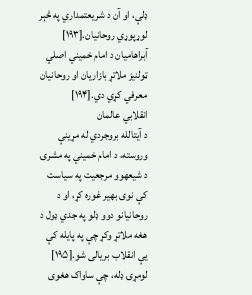ډلې، او آن د شریعتمداري په څېر لوړپوړي روحانیان.[۱۹۳] آبراهامیان د امام خمیني اصلي ټولنیز ملاتړ بازاریان او روحانیان معرفي کړي دي.[۱۹۴]
انقلابي عالمان
د آیتالله بروجردي له مړینې وروسته، د امام خمیني په مشرۍ د شیعهوو مرجعیت په سیاست کې نوی بهیر غوره کړ، او د روحانیانو دوو ډلو په جدي ډول د هغه ملاتړ وکړ چې په پایله کې یې انقلاب بریالی شو.[۱۹۵] لومړۍ ډله، چې ساواک هغوی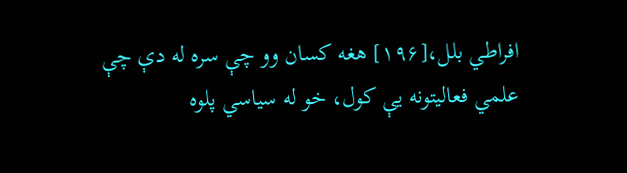افراطي بلل،[۱۹۶] هغه کسان وو چې سره له دې چې علمي فعالیتونه یې کول، خو له سیاسي پلوه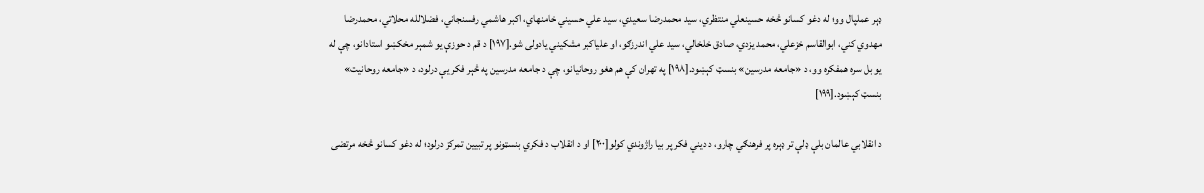ډېر عملپال وو؛ له دغو کسانو څخه حسینعلي منتظري، سید محمدرضا سعیدي، سید علي حسیني خامنهاي، اکبر هاشمي رفسنجاني، فضلالله محلاتي، محمدرضا مهدوي کني، ابوالقاسم خزعلي، محمد یزدي، صادق خلخالي، سید علي اندرزګو، او علياکبر مشکیني یادولی شو.[۱۹۷] د قم د حوزې یو شمېر مخکښو استادانو، چې له یو بل سره همفکره وو، د «جامعه مدرسین» بنسټ کېښود.[۱۹۸] په تهران کې هم هغو روحانیانو، چې د جامعه مدرسین په څېر فکر یې درلود، د «جامعه روحانیت» بنسټ کېښود.[۱۹۹]

د انقلابي عالمان بلې ډلې تر ډېره پر فرهنګي چارو، د دیني فکر پر بیا راژوندي کولو[۲۰۰] او د انقلاب د فکري بنسټونو پر تبیین تمرکز درلود؛ له دغو کسانو څخه مرتضی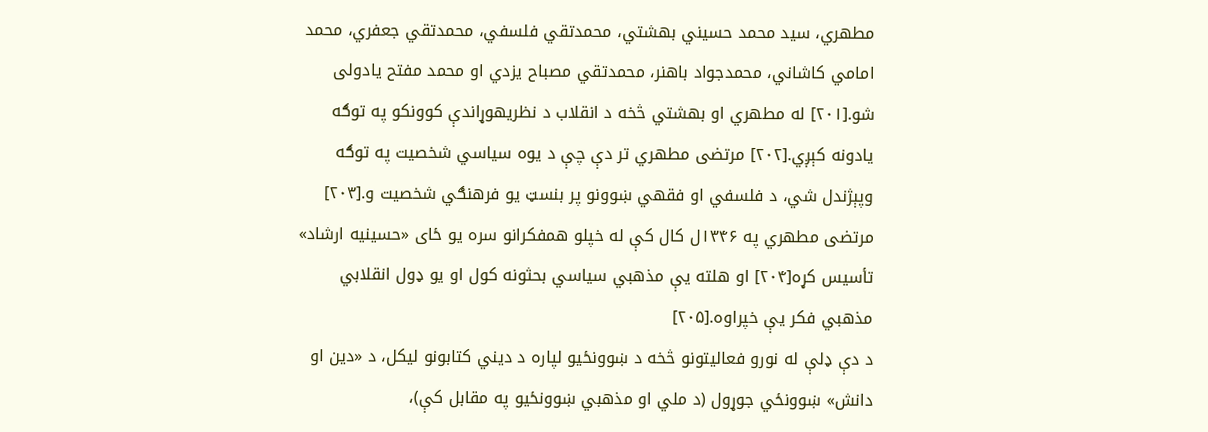مطهري، سید محمد حسیني بهشتي، محمدتقي فلسفي، محمدتقي جعفري، محمد امامي کاشاني، محمدجواد باهنر، محمدتقي مصباح یزدي او محمد مفتح یادولی شو.[۲۰۱] له مطهري او بهشتي څخه د انقلاب د نظریهوړاندې کوونکو په توګه یادونه کېږي.[۲۰۲] مرتضی مطهري تر دې چې د یوه سیاسي شخصیت په توګه وپېژندل شي، د فلسفي او فقهي ښوونو پر بنسټ یو فرهنګي شخصیت و.[۲۰۳] مرتضی مطهري په ۱۳۴۶ل کال کې له خپلو همفکرانو سره یو ځای «حسینیه ارشاد» تأسیس کړه[۲۰۴] او هلته یې مذهبي سیاسي بحثونه کول او یو ډول انقلابي مذهبي فکر یې خپراوه.[۲۰۵]
د دې ډلې له نورو فعالیتونو څخه د ښوونځیو لپاره د دیني کتابونو لیکل، د «دین او دانش» ښوونځي جوړول (د ملي او مذهبي ښوونځیو په مقابل کې)،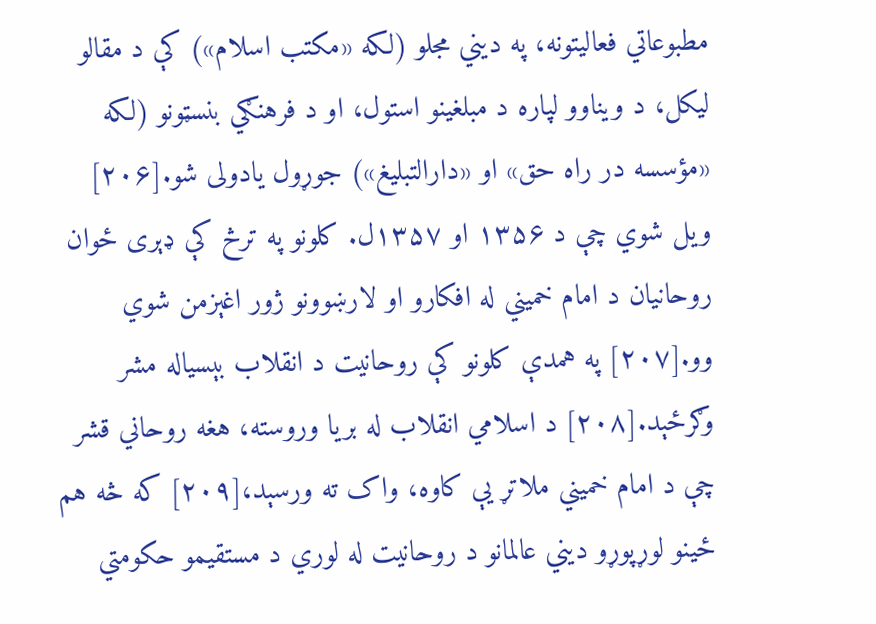مطبوعاتي فعالیتونه، په دیني مجلو (لکه «مکتب اسلام») کې د مقالو لیکل، د ویناوو لپاره د مبلغینو استول، او د فرهنګي بنسټونو (لکه «مؤسسه در راه حق» او «دارالتبلیغ») جوړول یادولی شو.[۲۰۶]
ویل شوي چې د ۱۳۵۶ او ۱۳۵۷ل. کلونو په ترڅ کې ډېری ځوان روحانیان د امام خمیني له افکارو او لارښوونو ژور اغېزمن شوي وو.[۲۰۷] په همدې کلونو کې روحانیت د انقلاب بېسیاله مشر وګرځېد.[۲۰۸] د اسلامي انقلاب له بریا وروسته، هغه روحاني قشر چې د امام خمیني ملاتړ یې کاوه، واک ته ورسېد،[۲۰۹] که څه هم ځینو لوړپوړو دیني عالمانو د روحانیت له لوري د مستقیمو حکومتي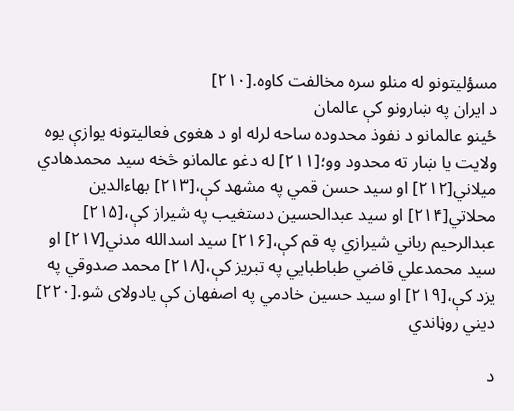مسؤلیتونو له منلو سره مخالفت کاوه.[۲۱۰]
د ایران په ښارونو کې عالمان
ځینو عالمانو د نفوذ محدوده ساحه لرله او د هغوی فعالیتونه یوازې یوه ولایت یا ښار ته محدود وو؛[۲۱۱] له دغو عالمانو څخه سید محمدهادي میلاني[۲۱۲] او سید حسن قمي په مشهد کې،[۲۱۳] بهاءالدین محلاتي[۲۱۴] او سید عبدالحسین دستغیب په شیراز کې،[۲۱۵] عبدالرحیم رباني شیرازي په قم کې،[۲۱۶] سید اسدالله مدني[۲۱۷] او سید محمدعلي قاضي طباطبایي په تبریز کې،[۲۱۸] محمد صدوقي په یزد کې،[۲۱۹] او سید حسین خادمي په اصفهان کې یادولای شو.[۲۲۰]
دیني روڼاندي

د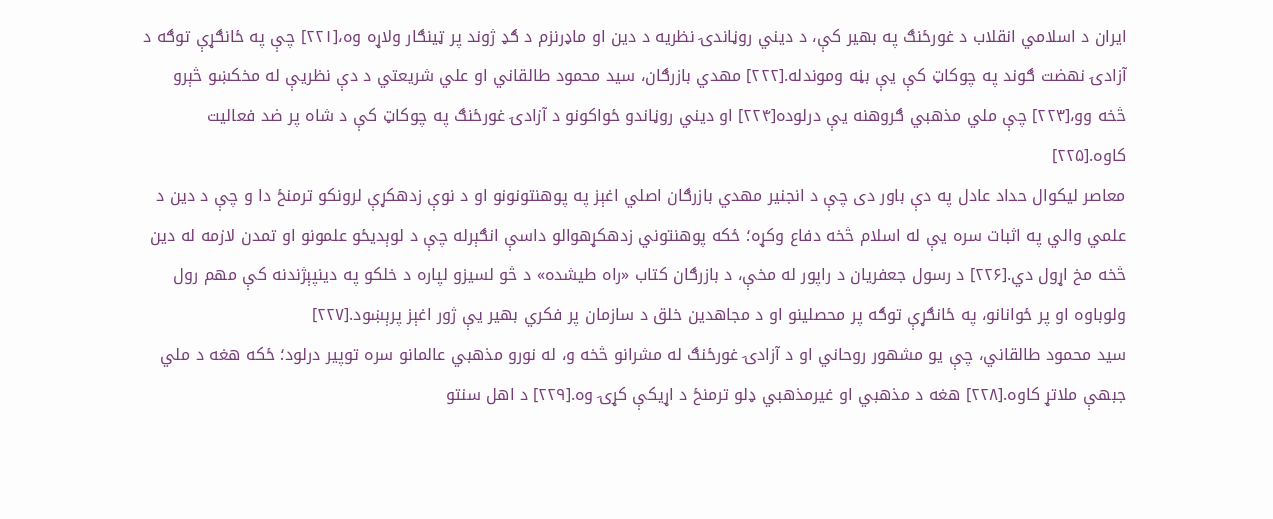ایران د اسلامي انقلاب د غورځنګ په بهیر کې، د دیني روڼاندۍ نظریه د دین او ماډرنزم د ګډ ژوند پر ټینګار ولاړه وه،[۲۲۱] چې په ځانګړې توګه د آزادۍ نهضت ګوند په چوکاټ کې یې بڼه وموندله.[۲۲۲] مهدي بازرګان، سید محمود طالقاني او علي شریعتي د دې نظریې له مخکښو څېرو څخه وو،[۲۲۳] چې ملي مذهبي ګروهنه یې درلوده[۲۲۴] او دیني روڼاندو ځواکونو د آزادۍ غورځنګ په چوکاټ کې د شاه پر ضد فعالیت کاوه.[۲۲۵]
معاصر لیکوال حداد عادل په دې باور دی چې د انجنیر مهدي بازرګان اصلي اغېز په پوهنتونونو او د نوې زدهکړې لرونکو ترمنځ دا و چې د دین د علمي والي په اثبات سره یې له اسلام څخه دفاع وکړه؛ ځکه پوهنتوني زدهکړهوالو داسې انګېرله چې د لوېدیځو علمونو او تمدن لازمه له دین څخه مخ اړول دي.[۲۲۶] د رسول جعفریان د راپور له مخې، د بازرګان کتاب «راه طیشده» د څو لسیزو لپاره د خلکو په دینپېژندنه کې مهم رول ولوباوه او پر ځوانانو، په ځانګړې توګه پر محصلینو او د مجاهدین خلق د سازمان پر فکري بهیر یې ژور اغېز پرېښود.[۲۲۷]
سید محمود طالقاني، چې یو مشهور روحاني او د آزادۍ غورځنګ له مشرانو څخه و، له نورو مذهبي عالمانو سره توپیر درلود؛ ځکه هغه د ملي جبهې ملاتړ کاوه.[۲۲۸] هغه د مذهبي او غیرمذهبي ډلو ترمنځ د اړیکې کړۍ وه.[۲۲۹] د اهل سنتو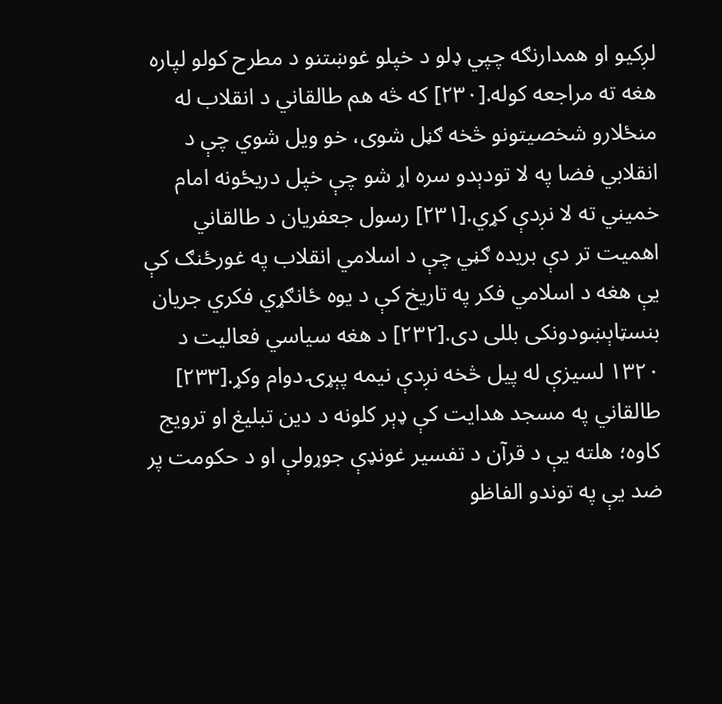لږکیو او همدارنګه چپي ډلو د خپلو غوښتنو د مطرح کولو لپاره هغه ته مراجعه کوله.[۲۳۰] که څه هم طالقاني د انقلاب له منځلارو شخصیتونو څخه ګڼل شوی، خو ویل شوي چې د انقلابي فضا په لا تودېدو سره اړ شو چې خپل دریځونه امام خمیني ته لا نږدې کړي.[۲۳۱] رسول جعفریان د طالقاني اهمیت تر دې بریده ګڼي چې د اسلامي انقلاب په غورځنګ کې یې هغه د اسلامي فکر په تاریخ کې د یوه ځانګړي فکري جریان بنسټاېښودونکی بللی دی.[۲۳۲] د هغه سیاسي فعالیت د ۱۳۲۰ لسیزې له پیل څخه نږدې نیمه پېړۍ دوام وکړ.[۲۳۳] طالقاني په مسجد هدایت کې ډېر کلونه د دین تبلیغ او ترویج کاوه؛ هلته یې د قرآن د تفسیر غونډې جوړولې او د حکومت پر ضد یې په توندو الفاظو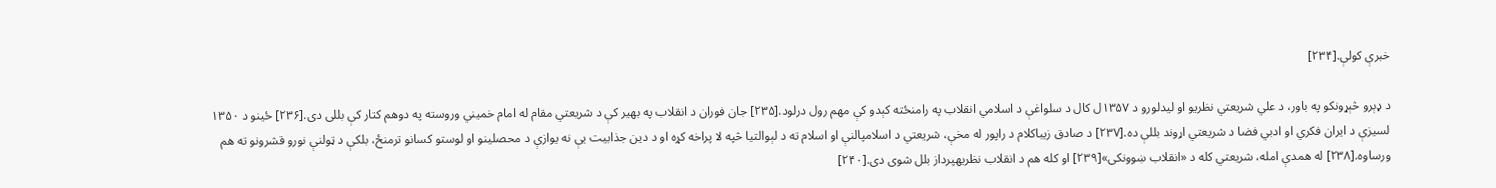خبرې کولې.[۲۳۴]

د ډېرو څېړونکو په باور، د علي شریعتي نظریو او لیدلورو د ۱۳۵۷ل کال د سلواغې د اسلامي انقلاب په رامنځته کېدو کې مهم رول درلود.[۲۳۵] جان فوران د انقلاب په بهیر کې د شریعتي مقام له امام خمیني وروسته په دوهم کتار کې بللی دی.[۲۳۶] ځینو د ۱۳۵۰ لسیزې د ایران فکري او ادبي فضا د شریعتي اړوند بللې ده.[۲۳۷] د صادق زیباکلام د راپور له مخې، شریعتي د اسلامپالنې او اسلام ته د لېوالتیا څپه لا پراخه کړه او د دین جذابیت یې نه یوازې د محصلینو او لوستو کسانو ترمنځ، بلکې د ټولنې نورو قشرونو ته هم ورساوه.[۲۳۸] له همدې امله، شریعتي کله د «انقلاب ښوونکی»[۲۳۹] او کله هم د انقلاب نظریهپرداز بلل شوی دی.[۲۴۰]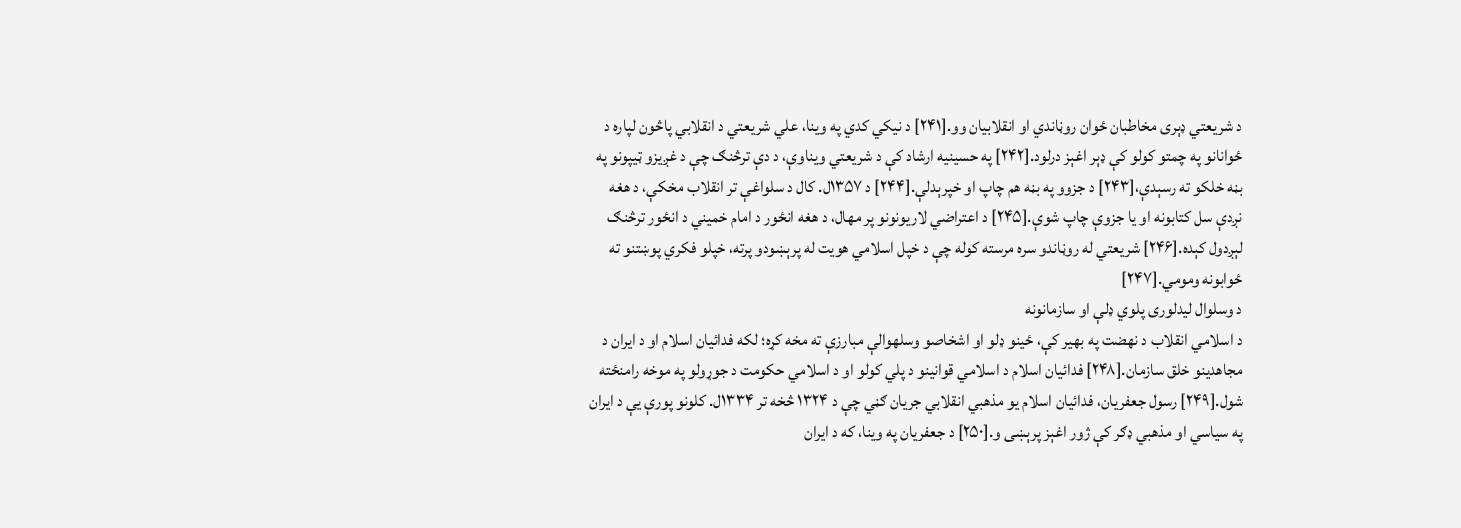د شریعتي ډېری مخاطبان ځوان روڼاندي او انقلابیان وو.[۲۴۱] د نیکي کدي په وینا، علي شریعتي د انقلابي پاڅون لپاره د ځوانانو په چمتو کولو کې ډېر اغېز درلود.[۲۴۲] په حسینیه ارشاد کې د شریعتي ویناوې، د دې ترڅنګ چې د غږیزو ټیپونو په بڼه خلکو ته رسېدې،[۲۴۳] د جزوو په بڼه هم چاپ او خپرېدلې.[۲۴۴] د ۱۳۵۷ل. کال د سلواغې تر انقلاب مخکې، د هغه نږدې سل کتابونه او یا جزوې چاپ شوې.[۲۴۵] د اعتراضي لاریونونو پر مهال، د هغه انځور د امام خمیني د انځور ترڅنګ لېږدول کېده.[۲۴۶] شریعتي له روڼاندو سره مرسته کوله چې د خپل اسلامي هویت له پرېښودو پرته، خپلو فکري پوښتنو ته ځوابونه ومومي.[۲۴۷]
د وسلوال لیدلوری پلوي ډلې او سازمانونه
د اسلامي انقلاب د نهضت په بهیر کې، ځینو ډلو او اشخاصو وسلهوالې مبارزې ته مخه کړه؛ لکه فدائیان اسلام او د ایران د مجاهدینو خلق سازمان.[۲۴۸] فدائیان اسلام د اسلامي قوانینو د پلي کولو او د اسلامي حکومت د جوړولو په موخه رامنځته شول.[۲۴۹] رسول جعفریان، فدائیان اسلام یو مذهبي انقلابي جریان ګڼي چې د ۱۳۲۴ څخه تر ۱۳۳۴ل. کلونو پورې یې د ایران په سیاسي او مذهبي ډګر کې ژور اغېز پرېښی و.[۲۵۰] د جعفریان په وینا، که د ایران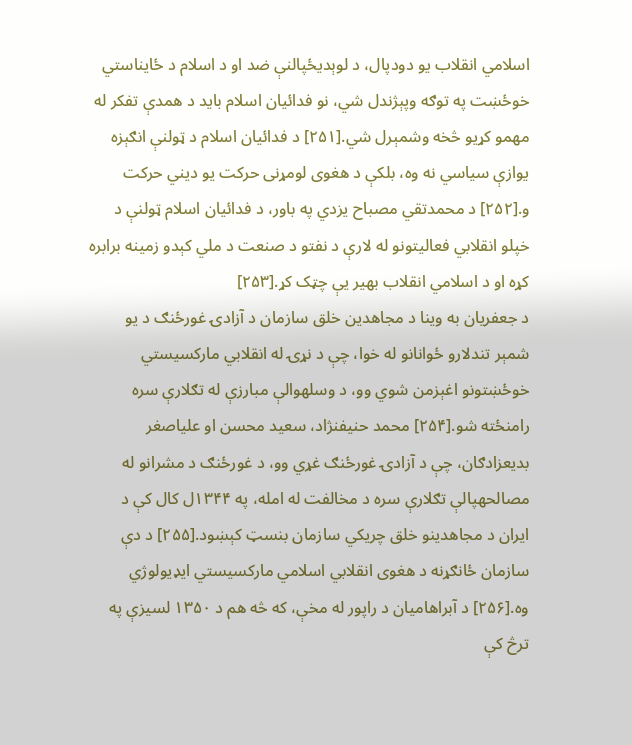اسلامي انقلاب یو دودپال، د لوېدیځپالنې ضد او د اسلام د ځایناستي خوځښت په توګه وپېژندل شي، نو فدائیان اسلام باید د همدې تفکر له مهمو کړیو څخه وشمېرل شي.[۲۵۱] د فدائیان اسلام د ټولنې انګېزه یوازې سیاسي نه وه، بلکې د هغوی لومړنی حرکت یو دیني حرکت و.[۲۵۲] د محمدتقي مصباح یزدي په باور، د فدائیان اسلام ټولنې د خپلو انقلابي فعالیتونو له لارې د نفتو د صنعت د ملي کېدو زمینه برابره کړه او د اسلامي انقلاب بهیر یې چټک کړ.[۲۵۳]
د جعفریان به وینا د مجاهدین خلق سازمان د آزادۍ غورځنګ د یو شمېر تندلارو ځوانانو له خوا، چې د نړۍ له انقلابي مارکسیستي خوځښتونو اغېزمن شوي وو، د وسلهوالې مبارزې له تګلارې سره رامنځته شو.[۲۵۴] محمد حنیفنژاد، سعید محسن او علياصغر بدیعزادګان، چې د آزادۍ غورځنګ غړي وو، د غورځنګ د مشرانو له مصالحهپالې تګلارې سره د مخالفت له امله، په ۱۳۴۴ل کال کې د ایران د مجاهدینو خلق چریکي سازمان بنسټ کېښود.[۲۵۵] د دې سازمان ځانګړنه د هغوی انقلابي اسلامي مارکسیستي ایډیولوژي وه.[۲۵۶] د آبراهامیان د راپور له مخې، که څه هم د ۱۳۵۰ لسیزې په ترڅ کې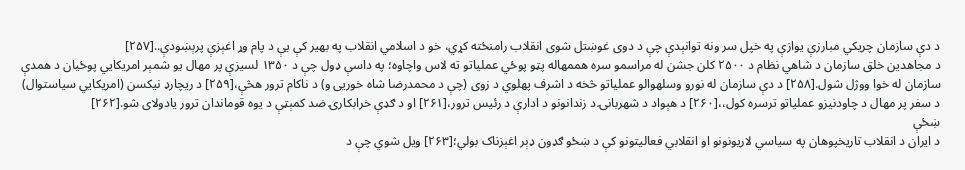د دې سازمان چریکي مبارزې یوازې په خپل سر ونه توانېدې چې د دوی غوښتل شوی انقلاب رامنځته کړي، خو د اسلامي انقلاب په بهیر کې یې د پام وړ اغېزې پرېښودې..[۲۵۷]
د مجاهدین خلق سازمان د شاهي نظام د ۲۵۰۰ کلن جشن له مراسمو سره هممهاله پټو پوځي عملیاتو ته لاس واچاوه؛ په داسې ډول چې د ۱۳۵۰ لسیزې پر مهال یو شمېر امریکايي پوځیان د همدې سازمان له خوا ووژل شول.[۲۵۸] د دې سازمان له نورو وسلهوالو عملیاتو څخه د اشرف پهلوي د زوی (چې د محمدرضا شاه خوریی و) د ناکام ترور هڅې،[۲۵۹] د ریچارډ نیکسن (امریکايي سیاستوال) د سفر پر مهال د چاودنیزو عملیاتو ترسره کول،،[۲۶۰] د هېواد د شهربانۍ د زندانونو د ادارې د رئیس ترور،[۲۶۱] او د ګډې خرابکارۍ ضد کمېټې د یوه قوماندان ترور یادولای شو.[۲۶۲]
ښځې
د ایران د انقلاب تاریخپوهان په سیاسي لاریونونو او انقلابي فعالیتونو کې د ښځو ګډون ډېر اغېزناک بولي؛[۲۶۳] ویل شوي چې د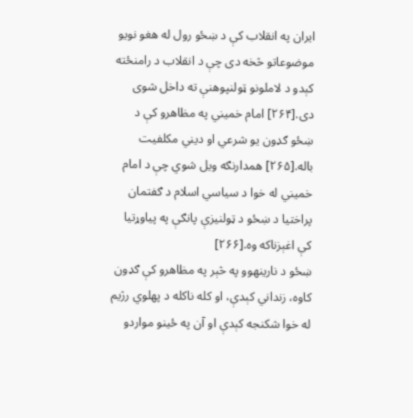ایران په انقلاب کې د ښځو رول له هغو نویو موضوعاتو څخه دی چې د انقلاب د رامنځته کېدو د لاملونو ټولنپوهنې ته داخل شوی دی.[۲۶۴] امام خمیني په مظاهرو کې د ښځو ګډون یو شرعي او دیني مکلفیت باله.[۲۶۵] همدارنګه ویل شوي چې د امام خمیني له خوا د سیاسي اسلام د ګفتمان پراختیا د ښځو د ټولنیزې پانګې په پیاوړتیا کې اغېزناکه وه.[۲۶۶]
ښځو د نارینهوو په څېر په مظاهرو کې ګډون کاوه، زنداني کېدې، او کله ناکله د پهلوي رژیم له خوا شکنجه کېدې او آن په ځینو مواردو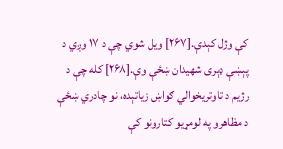کې وژل کېدې.[۲۶۷] ویل شوي چې د ۱۷ وږي د پېښې ډېری شهیدان ښځې وې.[۲۶۸] کله چې د رژیم د تاوتریخوالي ګواښ زیاتېده، نو چادري ښځې د مظاهرو په لومړیو کتارونو کې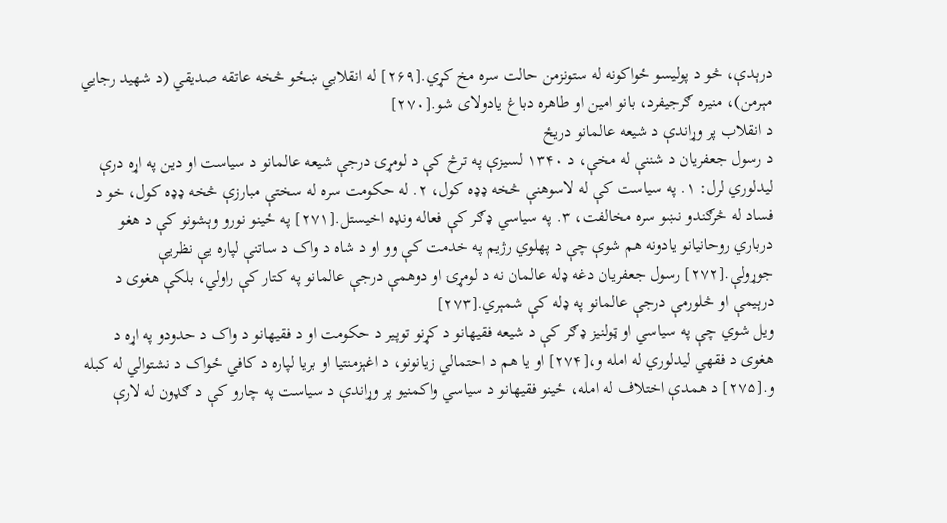درېدې، څو د پولیسو ځواکونه له ستونزمن حالت سره مخ کړي.[۲۶۹] له انقلابي ښځو څخه عاتقه صدیقي (د شهید رجایي مېرمن)، منیره ګرجيفرد، بانو امین او طاهره دباغ یادولای شو.[۲۷۰]
د انقلاب پر وړاندې د شیعه عالمانو دریځ
د رسول جعفریان د شننې له مخې، د ۱۳۴۰ لسیزې په ترڅ کې د لومړۍ درجې شیعه عالمانو د سیاست او دین په اړه درې لیدلوري لرل: ۱. په سیاست کې له لاسوهنې څخه ډډه کول، ۲. له حکومت سره له سختې مبارزې څخه ډډه کول، خو د فساد له څرګندو نښو سره مخالفت، ۳. په سیاسي ډګر کې فعاله ونډه اخیستل.[۲۷۱] په ځینو نورو وېشونو کې د هغو درباري روحانیانو یادونه هم شوې چې د پهلوي رژیم په خدمت کې وو او د شاه د واک د ساتنې لپاره یې نظريې جوړولې.[۲۷۲] رسول جعفریان دغه ډله عالمان نه د لومړۍ او دوهمې درجې عالمانو په کتار کې راولي، بلکې هغوی د درېیمې او څلورمې درجې عالمانو په ډله کې شمېري.[۲۷۳]
ویل شوي چې په سیاسي او ټولنیز ډګر کې د شیعه فقیهانو د کړنو توپیر د حکومت او د فقیهانو د واک د حدودو په اړه د هغوی د فقهي لیدلوري له امله و،[۲۷۴] او یا هم د احتمالي زیانونو، د اغېزمنتیا او بریا لپاره د کافي ځواک د نشتوالي له کبله و.[۲۷۵] د همدې اختلاف له امله، ځینو فقیهانو د سیاسي واکمنیو پر وړاندې د سیاست په چارو کې د ګډون له لارې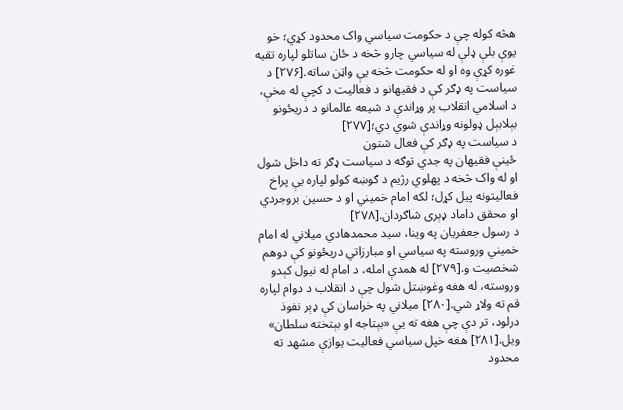هڅه کوله چې د حکومت سیاسي واک محدود کړي؛ خو یوې بلې ډلې له سیاسي چارو څخه د ځان ساتلو لپاره تقیه غوره کړې وه او له حکومت څخه یې واټن ساته.[۲۷۶] د سیاست په ډګر کې د فقیهانو د فعالیت د کچې له مخې، د اسلامي انقلاب پر وړاندې د شیعه عالمانو د دریځونو بېلابېل ډولونه وړاندې شوي دي؛[۲۷۷]
د سیاست په ډګر کې فعال شتون
ځینې فقیهان په جدي توګه د سیاست ډګر ته داخل شول او له واک څخه د پهلوي رژیم د ګوښه کولو لپاره یې پراخ فعالیتونه پیل کړل؛ لکه امام خمیني او د حسین بروجردي او محقق داماد ډېری شاګردان.[۲۷۸]
د رسول جعفریان په وینا، سید محمدهادي میلاني له امام خمیني وروسته په سیاسي او مبارزاتي دریځونو کې دوهم شخصیت و.[۲۷۹] له همدې امله، د امام له نیول کېدو وروسته، له هغه وغوښتل شول چې د انقلاب د دوام لپاره قم ته ولاړ شي.[۲۸۰] میلاني په خراسان کې ډېر نفوذ درلود، تر دې چې هغه ته یې «بېتاجه او بېتخته سلطان» ویل.[۲۸۱] هغه خپل سیاسي فعالیت یوازې مشهد ته محدود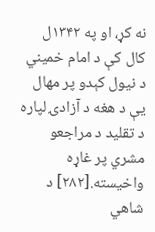نه کړ، او په ۱۳۴۲ل کال کې د امام خمیني د نیول کېدو پر مهال یې د هغه د آزادۍ لپاره د تقلید د مراجعو مشري پر غاړه واخیسته.[۲۸۲] د شاهي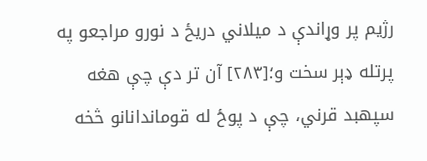رژیم پر وړاندې د میلاني دریځ د نورو مراجعو په پرتله ډېر سخت و؛[۲۸۳] آن تر دې چې هغه سپهبد قرني، چې د پوځ له قوماندانانو څخه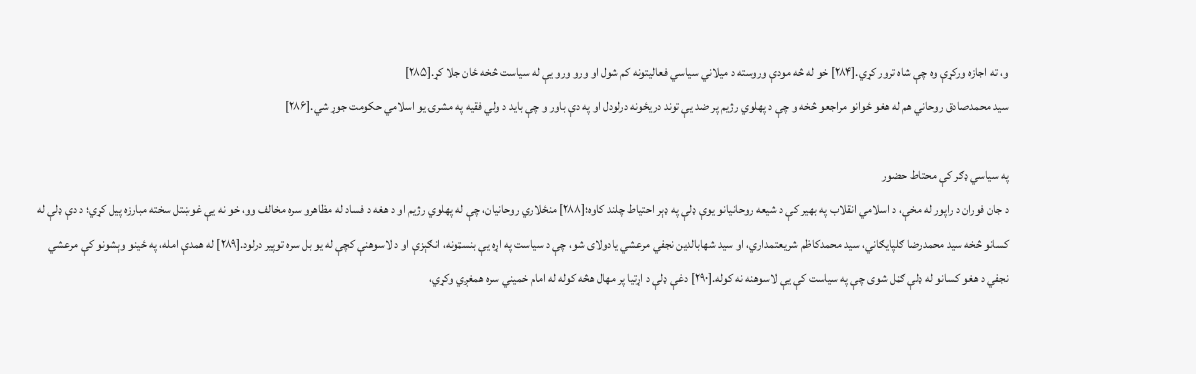و، ته اجازه ورکړې وه چې شاه ترور کړي.[۲۸۴] خو له څه مودې وروسته د میلاني سیاسي فعالیتونه کم شول او ورو ورو یې له سیاست څخه ځان جلا کړ.[۲۸۵]
سید محمدصادق روحاني هم له هغو ځوانو مراجعو څخه و چې د پهلوي رژیم پر ضد یې توند دریځونه درلودل او په دې باور و چې باید د ولي فقیه په مشرۍ یو اسلامي حکومت جوړ شي.[۲۸۶]

په سیاسي ډګر کې محتاط حضور
د جان فوران د راپور له مخې، د اسلامي انقلاب په بهیر کې د شیعه روحانیانو یوې ډلې په ډېر احتیاط چلند کاوه؛[۲۸۸] منځلاري روحانیان، چې له پهلوي رژیم او د هغه د فساد له مظاهرو سره مخالف وو، خو نه یې غوښتل سخته مبارزه پیل کړي؛ د دې ډلې له کسانو څخه سید محمدرضا ګلپایګاني، سید محمدکاظم شریعتمداري، او سید شهابالدین نجفي مرعشي یادولای شو، چې د سیاست په اړه یې بنسټونه، انګېزې او د لاسوهنې کچې له یو بل سره توپیر درلود.[۲۸۹] له همدې امله، په ځینو وېشونو کې مرعشي نجفي د هغو کسانو له ډلې ګڼل شوی چې په سیاست کې یې لاسوهنه نه کوله.[۲۹۰] دغې ډلې د اړتیا پر مهال هڅه کوله له امام خمیني سره همغږي وکړي،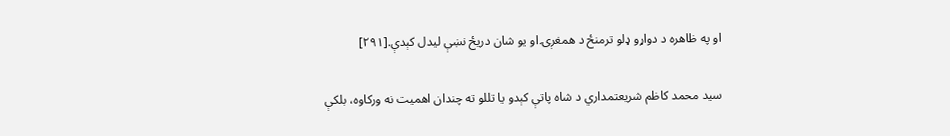او په ظاهره د دواړو ډلو ترمنځ د همغږۍ او یو شان دریځ نښې لیدل کېدې.[۲۹۱]

سید محمد کاظم شریعتمداري د شاه پاتې کېدو یا تللو ته چندان اهمیت نه ورکاوه، بلکې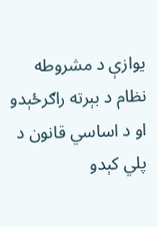یوازې د مشروطه نظام د بېرته راګرځېدو او د اساسي قانون د پلي کېدو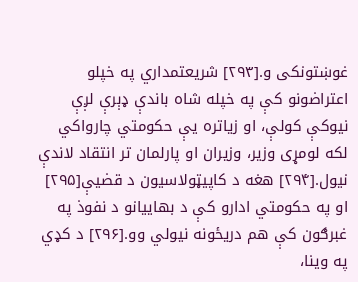غوښتونکی و.[۲۹۳] شریعتمداري په خپلو اعتراضونو کې په خپله شاه باندې ډېرې لږې نیوکې کولې، او زیاتره یې حکومتي چارواکي لکه لومړی وزیر، وزیران او پارلمان تر انتقاد لاندې نیول.[۲۹۴] هغه د کاپیټولاسیون د قضیې[۲۹۵] او په حکومتي ادارو کې د بهاییانو د نفوذ په غبرګون کې هم دریځونه نیولي وو.[۲۹۶] د کډي په وینا،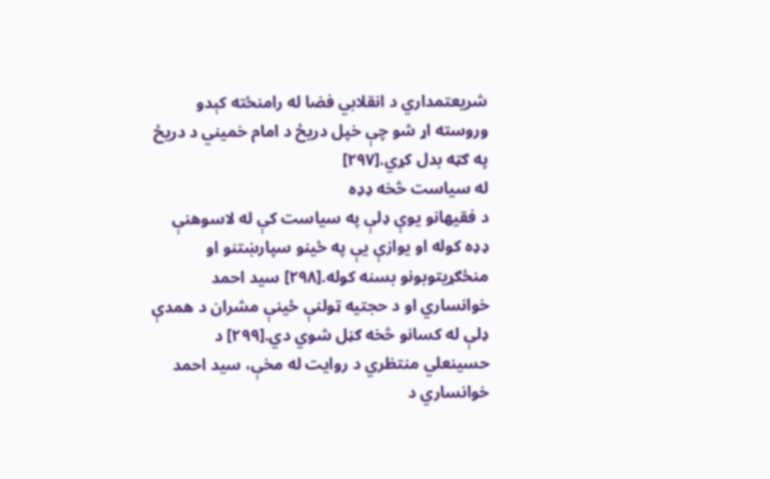شریعتمداري د انقلابي فضا له رامنځته کېدو وروسته اړ شو چې خپل دریځ د امام خمیني د دریځ په ګټه بدل کړي.[۲۹۷]
له سیاست څخه ډډه
د فقیهانو یوې ډلې په سیاست کې له لاسوهنې ډډه کوله او یوازې یې په ځینو سپارښتنو او منځګړیتوبونو بسنه کوله.[۲۹۸] سید احمد خوانساري او د حجتیه ټولنې ځینې مشران د همدې ډلې له کسانو څخه ګڼل شوي دي.[۲۹۹] د حسینعلي منتظري د روایت له مخې، سید احمد خوانساري د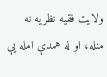ولایت فقیه نظریه نه منله، او له همدې امله یې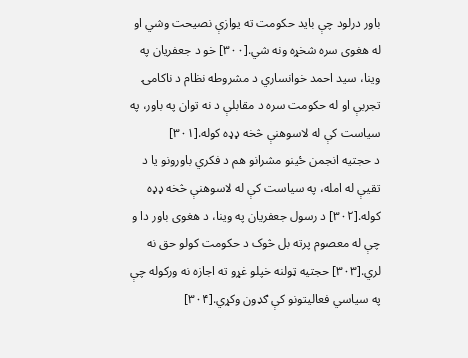باور درلود چې باید حکومت ته یوازې نصیحت وشي او له هغوی سره شخړه ونه شي.[۳۰۰] خو د جعفریان په وینا، سید احمد خوانساري د مشروطه نظام د ناکامۍ تجربې او له حکومت سره د مقابلې د نه توان په باور، په سیاست کې له لاسوهنې څخه ډډه کوله.[۳۰۱]
د حجتیه انجمن ځینو مشرانو هم د فکري باورونو یا د تقیې له امله، په سیاست کې له لاسوهنې څخه ډډه کوله.[۳۰۲] د رسول جعفریان په وینا، د هغوی باور دا و چې له معصوم پرته بل څوک د حکومت کولو حق نه لري.[۳۰۳] حجتیه ټولنه خپلو غړو ته اجازه نه ورکوله چې په سیاسي فعالیتونو کې ګډون وکړي.[۳۰۴]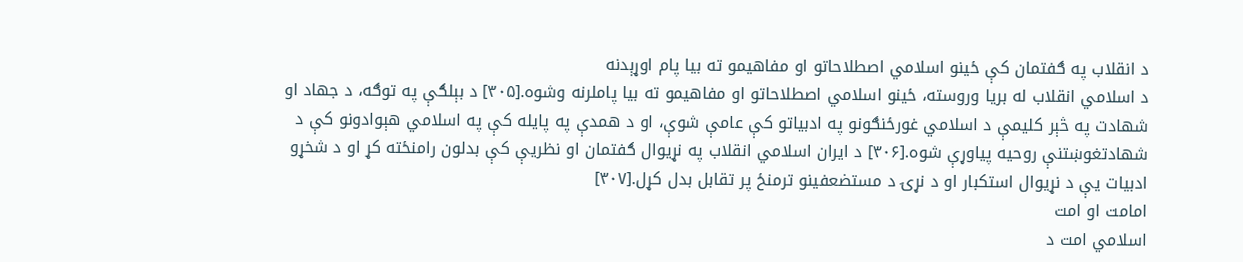د انقلاب په ګفتمان کې ځینو اسلامي اصطلاحاتو او مفاهیمو ته بیا پام اوړېدنه
د اسلامي انقلاب له بریا وروسته، ځینو اسلامي اصطلاحاتو او مفاهیمو ته بیا پاملرنه وشوه.[۳۰۵] د بېلګې په توګه، د جهاد او شهادت په څېر کلیمې د اسلامي غورځنګونو په ادبیاتو کې عامې شوې، او د همدې په پایله کې په اسلامي هېوادونو کې د شهادتغوښتنې روحیه پیاوړې شوه.[۳۰۶] د ایران اسلامي انقلاب په نړیوال ګفتمان او نظریې کې بدلون رامنځته کړ او د شخړو ادبیات یې د نړیوال استکبار او د نړۍ د مستضعفینو ترمنځ پر تقابل بدل کړل.[۳۰۷]
امامت او امت
اسلامي امت د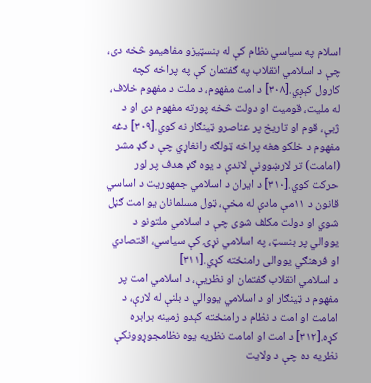اسلام په سیاسي نظام کې له بنسټیزو مفاهیمو څخه دی، چې د اسلامي انقلاب په ګفتمان کې په پراخه کچه کارول کېږي.[۳۰۸] د امت مفهوم، د ملت د مفهوم خلاف، له ملیت، قومیت او دولت څخه پورته مفهوم دی او د ژبې، قوم او تاریخ پر عناصرو ټینګار نه کوي.[۳۰۹] دغه مفهوم د خلکو هغه پراخه ټولګه رانغاړي چې د ګډ مشر (امامت) تر لارښوونې لاندې د یوه ګډ هدف پر لور حرکت کوي.[۳۱۰] د ایران د اسلامي جمهوریت د اساسي قانون د ۱۱مې مادې له مخې، ټول مسلمانان یو امت ګڼل شوي او دولت مکلف شوی چې د اسلامي ملتونو د یووالي پر بنسټ، په اسلامي نړۍ کې سیاسي، اقتصادي او فرهنګي یووالی رامنځته کړي.[۳۱۱]
د اسلامي انقلاب ګفتمان او نظریې، د اسلامي امت پر مفهوم د ټینګار او د اسلامي یووالي د بلنې له لارې، د امامت او امت د نظام د رامنځته کېدو زمینه برابره کړه.[۳۱۲] د امت او امامت نظریه یوه نظامجوړوونکې نظریه ده چې د ولایت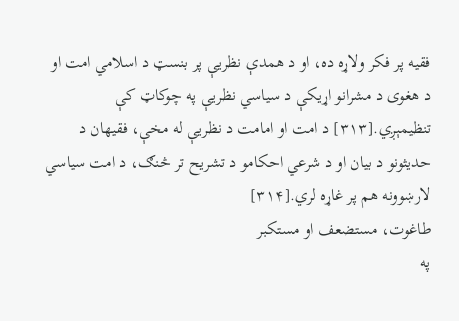فقیه پر فکر ولاړه ده، او د همدې نظریې پر بنسټ د اسلامي امت او د هغوی د مشرانو اړیکې د سیاسي نظریې په چوکاټ کې تنظیمېږي.[۳۱۳] د امت او امامت د نظریې له مخې، فقیهان د حدیثونو د بیان او د شرعي احکامو د تشریح تر څنګ، د امت سیاسي لارښوونه هم پر غاړه لري.[۳۱۴]
طاغوت، مستضعف او مستکبر
په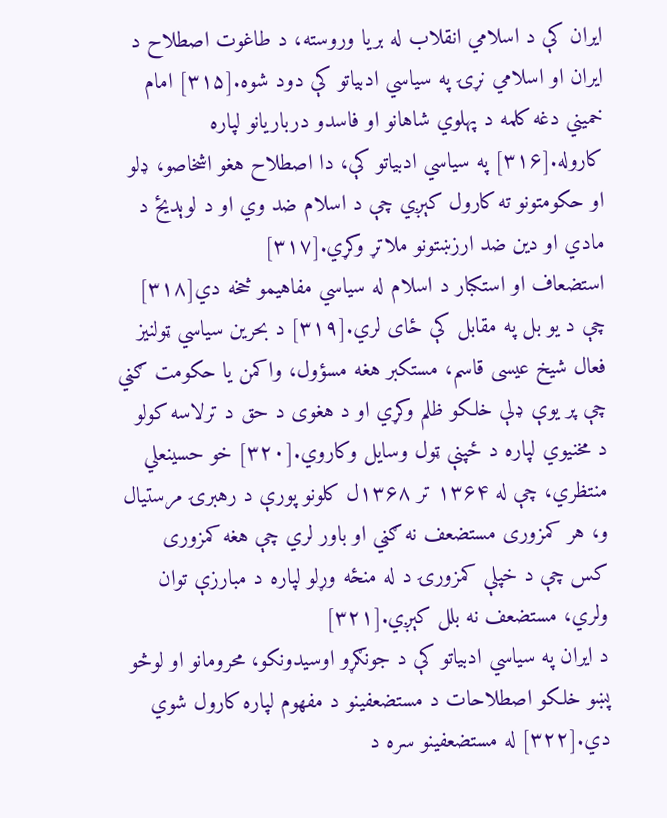ایران کې د اسلامي انقلاب له بریا وروسته، د طاغوت اصطلاح د ایران او اسلامي نړۍ په سیاسي ادبیاتو کې دود شوه.[۳۱۵] امام خمیني دغه کلمه د پهلوي شاهانو او فاسدو درباریانو لپاره کاروله.[۳۱۶] په سیاسي ادبیاتو کې، دا اصطلاح هغو اشخاصو، ډلو او حکومتونو ته کارول کېږي چې د اسلام ضد وي او د لوېدیځ د مادي او دین ضد ارزښتونو ملاتړ وکړي.[۳۱۷]
استضعاف او استکبار د اسلام له سیاسي مفاهیمو څخه دي[۳۱۸] چې د یو بل په مقابل کې ځای لري.[۳۱۹] د بحرین سیاسي ټولنیز فعال شیخ عیسی قاسم، مستکبر هغه مسؤول، واکمن یا حکومت ګڼي چې پر یوې ډلې خلکو ظلم وکړي او د هغوی د حق د ترلاسه کولو د مخنیوي لپاره د ځپنې ټول وسایل وکاروي.[۳۲۰] خو حسینعلي منتظري، چې له ۱۳۶۴ تر ۱۳۶۸ل کلونو پورې د رهبرۍ مرستیال و، هر کمزوری مستضعف نه ګڼي او باور لري چې هغه کمزوری کس چې د خپلې کمزورۍ د له منځه وړلو لپاره د مبارزې توان ولري، مستضعف نه بلل کېږي.[۳۲۱]
د ایران په سیاسي ادبیاتو کې د جونګړو اوسیدونکو، محرومانو او لوڅو پښو خلکو اصطلاحات د مستضعفینو د مفهوم لپاره کارول شوي دي.[۳۲۲] له مستضعفینو سره د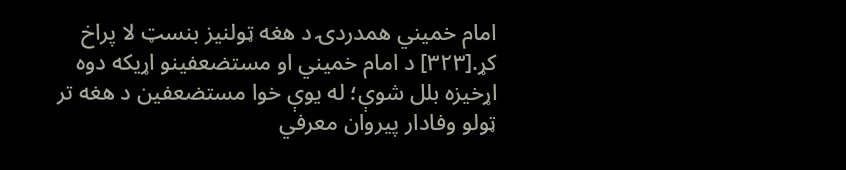امام خمیني همدردۍ د هغه ټولنیز بنسټ لا پراخ کړ.[۳۲۳] د امام خمیني او مستضعفینو اړیکه دوه اړخیزه بلل شوې؛ له یوې خوا مستضعفین د هغه تر ټولو وفادار پیروان معرفي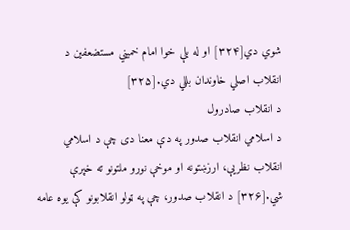شوي دي[۳۲۴] او له بلې خوا امام خمیني مستضعفین د انقلاب اصلي خاوندان بللي دي.[۳۲۵]
د انقلاب صادرول
د اسلامي انقلاب صدور په دې معنا دی چې د اسلامي انقلاب نظریې، ارزښتونه او موخې نورو ملتونو ته خپرې شي.[۳۲۶] د انقلاب صدور، چې په ټولو انقلابونو کې یوه عامه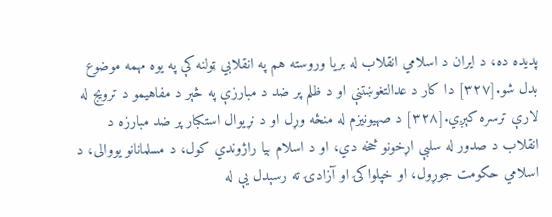پدیده ده، د ایران د اسلامي انقلاب له بریا وروسته هم په انقلابي ټولنه کې په یوه مهمه موضوع بدل شو.[۳۲۷] دا کار د عدالتغوښتنې او د ظلم پر ضد د مبارزې په څېر د مفاهیمو د ترویج له لارې ترسره کېږي.[۳۲۸] د صهیونیزم له منځه وړل او د نړیوال استکبار پر ضد مبارزه د انقلاب د صدور له سلبې اړخونو څخه دي، او د اسلام بیا راژوندي کول، د مسلمانانو یووالی، د اسلامي حکومت جوړول، او خپلواکۍ او آزادۍ ته رسېدل یې له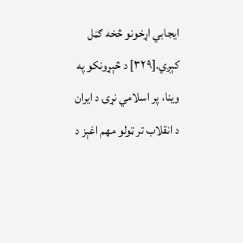ایجابي اړخونو څخه ګڼل کېږي.[۳۲۹] د څېړونکو په وینا، پر اسلامي نړۍ د ایران د انقلاب تر ټولو مهم اغېز د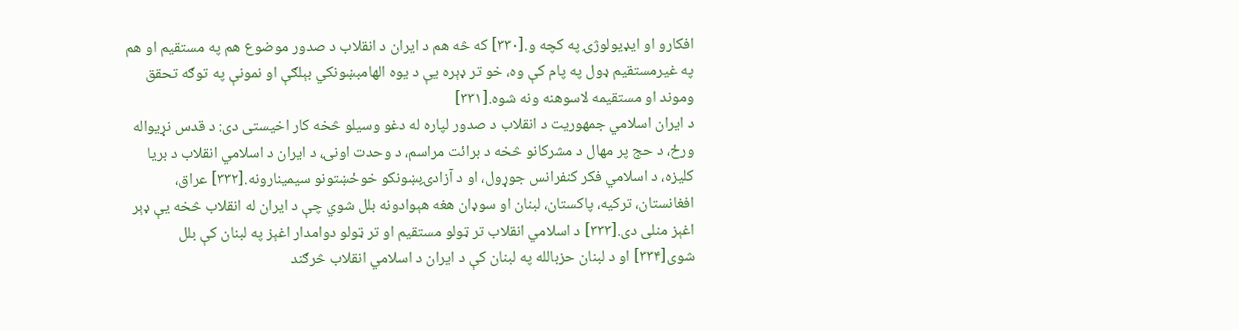افکارو او ایډیولوژۍ په کچه و.[۳۳۰] که څه هم د ایران د انقلاب د صدور موضوع هم په مستقیم او هم په غیرمستقیم ډول په پام کې وه، خو تر ډېره یې د یوه الهامبښونکي بېلګې او نمونې په توګه تحقق وموند او مستقیمه لاسوهنه ونه شوه.[۳۳۱]
د ایران اسلامي جمهوریت د انقلاب د صدور لپاره له دغو وسیلو څخه کار اخیستی دی: د قدس نړیواله ورځ، د حج پر مهال د مشرکانو څخه د برائت مراسم، د وحدت اونۍ، د ایران د اسلامي انقلاب د بریا کلیزه، د اسلامي فکر کنفرانس جوړول، او د آزادۍبښونکو خوځښتونو سیمینارونه.[۳۳۲] عراق، افغانستان، ترکیه، پاکستان، لبنان او سوډان هغه هېوادونه بلل شوي چې د ایران له انقلاب څخه یې ډېر اغېز منلی دی.[۳۳۳] د اسلامي انقلاب تر ټولو مستقیم او تر ټولو دوامدار اغېز په لبنان کې بلل شوی[۳۳۴] او د لبنان حزبالله په لبنان کې د ایران د اسلامي انقلاب څرګند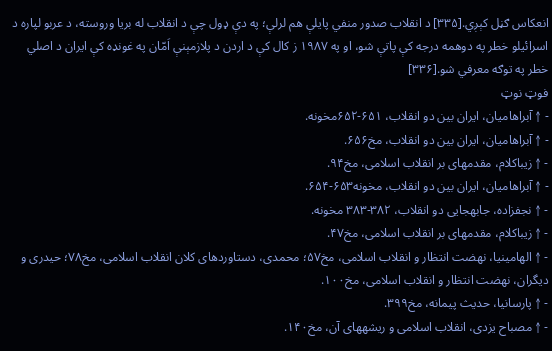انعکاس ګڼل کېږي.[۳۳۵] د انقلاب صدور منفي پایلې هم لرلې؛ په دې ډول چې د انقلاب له بریا وروسته، د عربو لپاره د اسرائیلو خطر په دوهمه درجه کې پاتې شو، او په ۱۹۸۷ ز کال کې د اردن د پلازمېنې اَمّان په غونډه کې ایران د اصلي خطر په توګه معرفي شو.[۳۳۶]
فوټ نوټ
- ↑ آبراهامیان، ایران بین دو انقلاب، ۶۵۱-۶۵۲مخونه.
- ↑ آبراهامیان، ایران بین دو انقلاب، مخ۶۵۶.
- ↑ زیباکلام، مقدمهای بر انقلاب اسلامی، مخ۹۴.
- ↑ آبراهامیان، ایران بین دو انقلاب، مخونه۶۵۳-۶۵۴.
- ↑ نجفزاده، جابهجایی دو انقلاب، ۳۸۲-۳۸۳ مخونه.
- ↑ زیباکلام، مقدمهای بر انقلاب اسلامی، مخ۴۷.
- ↑ الهامینیا، نهضت انتظار و انقلاب اسلامی، مخ۵۷؛ محمدی، دستاوردهای کلان انقلاب اسلامی، مخ۷۸؛ حیدری و دیگران، نهضت انتظار و انقلاب اسلامی، مخ۱۰۰.
- ↑ پارسانیا، حدیث پیمانه، مخ۳۹۹.
- ↑ مصباح یزدی، انقلاب اسلامی و ریشههای آن، مخ۱۴۰.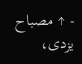- ↑ مصباح یزدی،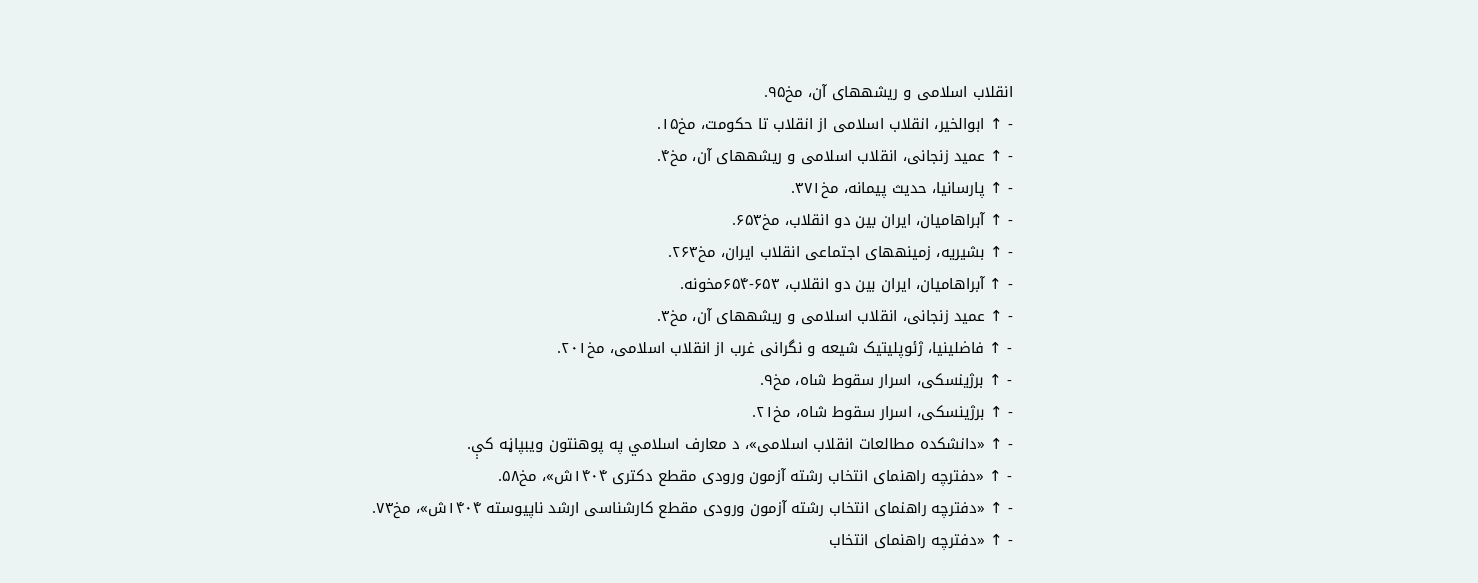انقلاب اسلامی و ریشههای آن، مخ۹۵.
- ↑ ابوالخیر، انقلاب اسلامی از انقلاب تا حکومت، مخ۱۵.
- ↑ عمید زنجانی، انقلاب اسلامی و ریشههای آن، مخ۴.
- ↑ پارسانیا، حدیث پیمانه، مخ۳۷۱.
- ↑ آبراهامیان، ایران بین دو انقلاب، مخ۶۵۳.
- ↑ بشیریه، زمینههای اجتماعی انقلاب ایران، مخ۲۶۳.
- ↑ آبراهامیان، ایران بین دو انقلاب، ۶۵۳-۶۵۴مخونه.
- ↑ عمید زنجانی، انقلاب اسلامی و ریشههای آن، مخ۳.
- ↑ فاضلینیا، ژئوپلیتیک شیعه و نگرانی غرب از انقلاب اسلامی، مخ۲۰۱.
- ↑ برژینسکی، اسرار سقوط شاه، مخ۹.
- ↑ برژینسکی، اسرار سقوط شاه، مخ۲۱.
- ↑ «دانشکده مطالعات انقلاب اسلامی»، د معارف اسلامي په پوهنتون ویبپاڼه کې.
- ↑ «دفترچه راهنمای انتخاب رشته آزمون ورودی مقطع دکتری ۱۴۰۴ش»، مخ۵۸.
- ↑ «دفترچه راهنمای انتخاب رشته آزمون ورودی مقطع کارشناسی ارشد ناپیوسته ۱۴۰۴ش»، مخ۷۳.
- ↑ «دفترچه راهنمای انتخاب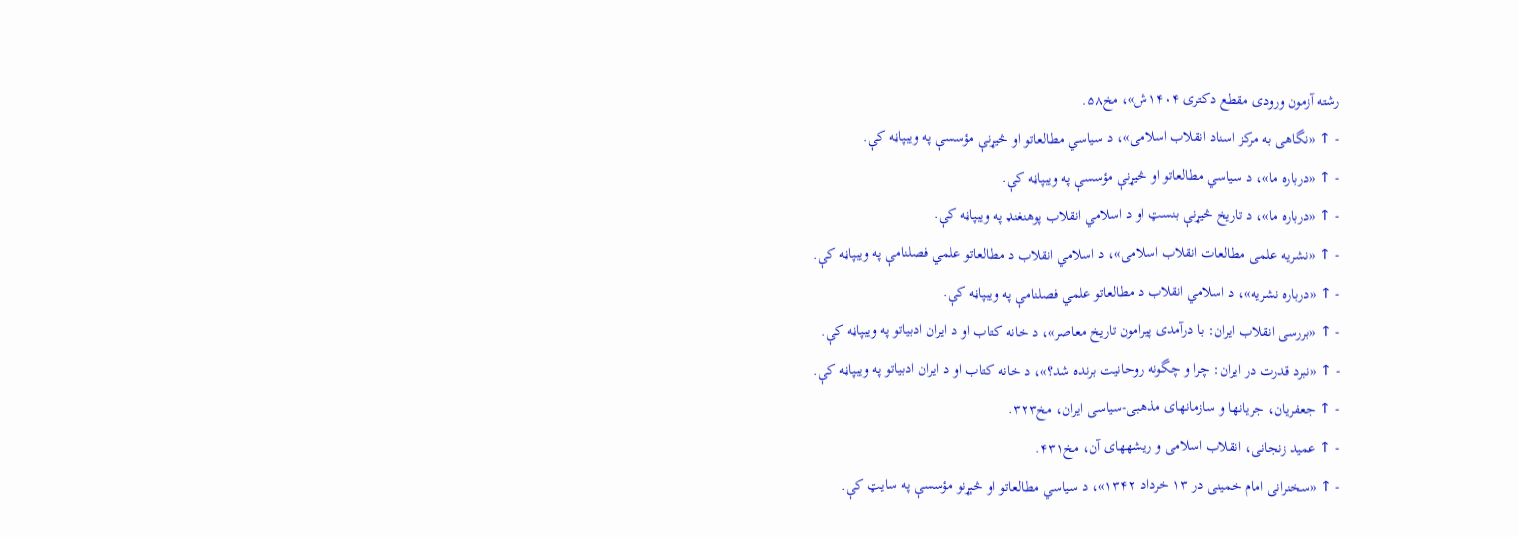رشته آزمون ورودی مقطع دکتری ۱۴۰۴ش»، مخ۵۸.
- ↑ «نگاهی به مرکز اسناد انقلاب اسلامی»، د سیاسي مطالعاتو او څیړنې مؤسسې په ویبپاڼه کې.
- ↑ «درباره ما»، د سیاسي مطالعاتو او څیړنې مؤسسې په ویبپاڼه کې.
- ↑ «درباره ما»، د تاریخ څیړنې بنسټ او د اسلامي انقلاب پوهنغنډ په ویبپاڼه کې.
- ↑ «نشریه علمی مطالعات انقلاب اسلامی»، د اسلامي انقلاب د مطالعاتو علمي فصلنامې په ویبپاڼه کې.
- ↑ «درباره نشریه»، د اسلامي انقلاب د مطالعاتو علمي فصلنامې په ویبپاڼه کې.
- ↑ «بررسی انقلاب ایران: با درآمدی پیرامون تاریخ معاصر»، د خانه کتاب او د ایران ادبیاتو په ویبپاڼه کې.
- ↑ «نبرد قدرت در ایران: چرا و چگونه روحانیت برنده شد؟»، د خانه کتاب او د ایران ادبیاتو په ویبپاڼه کې.
- ↑ جعفریان، جریانها و سازمانهای مذهبی-سیاسی ایران، مخ۳۲۳.
- ↑ عمید زنجانی، انقلاب اسلامی و ریشههای آن، مخ۴۳۱.
- ↑ «سخنرانی امام خمینی در ۱۳ خرداد ۱۳۴۲»، د سیاسي مطالعاتو او څېړنو مؤسسې په سایټ کې.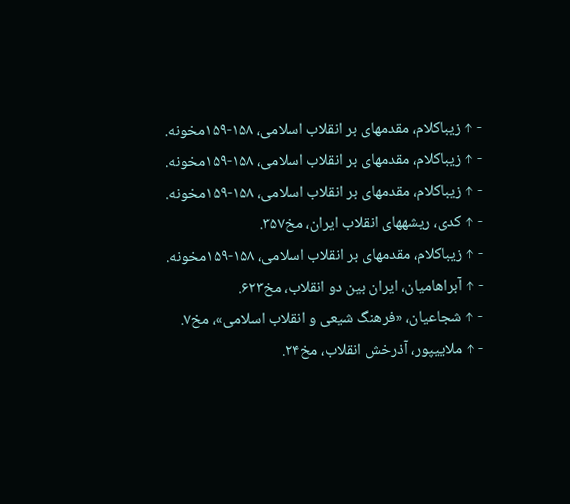- ↑ زیباکلام، مقدمهای بر انقلاب اسلامی، ۱۵۸-۱۵۹مخونه.
- ↑ زیباکلام، مقدمهای بر انقلاب اسلامی، ۱۵۸-۱۵۹مخونه.
- ↑ زیباکلام، مقدمهای بر انقلاب اسلامی، ۱۵۸-۱۵۹مخونه.
- ↑ کدی، ریشههای انقلاب ایران، مخ۳۵۷.
- ↑ زیباکلام، مقدمهای بر انقلاب اسلامی، ۱۵۸-۱۵۹مخونه.
- ↑ آبراهامیان، ایران بین دو انقلاب، مخ۶۲۳.
- ↑ شجاعیان، «فرهنگ شیعی و انقلاب اسلامی»، مخ۷.
- ↑ ملاییپور، آذرخش انقلاب، مخ۲۴.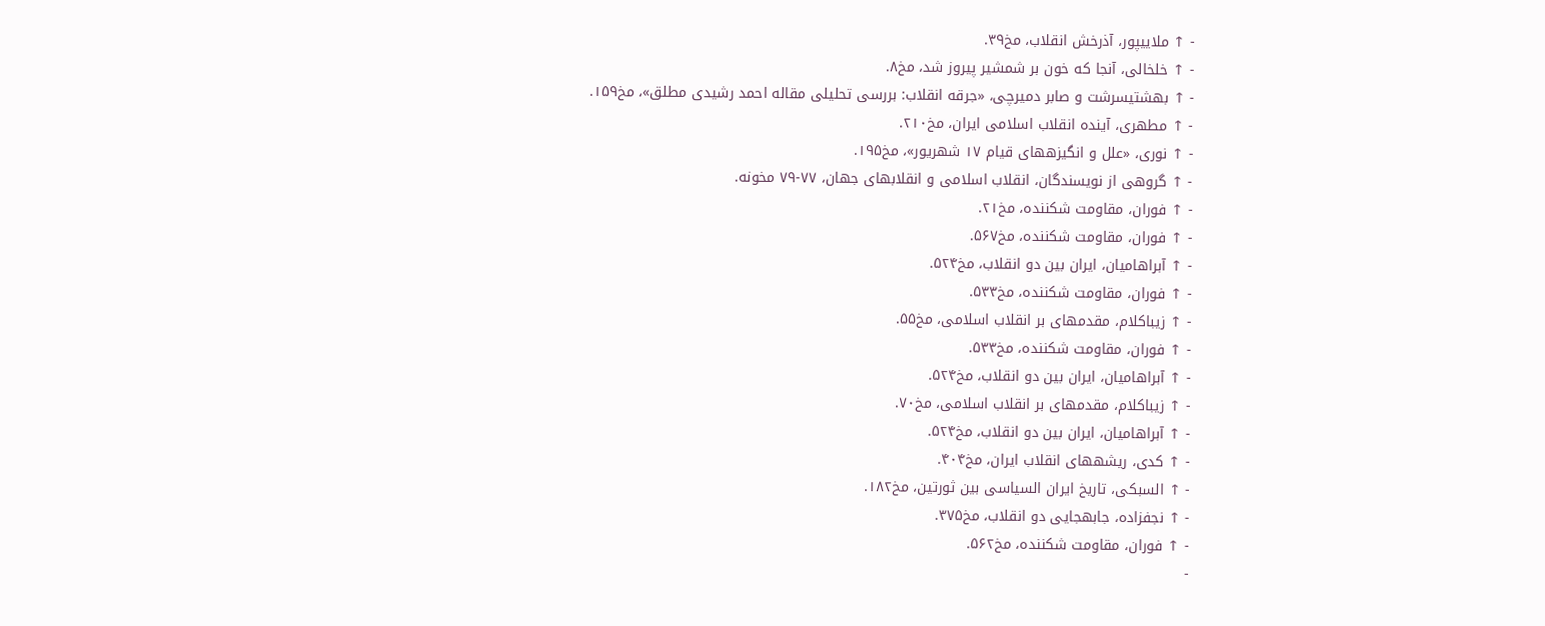- ↑ ملاییپور، آذرخش انقلاب، مخ۳۹.
- ↑ خلخالی، آنجا که خون بر شمشیر پیروز شد، مخ۸.
- ↑ بهشتیسرشت و صابر دمیرچی، «جرقه انقلاب: بررسی تحلیلی مقاله احمد رشیدی مطلق»، مخ۱۵۹.
- ↑ مطهری، آینده انقلاب اسلامی ایران، مخ۲۱۰.
- ↑ نوری، «علل و انگیزههای قیام ۱۷ شهریور»، مخ۱۹۵.
- ↑ گروهی از نویسندگان، انقلاب اسلامی و انقلابهای جهان، ۷۷-۷۹ مخونه.
- ↑ فوران، مقاومت شکننده، مخ۲۱.
- ↑ فوران، مقاومت شکننده، مخ۵۶۷.
- ↑ آبراهامیان، ایران بین دو انقلاب، مخ۵۲۴.
- ↑ فوران، مقاومت شکننده، مخ۵۳۳.
- ↑ زیباکلام، مقدمهای بر انقلاب اسلامی، مخ۵۵.
- ↑ فوران، مقاومت شکننده، مخ۵۳۳.
- ↑ آبراهامیان، ایران بین دو انقلاب، مخ۵۲۴.
- ↑ زیباکلام، مقدمهای بر انقلاب اسلامی، مخ۷۰.
- ↑ آبراهامیان، ایران بین دو انقلاب، مخ۵۲۴.
- ↑ کدی، ریشههای انقلاب ایران، مخ۴۰۴.
- ↑ السبکی، تاریخ ایران السیاسی بین ثورتین، مخ۱۸۲.
- ↑ نجفزاده، جابهجایی دو انقلاب، مخ۳۷۵.
- ↑ فوران، مقاومت شکننده، مخ۵۶۲.
-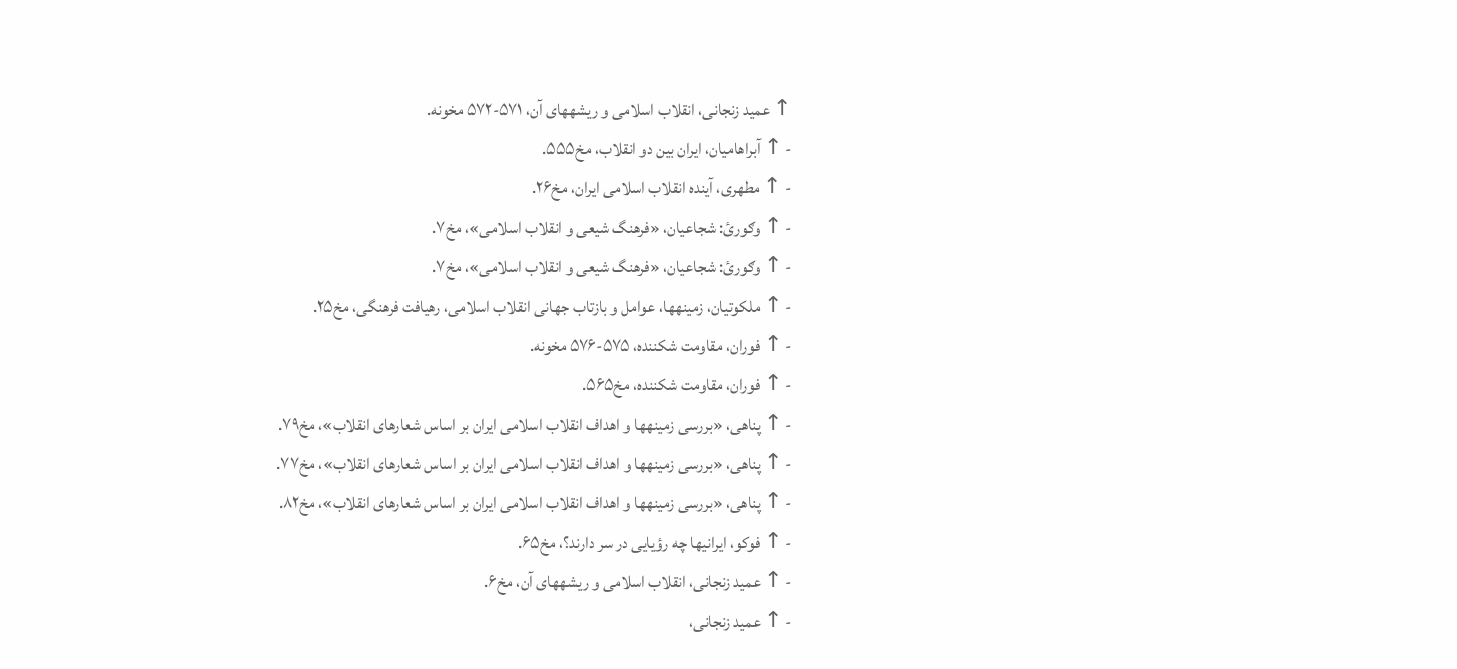↑ عمید زنجانی، انقلاب اسلامی و ریشههای آن، ۵۷۱-۵۷۲ مخونه.
- ↑ آبراهامیان، ایران بین دو انقلاب، مخ۵۵۵.
- ↑ مطهری، آینده انقلاب اسلامی ایران، مخ۲۶.
- ↑ وګورئ: شجاعیان، «فرهنگ شیعی و انقلاب اسلامی»، مخ۷.
- ↑ وګورئ: شجاعیان، «فرهنگ شیعی و انقلاب اسلامی»، مخ۷.
- ↑ ملکوتیان، زمینهها، عوامل و بازتاب جهانی انقلاب اسلامی، رهیافت فرهنگی، مخ۲۵.
- ↑ فوران، مقاومت شکننده، ۵۷۵-۵۷۶ مخونه.
- ↑ فوران، مقاومت شکننده، مخ۵۶۵.
- ↑ پناهی، «بررسی زمینهها و اهداف انقلاب اسلامی ایران بر اساس شعارهای انقلاب»، مخ۷۹.
- ↑ پناهی، «بررسی زمینهها و اهداف انقلاب اسلامی ایران بر اساس شعارهای انقلاب»، مخ۷۷.
- ↑ پناهی، «بررسی زمینهها و اهداف انقلاب اسلامی ایران بر اساس شعارهای انقلاب»، مخ۸۲.
- ↑ فوکو، ایرانیها چه رؤیایی در سر دارند؟، مخ۶۵.
- ↑ عمید زنجانی، انقلاب اسلامی و ریشههای آن، مخ۶.
- ↑ عمید زنجانی،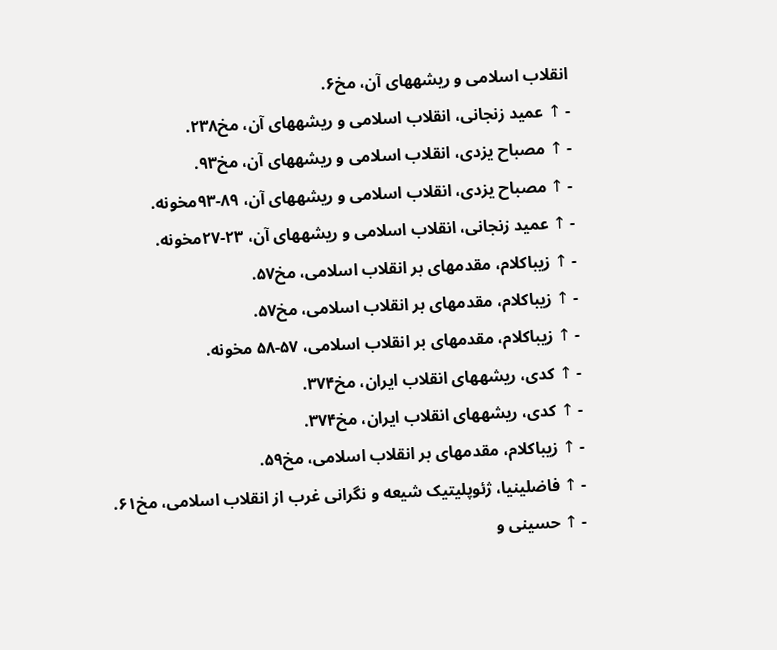انقلاب اسلامی و ریشههای آن، مخ۶.
- ↑ عمید زنجانی، انقلاب اسلامی و ریشههای آن، مخ۲۳۸.
- ↑ مصباح یزدی، انقلاب اسلامی و ریشههای آن، مخ۹۳.
- ↑ مصباح یزدی، انقلاب اسلامی و ریشههای آن، ۸۹-۹۳مخونه.
- ↑ عمید زنجانی، انقلاب اسلامی و ریشههای آن، ۲۳-۲۷مخونه.
- ↑ زیباکلام، مقدمهای بر انقلاب اسلامی، مخ۵۷.
- ↑ زیباکلام، مقدمهای بر انقلاب اسلامی، مخ۵۷.
- ↑ زیباکلام، مقدمهای بر انقلاب اسلامی، ۵۷-۵۸ مخونه.
- ↑ کدی، ریشههای انقلاب ایران، مخ۳۷۴.
- ↑ کدی، ریشههای انقلاب ایران، مخ۳۷۴.
- ↑ زیباکلام، مقدمهای بر انقلاب اسلامی، مخ۵۹.
- ↑ فاضلینیا، ژئوپلیتیک شیعه و نگرانی غرب از انقلاب اسلامی، مخ۶۱.
- ↑ حسینی و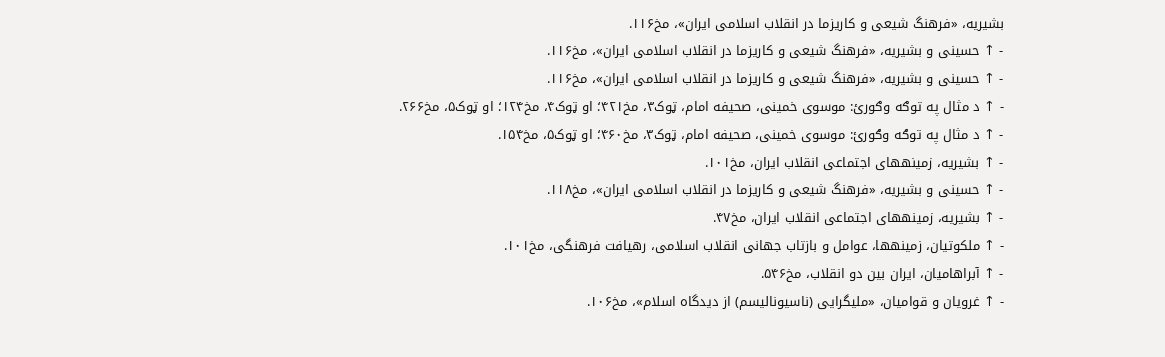بشیریه، «فرهنگ شیعی و کاریزما در انقلاب اسلامی ایران»، مخ۱۱۶.
- ↑ حسینی و بشیریه، «فرهنگ شیعی و کاریزما در انقلاب اسلامی ایران»، مخ۱۱۶.
- ↑ حسینی و بشیریه، «فرهنگ شیعی و کاریزما در انقلاب اسلامی ایران»، مخ۱۱۶.
- ↑ د مثال په توګه وګورئ: موسوی خمینی، صحیفه امام، ټوک۳، مخ۴۲۱؛ او ټوک۴، مخ۱۲۴؛ او ټوک۵، مخ۲۶۶.
- ↑ د مثال په توګه وګورئ: موسوی خمینی، صحیفه امام، ټوک۳، مخ۴۶۰؛ او ټوک۵، مخ۱۵۴.
- ↑ بشیریه، زمینههای اجتماعی انقلاب ایران، مخ۱۰۱.
- ↑ حسینی و بشیریه، «فرهنگ شیعی و کاریزما در انقلاب اسلامی ایران»، مخ۱۱۸.
- ↑ بشیریه، زمینههای اجتماعی انقلاب ایران، مخ۴۷.
- ↑ ملکوتیان، زمینهها، عوامل و بازتاب جهانی انقلاب اسلامی، رهیافت فرهنگی، مخ۱۰۱.
- ↑ آبراهامیان، ایران بین دو انقلاب، مخ۵۴۶.
- ↑ غرویان و قوامیان، «ملیگرایی (ناسیونالیسم) از دیدگاه اسلام»، مخ۱۰۶.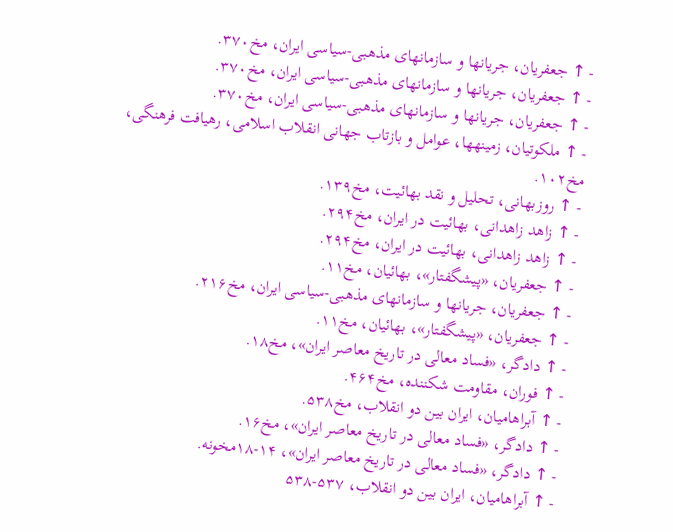- ↑ جعفریان، جریانها و سازمانهای مذهبی-سیاسی ایران، مخ۳۷۰.
- ↑ جعفریان، جریانها و سازمانهای مذهبی-سیاسی ایران، مخ۳۷۰.
- ↑ جعفریان، جریانها و سازمانهای مذهبی-سیاسی ایران، مخ۳۷۰.
- ↑ ملکوتیان، زمینهها، عوامل و بازتاب جهانی انقلاب اسلامی، رهیافت فرهنگی، مخ۱۰۲.
- ↑ روزبهانی، تحلیل و نقد بهائیت، مخ۱۳۹.
- ↑ زاهد زاهدانی، بهائیت در ایران، مخ۲۹۴.
- ↑ زاهد زاهدانی، بهائیت در ایران، مخ۲۹۴.
- ↑ جعفریان، «پیشگفتار»، بهائیان، مخ۱۱.
- ↑ جعفریان، جریانها و سازمانهای مذهبی-سیاسی ایران، مخ۲۱۶.
- ↑ جعفریان، «پیشگفتار»، بهائیان، مخ۱۱.
- ↑ دادگر، «فساد معالی در تاریخ معاصر ایران»، مخ۱۸.
- ↑ فوران، مقاومت شکننده، مخ۴۶۴.
- ↑ آبراهامیان، ایران بین دو انقلاب، مخ۵۳۸.
- ↑ دادگر، «فساد معالی در تاریخ معاصر ایران»، مخ۱۶.
- ↑ دادگر، «فساد معالی در تاریخ معاصر ایران»، ۱۴-۱۸مخونه.
- ↑ آبراهامیان، ایران بین دو انقلاب، ۵۳۷-۵۳۸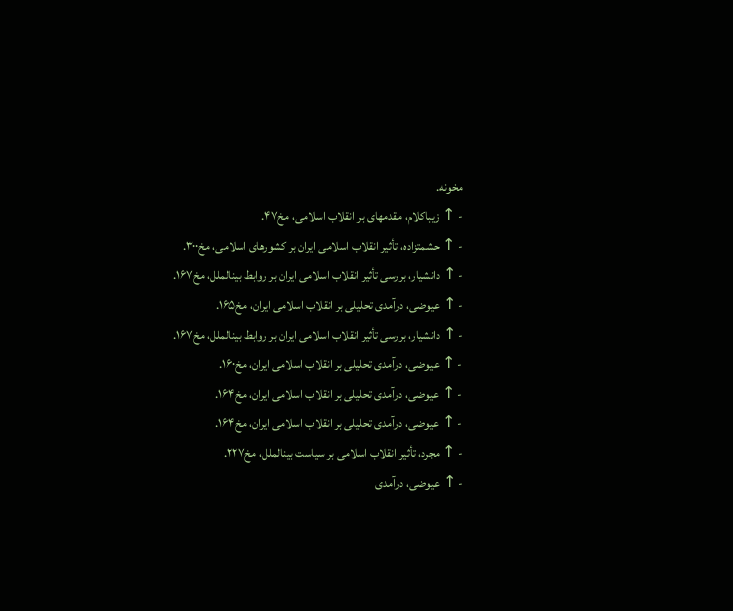مخونه.
- ↑ زیباکلام، مقدمهای بر انقلاب اسلامی، مخ۴۷.
- ↑ حشمتزاده، تأثیر انقلاب اسلامی ایران بر کشورهای اسلامی، مخ۳۰۰.
- ↑ دانشیار، بررسی تأثیر انقلاب اسلامی ایران بر روابط بینالملل، مخ۱۶۷.
- ↑ عیوضی، درآمدی تحلیلی بر انقلاب اسلامی ایران، مخ۱۶۵.
- ↑ دانشیار، بررسی تأثیر انقلاب اسلامی ایران بر روابط بینالملل، مخ۱۶۷.
- ↑ عیوضی، درآمدی تحلیلی بر انقلاب اسلامی ایران، مخ۱۶۰.
- ↑ عیوضی، درآمدی تحلیلی بر انقلاب اسلامی ایران، مخ۱۶۴.
- ↑ عیوضی، درآمدی تحلیلی بر انقلاب اسلامی ایران، مخ۱۶۴.
- ↑ مجرد، تأثیر انقلاب اسلامی بر سیاست بینالملل، مخ۲۲۷.
- ↑ عیوضی، درآمدی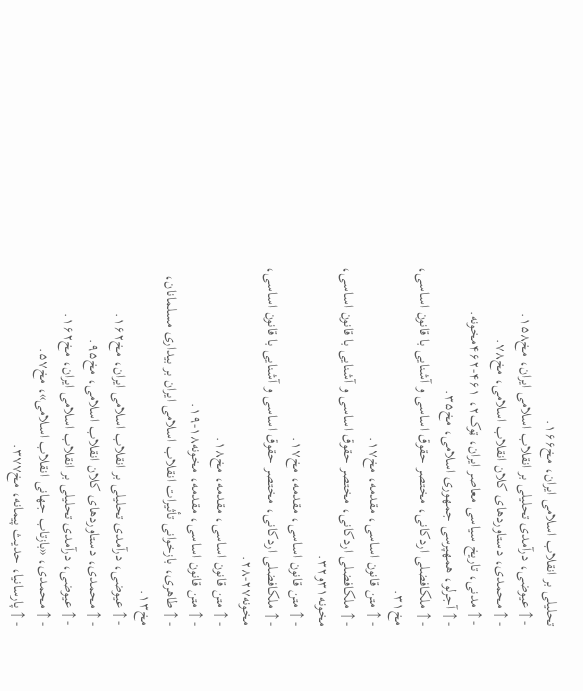تحلیلی بر انقلاب اسلامی ایران، مخ۱۶۶.
- ↑ عیوضی، درآمدی تحلیلی بر انقلاب اسلامی ایران، مخ۱۵۸.
- ↑ محمدی، دستاوردهای کلان انقلاب اسلامی، مخ۷۸.
- ↑ مدنی، تاریخ سیاسی معاصر ایران، ټوک۲، ۴۶۱-۴۶۲مخونه.
- ↑ آجرلو، همهپرسی جمهوری اسلامی، مخ۳۵.
- ↑ ملکافضلی اردکانی، مختصر حقوق اساسی و آشنایی با قانون اساسی، مخ۳۱.
- ↑ متن قانون اساسی، مقدمه، مخ۱۷.
- ↑ ملکافضلی اردکانی، مختصر حقوق اساسی و آشنایی با قانون اساسی، مخونه۳۱و۳۲.
- ↑ متن قانون اساسی، مقدمه، مخ۱۷.
- ↑ ملکافضلی اردکانی، مختصر حقوق اساسی و آشنایی با قانون اساسی، مخونه۲۷-۲۸.
- ↑ متن قانون اساسی، مقدمه، مخ۱۸.
- ↑ متن قانون اساسی، مقدمه، مخونه۱۸-۱۹.
- ↑ طاهری، بازخوانی تأثیرات انقلاب اسلامی ایران بر بیداری مسلمانان، مخ۱۳.
- ↑ عیوضی، درآمدی تحلیلی بر انقلاب اسلامی ایران، مخ۱۶۲.
- ↑ محمدی، دستاوردهای کلان انقلاب اسلامی، مخ۹۵.
- ↑ عیوضی، درآمدی تحلیلی بر انقلاب اسلامی ایران، مخ۱۶۲.
- ↑ محمدی، «بازتاب جهانی انقلاب اسلامی»، مخ۵۷.
- ↑ پارسانیا، حدیث پیمانه، مخ۳۷۷.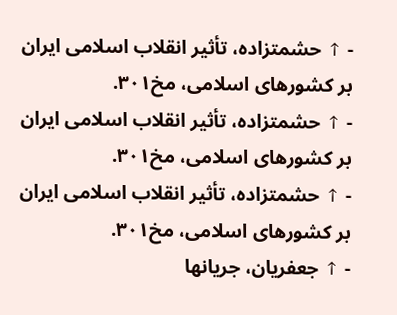- ↑ حشمتزاده، تأثیر انقلاب اسلامی ایران بر کشورهای اسلامی، مخ۳۰۱.
- ↑ حشمتزاده، تأثیر انقلاب اسلامی ایران بر کشورهای اسلامی، مخ۳۰۱.
- ↑ حشمتزاده، تأثیر انقلاب اسلامی ایران بر کشورهای اسلامی، مخ۳۰۱.
- ↑ جعفریان، جریانها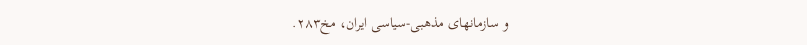و سازمانهای مذهبی-سیاسی ایران، مخ۲۸۳.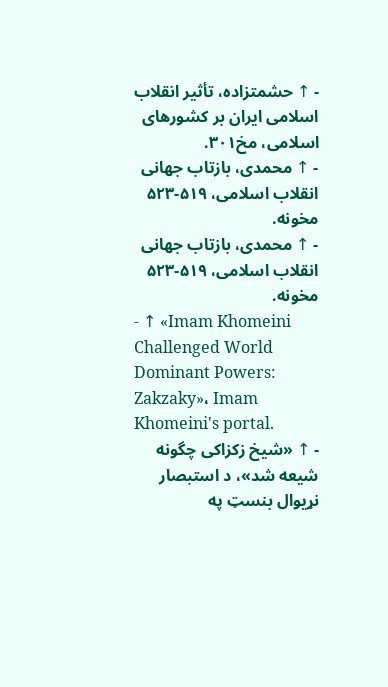- ↑ حشمتزاده، تأثیر انقلاب اسلامی ایران بر کشورهای اسلامی، مخ۳۰۱.
- ↑ محمدی، بازتاب جهانی انقلاب اسلامی، ۵۱۹-۵۲۳ مخونه.
- ↑ محمدی، بازتاب جهانی انقلاب اسلامی، ۵۱۹-۵۲۳ مخونه.
- ↑ «Imam Khomeini Challenged World Dominant Powers: Zakzaky»، Imam Khomeini's portal.
- ↑ «شیخ زکزاکی چگونه شیعه شد»، د استبصار نړیوال بنسټ په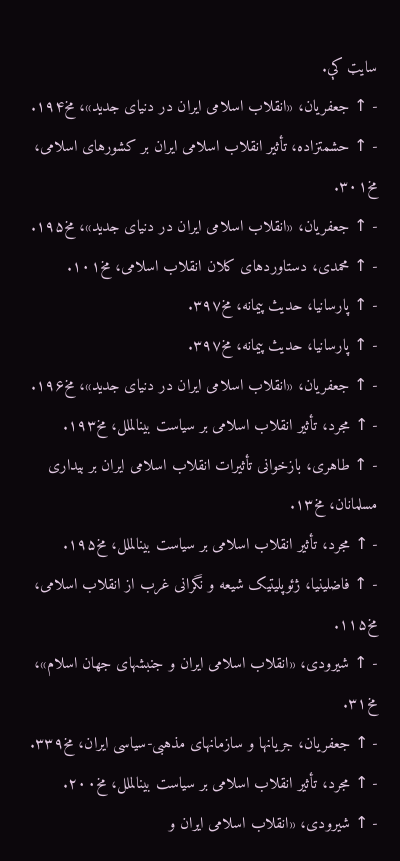سایټ کې.
- ↑ جعفریان، «انقلاب اسلامی ایران در دنیای جدید»، مخ۱۹۴.
- ↑ حشمتزاده، تأثیر انقلاب اسلامی ایران بر کشورهای اسلامی، مخ۳۰۱.
- ↑ جعفریان، «انقلاب اسلامی ایران در دنیای جدید»، مخ۱۹۵.
- ↑ محمدی، دستاوردهای کلان انقلاب اسلامی، مخ۱۰۱.
- ↑ پارسانیا، حدیث پیمانه، مخ۳۹۷.
- ↑ پارسانیا، حدیث پیمانه، مخ۳۹۷.
- ↑ جعفریان، «انقلاب اسلامی ایران در دنیای جدید»، مخ۱۹۶.
- ↑ مجرد، تأثیر انقلاب اسلامی بر سیاست بینالملل، مخ۱۹۳.
- ↑ طاهری، بازخوانی تأثیرات انقلاب اسلامی ایران بر بیداری مسلمانان، مخ۱۳.
- ↑ مجرد، تأثیر انقلاب اسلامی بر سیاست بینالملل، مخ۱۹۵.
- ↑ فاضلینیا، ژئوپلیتیک شیعه و نگرانی غرب از انقلاب اسلامی، مخ۱۱۵.
- ↑ شیرودی، «انقلاب اسلامی ایران و جنبشهای جهان اسلام»، مخ۳۱.
- ↑ جعفریان، جریانها و سازمانهای مذهبی-سیاسی ایران، مخ۳۳۹.
- ↑ مجرد، تأثیر انقلاب اسلامی بر سیاست بینالملل، مخ۲۰۰.
- ↑ شیرودی، «انقلاب اسلامی ایران و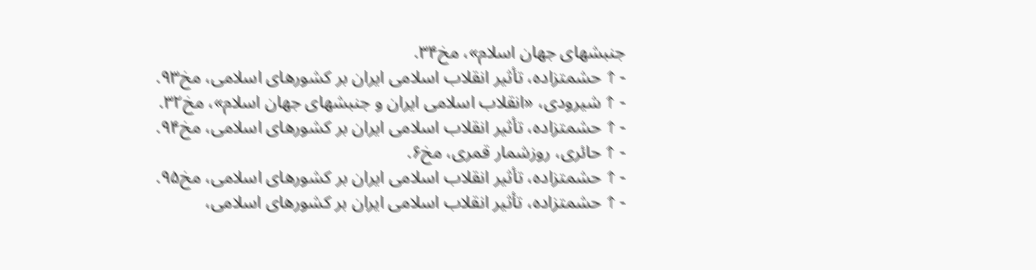جنبشهای جهان اسلام»، مخ۳۴.
- ↑ حشمتزاده، تأثیر انقلاب اسلامی ایران بر کشورهای اسلامی، مخ۹۳.
- ↑ شیرودی، «انقلاب اسلامی ایران و جنبشهای جهان اسلام»، مخ۳۲.
- ↑ حشمتزاده، تأثیر انقلاب اسلامی ایران بر کشورهای اسلامی، مخ۹۴.
- ↑ حائری، روزشمار قمری، مخ۶.
- ↑ حشمتزاده، تأثیر انقلاب اسلامی ایران بر کشورهای اسلامی، مخ۹۵.
- ↑ حشمتزاده، تأثیر انقلاب اسلامی ایران بر کشورهای اسلامی،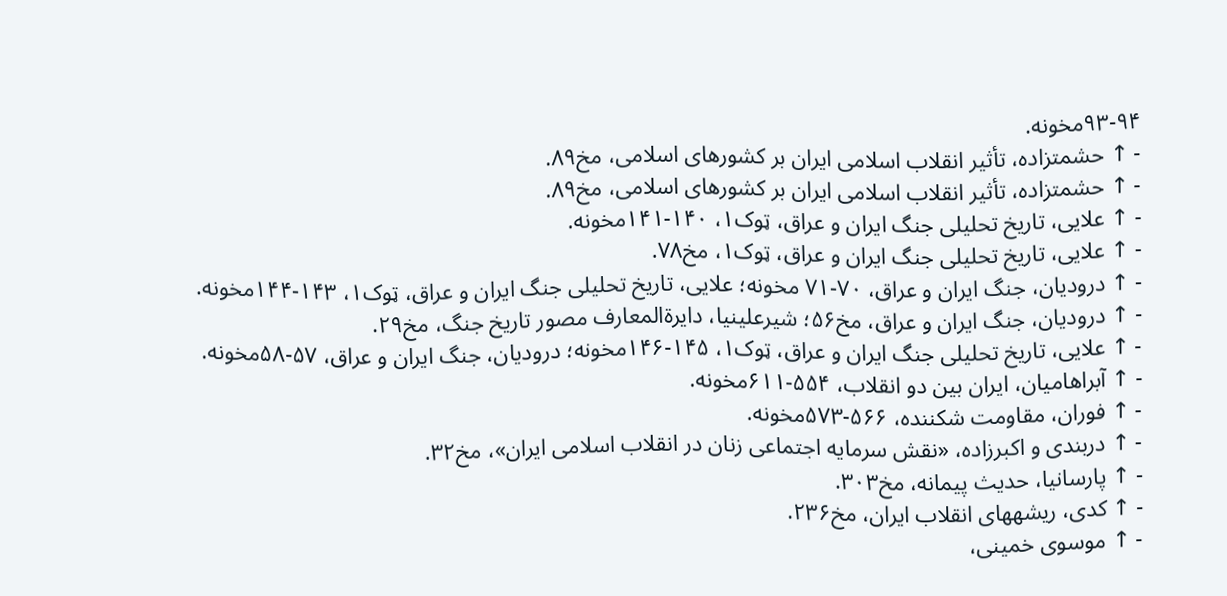۹۳-۹۴مخونه.
- ↑ حشمتزاده، تأثیر انقلاب اسلامی ایران بر کشورهای اسلامی، مخ۸۹.
- ↑ حشمتزاده، تأثیر انقلاب اسلامی ایران بر کشورهای اسلامی، مخ۸۹.
- ↑ علایی، تاریخ تحلیلی جنگ ایران و عراق، ټوک۱، ۱۴۰-۱۴۱مخونه.
- ↑ علایی، تاریخ تحلیلی جنگ ایران و عراق، ټوک۱، مخ۷۸.
- ↑ درودیان، جنگ ایران و عراق، ۷۰-۷۱ مخونه؛ علایی، تاریخ تحلیلی جنگ ایران و عراق، ټوک۱، ۱۴۳-۱۴۴مخونه.
- ↑ درودیان، جنگ ایران و عراق، مخ۵۶؛ شیرعلینیا، دایرةالمعارف مصور تاریخ جنگ، مخ۲۹.
- ↑ علایی، تاریخ تحلیلی جنگ ایران و عراق، ټوک۱، ۱۴۵-۱۴۶مخونه؛ درودیان، جنگ ایران و عراق، ۵۷-۵۸مخونه.
- ↑ آبراهامیان، ایران بین دو انقلاب، ۵۵۴-۶۱۱مخونه.
- ↑ فوران، مقاومت شکننده، ۵۶۶-۵۷۳مخونه.
- ↑ دربندی و اکبرزاده، «نقش سرمایه اجتماعی زنان در انقلاب اسلامی ایران»، مخ۳۲.
- ↑ پارسانیا، حدیث پیمانه، مخ۳۰۳.
- ↑ کدی، ریشههای انقلاب ایران، مخ۲۳۶.
- ↑ موسوی خمینی،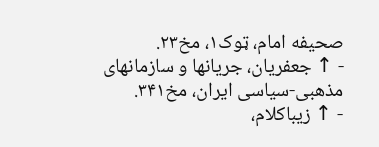صحیفه امام، ټوک۱، مخ۲۳.
- ↑ جعفریان، جریانها و سازمانهای مذهبی-سیاسی ایران، مخ۳۴۱.
- ↑ زیباکلام،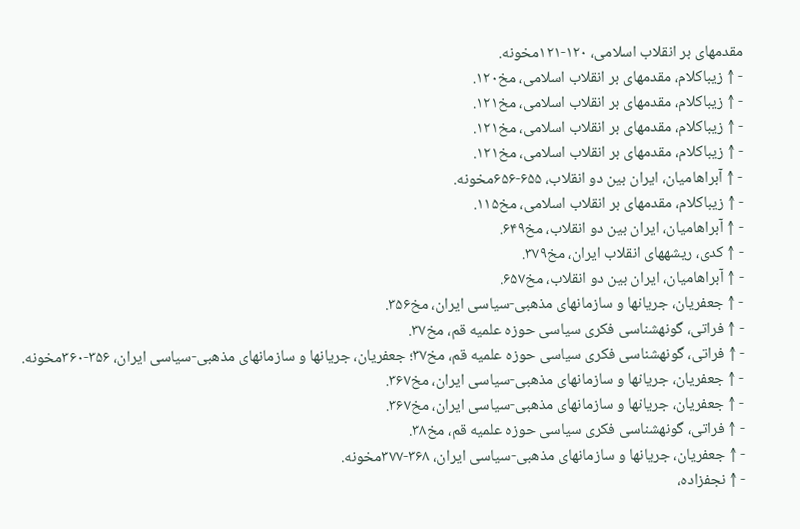مقدمهای بر انقلاب اسلامی، ۱۲۰-۱۲۱مخونه.
- ↑ زیباکلام، مقدمهای بر انقلاب اسلامی، مخ۱۲۰.
- ↑ زیباکلام، مقدمهای بر انقلاب اسلامی، مخ۱۲۱.
- ↑ زیباکلام، مقدمهای بر انقلاب اسلامی، مخ۱۲۱.
- ↑ زیباکلام، مقدمهای بر انقلاب اسلامی، مخ۱۲۱.
- ↑ آبراهامیان، ایران بین دو انقلاب، ۶۵۵-۶۵۶مخونه.
- ↑ زیباکلام، مقدمهای بر انقلاب اسلامی، مخ۱۱۵.
- ↑ آبراهامیان، ایران بین دو انقلاب، مخ۶۴۹.
- ↑ کدی، ریشههای انقلاب ایران، مخ۳۷۹.
- ↑ آبراهامیان، ایران بین دو انقلاب، مخ۶۵۷.
- ↑ جعفریان، جریانها و سازمانهای مذهبی-سیاسی ایران، مخ۳۵۶.
- ↑ فراتی، گونهشناسی فکری سیاسی حوزه علمیه قم، مخ۳۷.
- ↑ فراتی، گونهشناسی فکری سیاسی حوزه علمیه قم، مخ۳۷؛ جعفریان، جریانها و سازمانهای مذهبی-سیاسی ایران، ۳۵۶-۳۶۰مخونه.
- ↑ جعفریان، جریانها و سازمانهای مذهبی-سیاسی ایران، مخ۳۶۷.
- ↑ جعفریان، جریانها و سازمانهای مذهبی-سیاسی ایران، مخ۳۶۷.
- ↑ فراتی، گونهشناسی فکری سیاسی حوزه علمیه قم، مخ۳۸.
- ↑ جعفریان، جریانها و سازمانهای مذهبی-سیاسی ایران، ۳۶۸-۳۷۷مخونه.
- ↑ نجفزاده،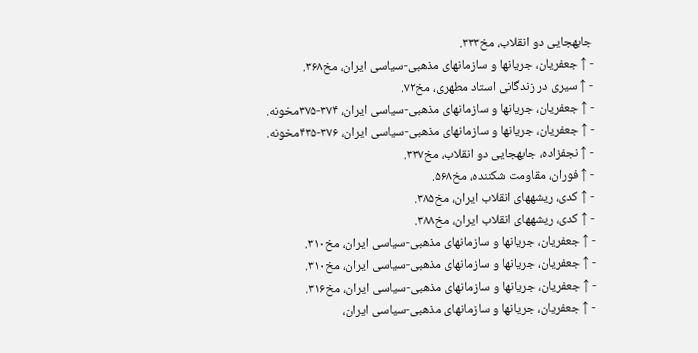جابهجایی دو انقلاب، مخ۳۳۳.
- ↑ جعفریان، جریانها و سازمانهای مذهبی-سیاسی ایران، مخ۳۶۸.
- ↑ سیری در زندگانی استاد مطهری، مخ۷۲.
- ↑ جعفریان، جریانها و سازمانهای مذهبی-سیاسی ایران، ۳۷۴-۳۷۵مخونه.
- ↑ جعفریان، جریانها و سازمانهای مذهبی-سیاسی ایران، ۳۷۶-۴۳۵مخونه.
- ↑ نجفزاده، جابهجایی دو انقلاب، مخ۳۳۷.
- ↑ فوران، مقاومت شکننده، مخ۵۶۸.
- ↑ کدی، ریشههای انقلاب ایران، مخ۳۸۵.
- ↑ کدی، ریشههای انقلاب ایران، مخ۳۸۸.
- ↑ جعفریان، جریانها و سازمانهای مذهبی-سیاسی ایران، مخ۳۱۰.
- ↑ جعفریان، جریانها و سازمانهای مذهبی-سیاسی ایران، مخ۳۱۰.
- ↑ جعفریان، جریانها و سازمانهای مذهبی-سیاسی ایران، مخ۳۱۶.
- ↑ جعفریان، جریانها و سازمانهای مذهبی-سیاسی ایران،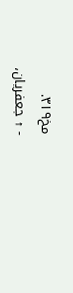مخ۳۱۹.
- ↑ جعفریان،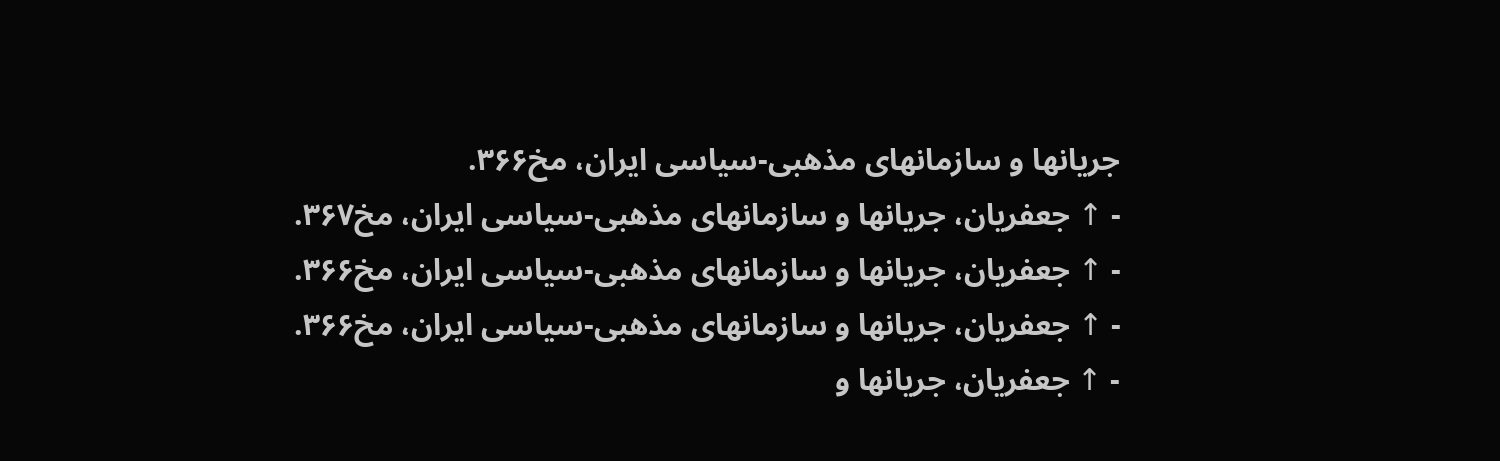جریانها و سازمانهای مذهبی-سیاسی ایران، مخ۳۶۶.
- ↑ جعفریان، جریانها و سازمانهای مذهبی-سیاسی ایران، مخ۳۶۷.
- ↑ جعفریان، جریانها و سازمانهای مذهبی-سیاسی ایران، مخ۳۶۶.
- ↑ جعفریان، جریانها و سازمانهای مذهبی-سیاسی ایران، مخ۳۶۶.
- ↑ جعفریان، جریانها و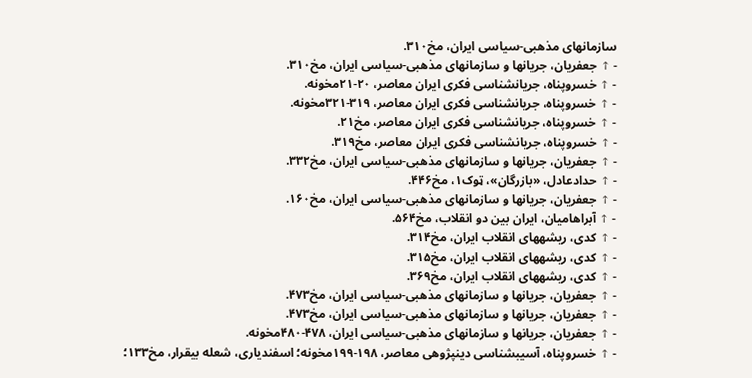سازمانهای مذهبی-سیاسی ایران، مخ۳۱۰.
- ↑ جعفریان، جریانها و سازمانهای مذهبی-سیاسی ایران، مخ۳۱۰.
- ↑ خسروپناه، جریانشناسی فکری ایران معاصر، ۲۰-۲۱مخونه.
- ↑ خسروپناه، جریانشناسی فکری ایران معاصر، ۳۱۹-۳۲۱مخونه.
- ↑ خسروپناه، جریانشناسی فکری ایران معاصر، مخ۲۱.
- ↑ خسروپناه، جریانشناسی فکری ایران معاصر، مخ۳۱۹.
- ↑ جعفریان، جریانها و سازمانهای مذهبی-سیاسی ایران، مخ۳۳۲.
- ↑ حدادعادل، «بازرگان»، ټوک۱، مخ۴۴۶.
- ↑ جعفریان، جریانها و سازمانهای مذهبی-سیاسی ایران، مخ۱۶۰.
- ↑ آبراهامیان، ایران بین دو انقلاب، مخ۵۶۴.
- ↑ کدی، ریشههای انقلاب ایران، مخ۳۱۴.
- ↑ کدی، ریشههای انقلاب ایران، مخ۳۱۵.
- ↑ کدی، ریشههای انقلاب ایران، مخ۳۶۹.
- ↑ جعفریان، جریانها و سازمانهای مذهبی-سیاسی ایران، مخ۴۷۳.
- ↑ جعفریان، جریانها و سازمانهای مذهبی-سیاسی ایران، مخ۴۷۳.
- ↑ جعفریان، جریانها و سازمانهای مذهبی-سیاسی ایران، ۴۷۸-۴۸۰مخونه.
- ↑ خسروپناه، آسیبشناسی دینپژوهی معاصر، ۱۹۸-۱۹۹مخونه؛ اسفندیاری، شعله بیقرار، مخ۱۳۳؛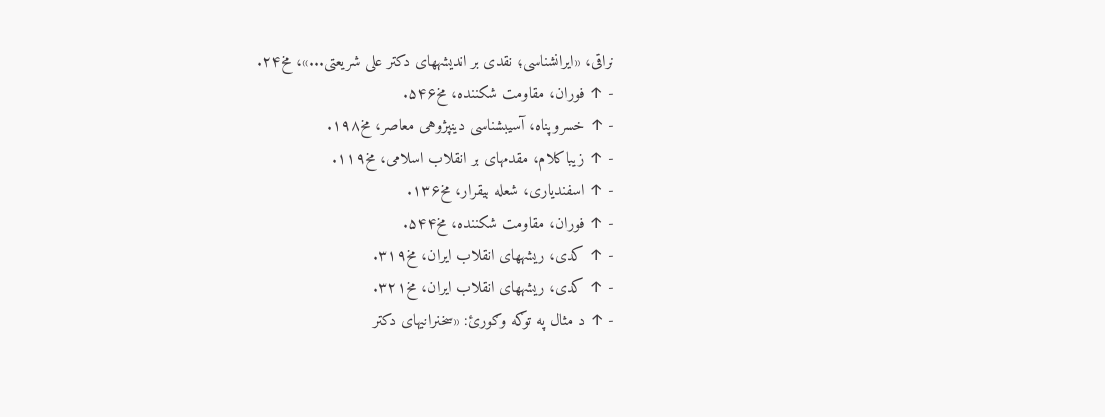نراقی، «ایرانشناسی؛ نقدی بر اندیشههای دکتر علی شریعتی...»، مخ۲۴.
- ↑ فوران، مقاومت شکننده، مخ۵۴۶.
- ↑ خسروپناه، آسیبشناسی دینپژوهی معاصر، مخ۱۹۸.
- ↑ زیباکلام، مقدمهای بر انقلاب اسلامی، مخ۱۱۹.
- ↑ اسفندیاری، شعله بیقرار، مخ۱۳۶.
- ↑ فوران، مقاومت شکننده، مخ۵۴۴.
- ↑ کدی، ریشههای انقلاب ایران، مخ۳۱۹.
- ↑ کدی، ریشههای انقلاب ایران، مخ۳۲۱.
- ↑ د مثال په توګه وګورئ: «سخنرانیهای دکتر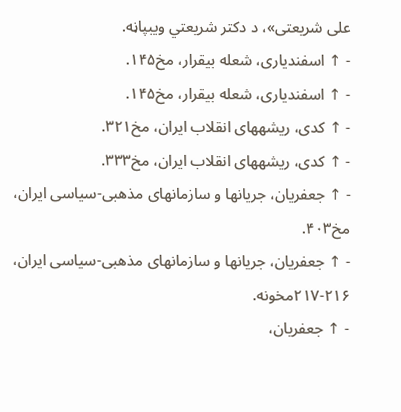علی شریعتی»، د دکتر شریعتي ویبپاڼه.
- ↑ اسفندیاری، شعله بیقرار، مخ۱۴۵.
- ↑ اسفندیاری، شعله بیقرار، مخ۱۴۵.
- ↑ کدی، ریشههای انقلاب ایران، مخ۳۲۱.
- ↑ کدی، ریشههای انقلاب ایران، مخ۳۳۳.
- ↑ جعفریان، جریانها و سازمانهای مذهبی-سیاسی ایران، مخ۴۰۳.
- ↑ جعفریان، جریانها و سازمانهای مذهبی-سیاسی ایران، ۲۱۶-۲۱۷مخونه.
- ↑ جعفریان،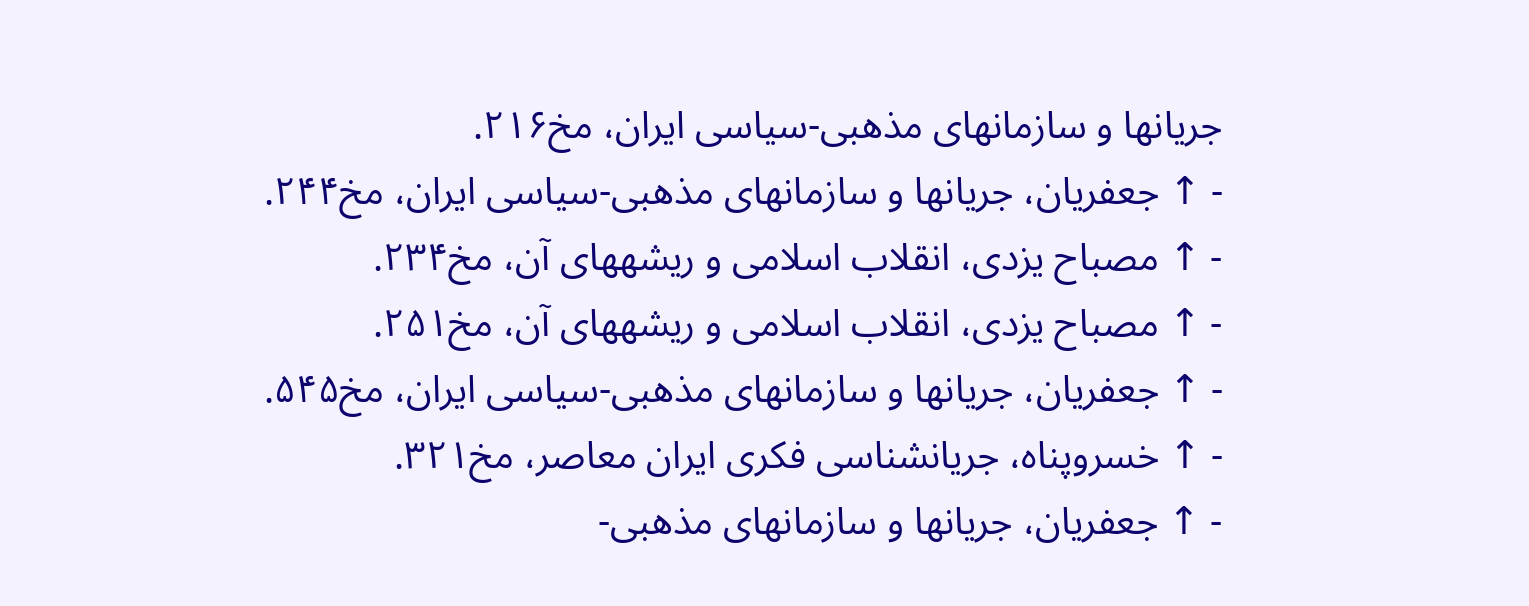جریانها و سازمانهای مذهبی-سیاسی ایران، مخ۲۱۶.
- ↑ جعفریان، جریانها و سازمانهای مذهبی-سیاسی ایران، مخ۲۴۴.
- ↑ مصباح یزدی، انقلاب اسلامی و ریشههای آن، مخ۲۳۴.
- ↑ مصباح یزدی، انقلاب اسلامی و ریشههای آن، مخ۲۵۱.
- ↑ جعفریان، جریانها و سازمانهای مذهبی-سیاسی ایران، مخ۵۴۵.
- ↑ خسروپناه، جریانشناسی فکری ایران معاصر، مخ۳۲۱.
- ↑ جعفریان، جریانها و سازمانهای مذهبی-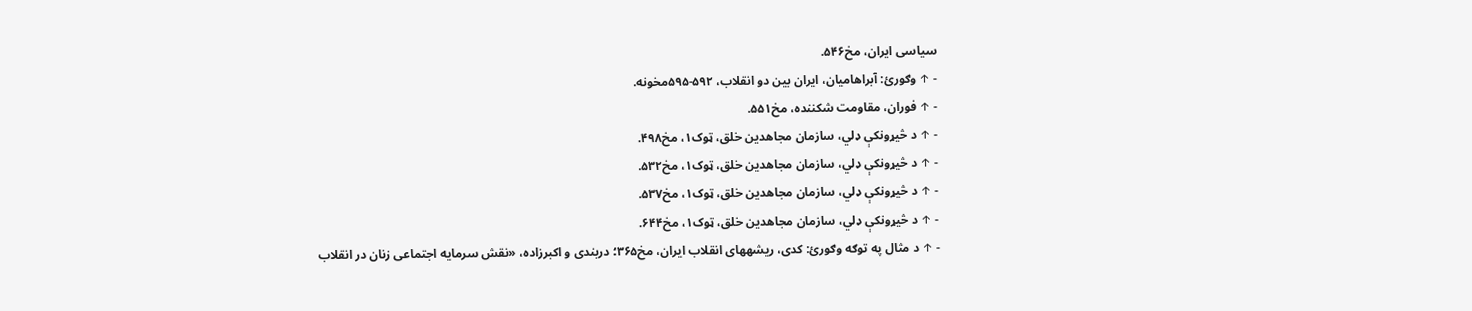سیاسی ایران، مخ۵۴۶.
- ↑ وګورئ: آبراهامیان، ایران بین دو انقلاب، ۵۹۲-۵۹۵مخونه.
- ↑ فوران، مقاومت شکننده، مخ۵۵۱.
- ↑ د څیړونکې ډلي، سازمان مجاهدین خلق، ټوک۱، مخ۴۹۸.
- ↑ د څیړونکې ډلي، سازمان مجاهدین خلق، ټوک۱، مخ۵۳۲.
- ↑ د څیړونکې ډلي، سازمان مجاهدین خلق، ټوک۱، مخ۵۳۷.
- ↑ د څیړونکې ډلي، سازمان مجاهدین خلق، ټوک۱، مخ۶۴۴.
- ↑ د مثال په توګه وګورئ: کدی، ریشههای انقلاب ایران، مخ۳۶۵؛ دربندی و اکبرزاده، «نقش سرمایه اجتماعی زنان در انقلاب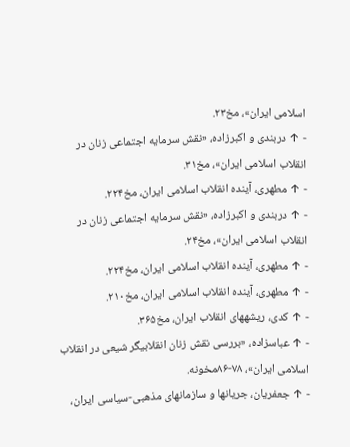اسلامی ایران»، مخ۲۳.
- ↑ دربندی و اکبرزاده، «نقش سرمایه اجتماعی زنان در انقلاب اسلامی ایران»، مخ۳۱.
- ↑ مطهری، آینده انقلاب اسلامی ایران، مخ۲۲۴.
- ↑ دربندی و اکبرزاده، «نقش سرمایه اجتماعی زنان در انقلاب اسلامی ایران»، مخ۲۴.
- ↑ مطهری، آینده انقلاب اسلامی ایران، مخ۲۲۴.
- ↑ مطهری، آینده انقلاب اسلامی ایران، مخ۲۱۰.
- ↑ کدی، ریشههای انقلاب ایران، مخ۳۶۵.
- ↑ عباسزاده، «بررسی نقش زنان انقلابیگر شیعی در انقلاب اسلامی ایران»، ۷۸-۸۶مخونه.
- ↑ جعفریان، جریانها و سازمانهای مذهبی-سیاسی ایران،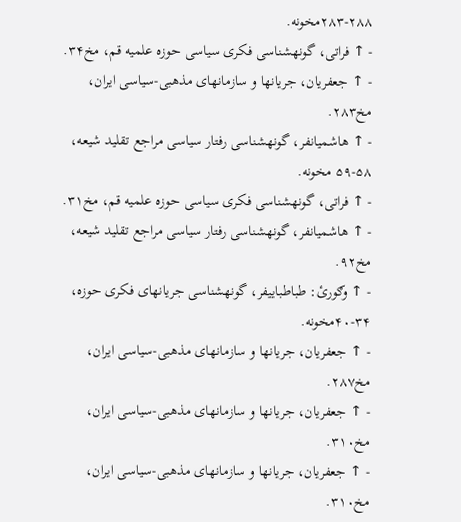۲۸۳-۲۸۸مخونه.
- ↑ فراتی، گونهشناسی فکری سیاسی حوزه علمیه قم، مخ۳۴.
- ↑ جعفریان، جریانها و سازمانهای مذهبی-سیاسی ایران، مخ۲۸۳.
- ↑ هاشمیانفر، گونهشناسی رفتار سیاسی مراجع تقلید شیعه، ۵۸-۵۹ مخونه.
- ↑ فراتی، گونهشناسی فکری سیاسی حوزه علمیه قم، مخ۳۱.
- ↑ هاشمیانفر، گونهشناسی رفتار سیاسی مراجع تقلید شیعه، مخ۹۲.
- ↑ وګورئ: طباطباییفر، گونهشناسی جریانهای فکری حوزه، ۳۴-۴۰مخونه.
- ↑ جعفریان، جریانها و سازمانهای مذهبی-سیاسی ایران، مخ۲۸۷.
- ↑ جعفریان، جریانها و سازمانهای مذهبی-سیاسی ایران، مخ۳۱۰.
- ↑ جعفریان، جریانها و سازمانهای مذهبی-سیاسی ایران، مخ۳۱۰.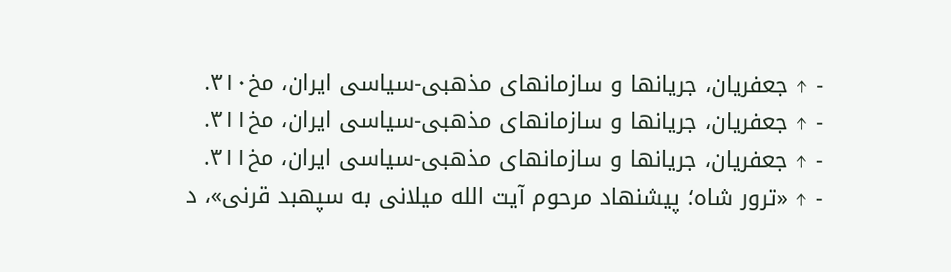- ↑ جعفریان، جریانها و سازمانهای مذهبی-سیاسی ایران، مخ۳۱۰.
- ↑ جعفریان، جریانها و سازمانهای مذهبی-سیاسی ایران، مخ۳۱۱.
- ↑ جعفریان، جریانها و سازمانهای مذهبی-سیاسی ایران، مخ۳۱۱.
- ↑ «ترور شاه؛ پیشنهاد مرحوم آیت الله میلانی به سپهبد قرنی»، د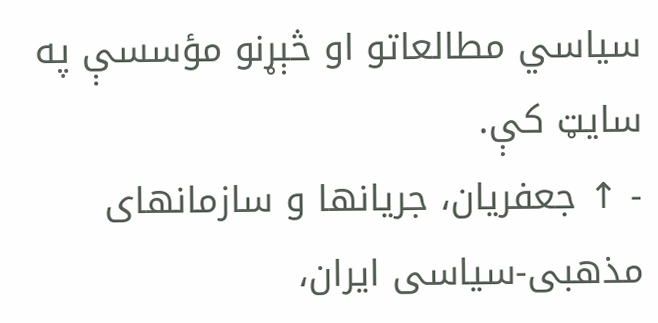سیاسي مطالعاتو او څېړنو مؤسسې په سایټ کې.
- ↑ جعفریان، جریانها و سازمانهای مذهبی-سیاسی ایران،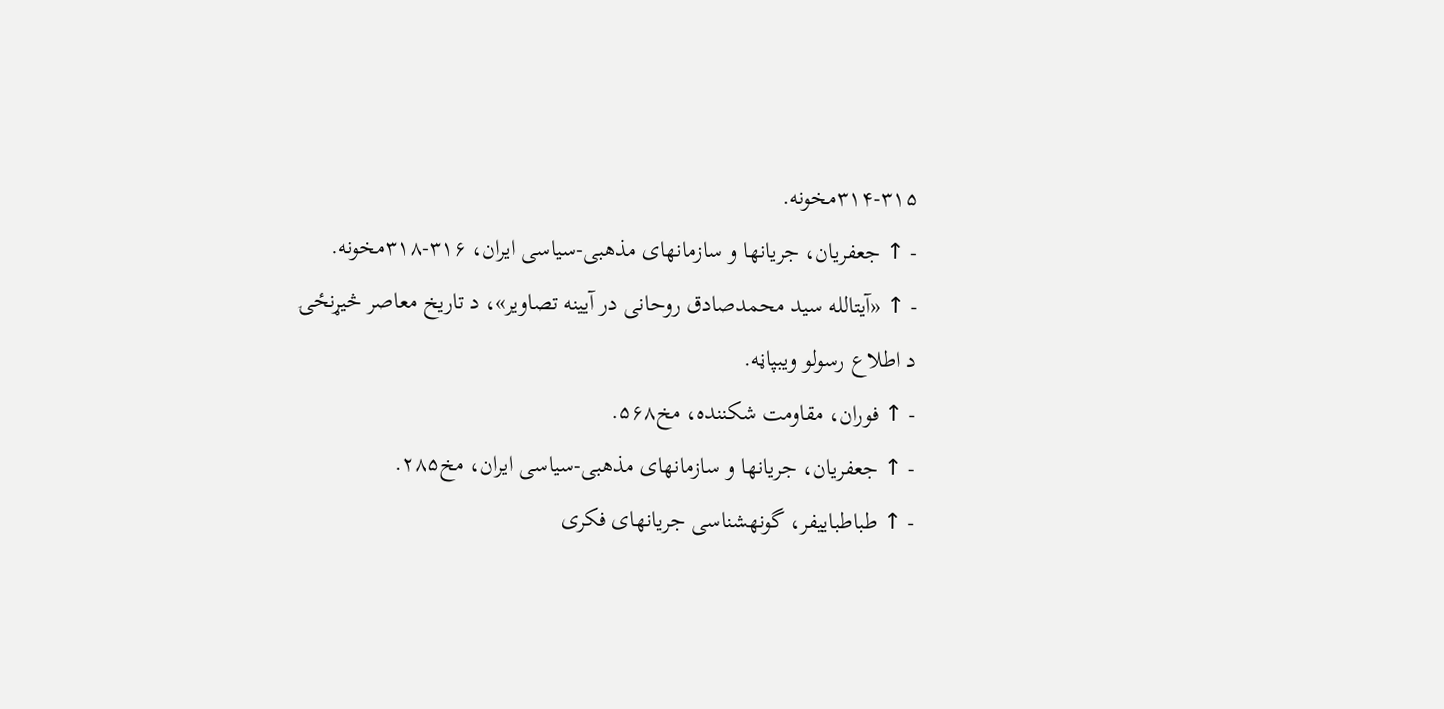۳۱۴-۳۱۵مخونه.
- ↑ جعفریان، جریانها و سازمانهای مذهبی-سیاسی ایران، ۳۱۶-۳۱۸مخونه.
- ↑ «آیتالله سید محمدصادق روحانی در آیینه تصاویر»، د تاریخ معاصر څیړنځۍ د اطلاع رسولو ویبپاڼه.
- ↑ فوران، مقاومت شکننده، مخ۵۶۸.
- ↑ جعفریان، جریانها و سازمانهای مذهبی-سیاسی ایران، مخ۲۸۵.
- ↑ طباطباییفر، گونهشناسی جریانهای فکری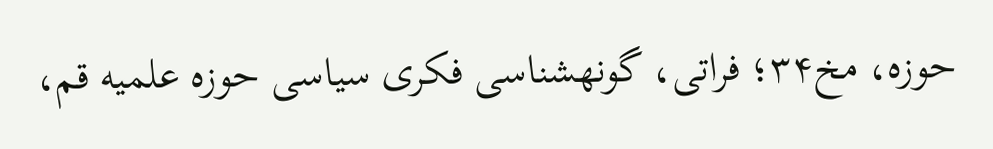حوزه، مخ۳۴؛ فراتی، گونهشناسی فکری سیاسی حوزه علمیه قم،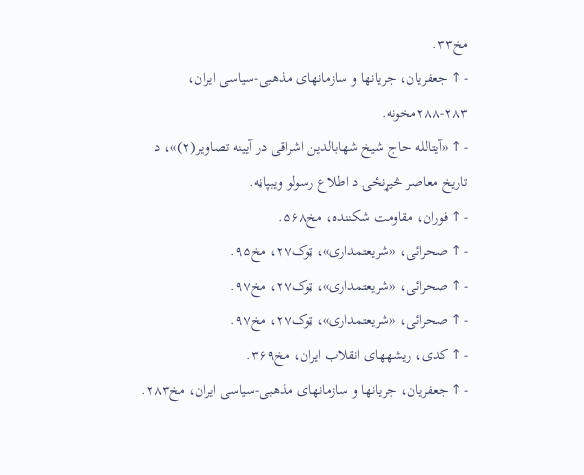مخ۳۳.
- ↑ جعفریان، جریانها و سازمانهای مذهبی-سیاسی ایران، ۲۸۳-۲۸۸مخونه.
- ↑ «آیتالله حاج شیخ شهابالدین اشراقی در آیینه تصاویر(۲)»، د تاریخ معاصر څیړنځۍ د اطلاع رسولو ویبپاڼه.
- ↑ فوران، مقاومت شکننده، مخ۵۶۸.
- ↑ صحرائی، «شریعتمداری»، ټوک۲۷، مخ۹۵.
- ↑ صحرائی، «شریعتمداری»، ټوک۲۷، مخ۹۷.
- ↑ صحرائی، «شریعتمداری»، ټوک۲۷، مخ۹۷.
- ↑ کدی، ریشههای انقلاب ایران، مخ۳۶۹.
- ↑ جعفریان، جریانها و سازمانهای مذهبی-سیاسی ایران، مخ۲۸۳.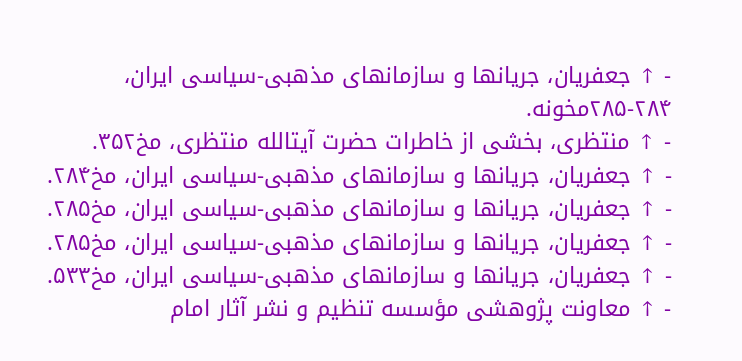- ↑ جعفریان، جریانها و سازمانهای مذهبی-سیاسی ایران، ۲۸۴-۲۸۵مخونه.
- ↑ منتظری، بخشی از خاطرات حضرت آیتالله منتظری، مخ۳۵۲.
- ↑ جعفریان، جریانها و سازمانهای مذهبی-سیاسی ایران، مخ۲۸۴.
- ↑ جعفریان، جریانها و سازمانهای مذهبی-سیاسی ایران، مخ۲۸۵.
- ↑ جعفریان، جریانها و سازمانهای مذهبی-سیاسی ایران، مخ۲۸۵.
- ↑ جعفریان، جریانها و سازمانهای مذهبی-سیاسی ایران، مخ۵۳۳.
- ↑ معاونت پژوهشی مؤسسه تنظیم و نشر آثار امام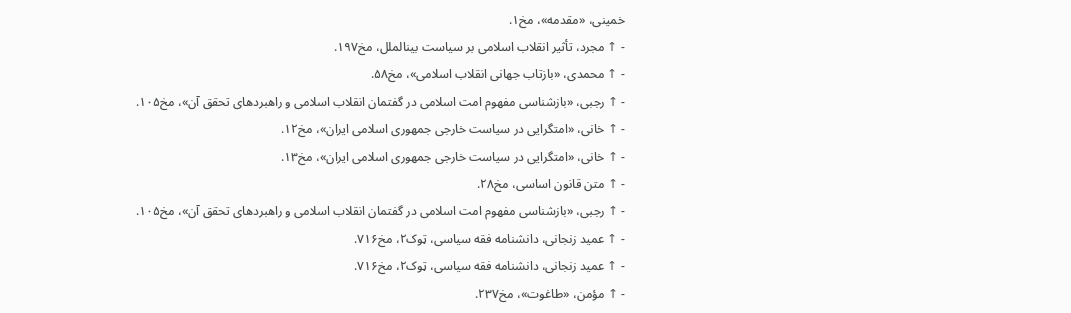خمینی، «مقدمه»، مخ۱.
- ↑ مجرد، تأثیر انقلاب اسلامی بر سیاست بینالملل، مخ۱۹۷.
- ↑ محمدی، «بازتاب جهانی انقلاب اسلامی»، مخ۵۸.
- ↑ رجبی، «بازشناسی مفهوم امت اسلامی در گفتمان انقلاب اسلامی و راهبردهای تحقق آن»، مخ۱۰۵.
- ↑ خانی، «امتگرایی در سیاست خارجی جمهوری اسلامی ایران»، مخ۱۲.
- ↑ خانی، «امتگرایی در سیاست خارجی جمهوری اسلامی ایران»، مخ۱۳.
- ↑ متن قانون اساسی، مخ۲۸.
- ↑ رجبی، «بازشناسی مفهوم امت اسلامی در گفتمان انقلاب اسلامی و راهبردهای تحقق آن»، مخ۱۰۵.
- ↑ عمید زنجانی، دانشنامه فقه سیاسی، ټوک۲، مخ۷۱۶.
- ↑ عمید زنجانی، دانشنامه فقه سیاسی، ټوک۲، مخ۷۱۶.
- ↑ مؤمن، «طاغوت»، مخ۲۳۷.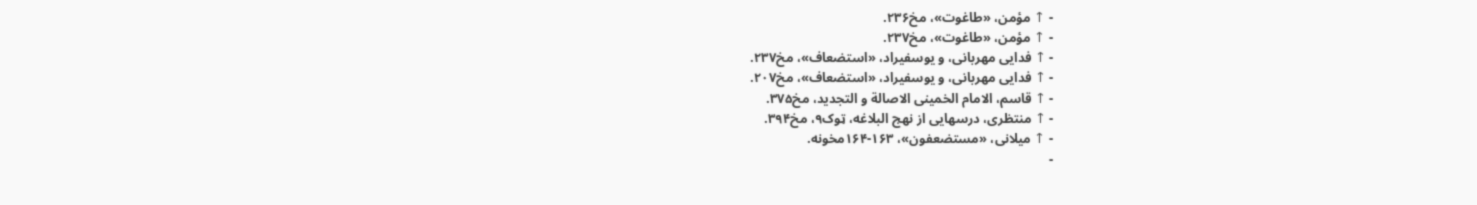- ↑ مؤمن، «طاغوت»، مخ۲۳۶.
- ↑ مؤمن، «طاغوت»، مخ۲۳۷.
- ↑ فدایی مهربانی، و یوسفیراد، «استضعاف»، مخ۲۳۷.
- ↑ فدایی مهربانی، و یوسفیراد، «استضعاف»، مخ۲۰۷.
- ↑ قاسم، الامام الخمینی الاصالة و التجدید، مخ۳۷۵.
- ↑ منتظری، درسهایی از نهج البلاغه، ټوک۹، مخ۳۹۴.
- ↑ میلانی، «مستضعفون»، ۱۶۳-۱۶۴مخونه.
-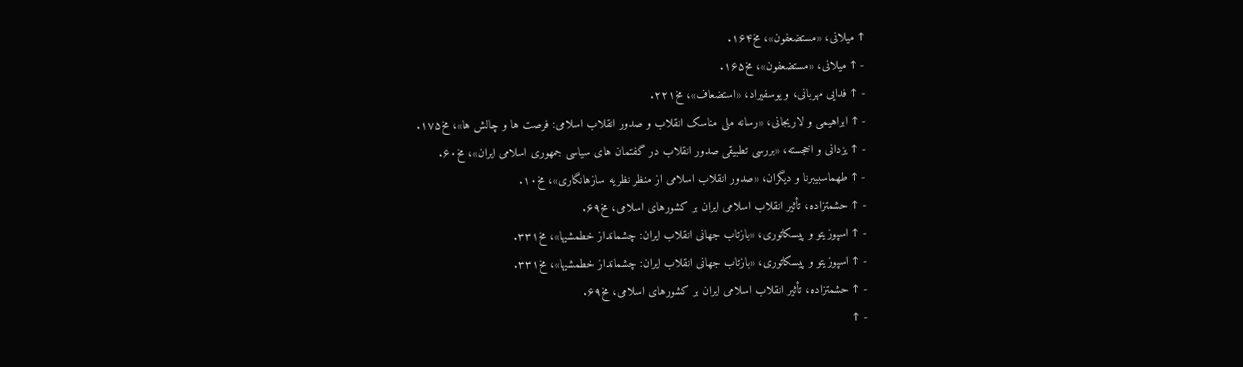↑ میلانی، «مستضعفون»، مخ۱۶۴.
- ↑ میلانی، «مستضعفون»، مخ۱۶۵.
- ↑ فدایی مهربانی، و یوسفیراد، «استضعاف»، مخ۲۲۱.
- ↑ ابراهیمی و لاریجانی، «رسانه ملی مناسک انقلاب و صدور انقلاب اسلامی: فرصت ها و چالش ها»، مخ۱۷۵.
- ↑ یزدانی و اخجسته، «بررسی تطبیقی صدور انقلاب در گفتمان های سیاسی جمهوری اسلامی ایران»، مخ۶۰.
- ↑ طهماسبیبرنا و دیگران، «صدور انقلاب اسلامی از منظر نظریه سازهانگاری»، مخ۱۰.
- ↑ حشمتزاده، تأثیر انقلاب اسلامی ایران بر کشورهای اسلامی، مخ۶۹.
- ↑ اسپوزیتو و پیسکاتوری، «بازتاب جهانی انقلاب ایران: چشمانداز خطمشیها»، مخ۳۳۱.
- ↑ اسپوزیتو و پیسکاتوری، «بازتاب جهانی انقلاب ایران: چشمانداز خطمشیها»، مخ۳۳۱.
- ↑ حشمتزاده، تأثیر انقلاب اسلامی ایران بر کشورهای اسلامی، مخ۶۹.
- ↑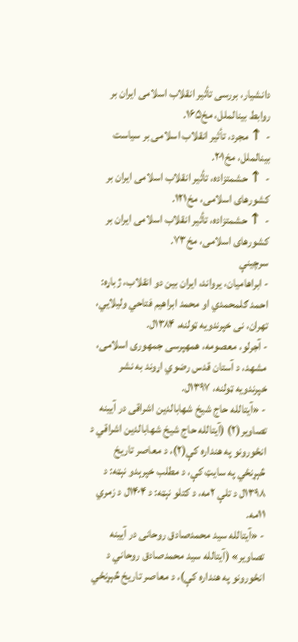دانشیار، بررسی تأثیر انقلاب اسلامی ایران بر روابط بینالملل، مخ۱۶۵.
- ↑ مجرد، تأثیر انقلاب اسلامی بر سیاست بینالملل، مخ۲۰۱.
- ↑ حشمتزاده، تأثیر انقلاب اسلامی ایران بر کشورهای اسلامی، مخ۱۲۱.
- ↑ حشمتزاده، تأثیر انقلاب اسلامی ایران بر کشورهای اسلامی، مخ۷۳.
سرچينې
- ابراهامیان، یرواند، ایران بین دو انقلاب، ژباړه: احمد ګلمحمدي او محمد ابراهیم فتاحي ولیلایي، تهران، نی خپرندویه ټولنه، ۱۳۸۴ل.
- آجرلو، معصومه، همهپرسی جمهوری اسلامی، مشهد، د آستان قدس رضوي اړوند به نشر خپرندویه ټولنه، ۱۳۹۷ل.
- «آیتالله حاج شیخ شهابالدین اشراقی در آیینه تصاویر(۲) (آیتالله حاج شیخ شهابالدین اشراقي د انځورونو په هنداره کې(۲)، د معاصر تاریخ څېړنځي په سایټ کې، د مطلب خپرېدو نېټه: د ۱۳۹۸ل د تلې ۲مه، د کتلو نېټه: د ۱۴۰۴ل د زمري ۱۱مه.
- «آیتالله سید محمدصادق روحانی در آیینه تصاویر» (آیتالله سید محمدصادق روحاني د انځورونو په هنداره کې)، د معاصر تاریخ څېړنځي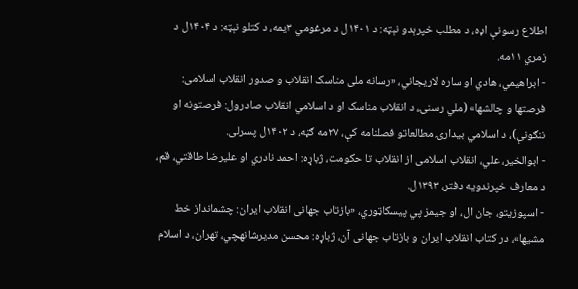اطلاع رسونې اډه، د مطلب خپرېدو نېټه: د ۱۴۰۱ل د مرغومي ۳يمه، د کتلو نېټه: د ۱۴۰۴ل د زمري ۱۱مه.
- ابراهیمي، هادي او ساره لاریجاني، «رسانه ملی مناسک انقلاب و صدور انقلاب اسلامی: فرصتها و چالشها» (ملي رسنۍ، د انقلاب مناسک او د اسلامي انقلاب صادرول: فرصتونه او ننګونې)، د اسلامي بیدارۍ مطالعاتو فصلنامه کې، ۲۷مه ګڼه، د ۱۴۰۲ل پسرلی.
- ابوالخیر، علي، انقلاب اسلامی از انقلاب تا حکومت، ژباړه: احمد نادري او علیرضا طاقتي، قم، د معارف خپرندویه دفتر، ۱۳۹۳ل.
- اسپوزیتو، جان ال، او جیمز پي پیسکاټوري، «بازتاب جهانی انقلاب ایران: چشمانداز خط مشیها»، در کتاب انقلاب ایران و بازتاب جهانی آن، ژباړه: محسن مدیرشانهچي، تهران، د اسلام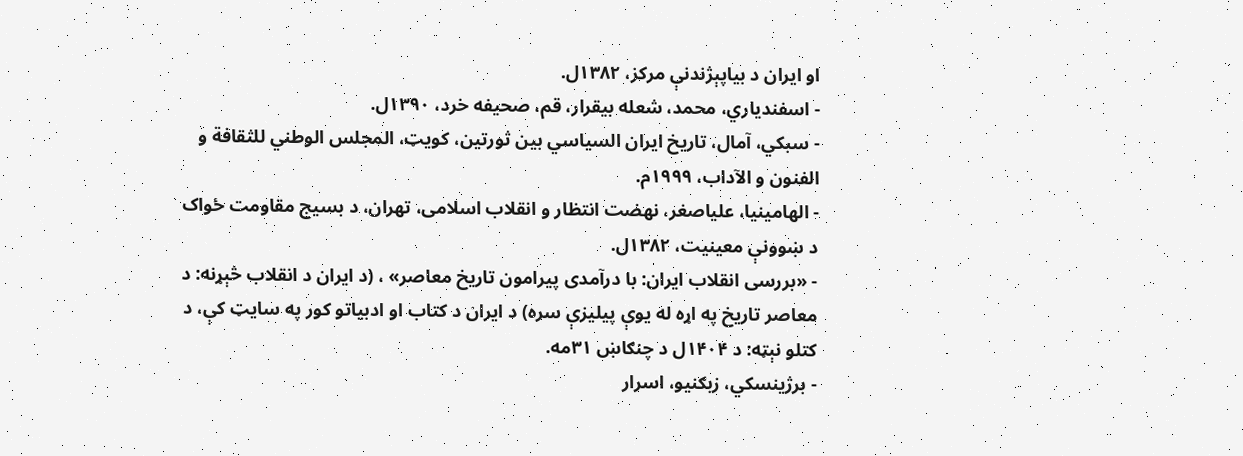او ایران د بیاپېژندنې مرکز، ۱۳۸۲ل.
- اسفندیاري، محمد، شعله بیقرار، قم، صحیفه خرد، ۱۳۹۰ل.
- سبکي، آمال، تاریخ ایران السیاسي بین ثورتین، کویټ، المجلس الوطني للثقافة و الفنون و الآداب، ۱۹۹۹م.
- الهامينیا، علياصغر، نهضت انتظار و انقلاب اسلامی، تهران، د بسیج مقاومت ځواک د ښوونې معینیت، ۱۳۸۲ل.
- «بررسی انقلاب ایران: با درآمدی پیرامون تاریخ معاصر» ، (د ایران د انقلاب څېړنه: د معاصر تاریخ په اړه له یوې پیلیزې سره) د ایران د کتاب او ادبیاتو کور په سایټ کې، د کتلو نېټه: د ۱۴۰۴ل د چنګاښ ۳۱مه.
- برژینسکي، زبګنیو، اسرار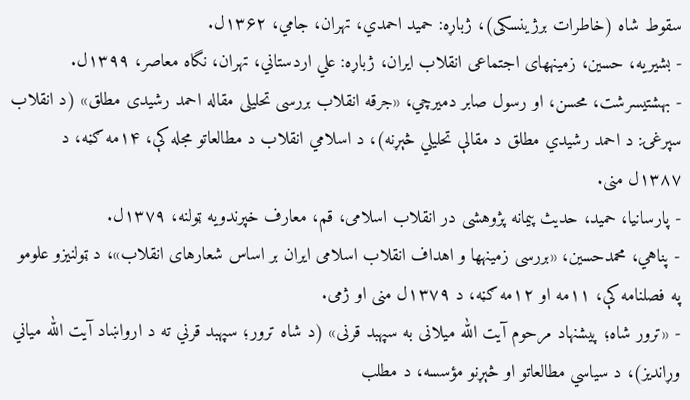سقوط شاه (خاطرات برژینسکی)، ژباړه: حمید احمدي، تهران، جامي، ۱۳۶۲ل.
- بشیریه، حسین، زمینههای اجتماعی انقلاب ایران، ژباړه: علي اردستاني، تهران، نگاه معاصر، ۱۳۹۹ل.
- بهشتيسرشت، محسن، او رسول صابر دمیرچي، «جرقه انقلاب بررسی تحلیلی مقاله احمد رشیدی مطلق» (د انقلاب سپرغۍ: د احمد رشیدي مطلق د مقالې تحلیلي څېړنه)، د اسلامي انقلاب د مطالعاتو مجله کې، ۱۴مه ګڼه، د ۱۳۸۷ل منی.
- پارسانیا، حمید، حدیث پیمانه پژوهشی در انقلاب اسلامی، قم، معارف خپرندویه ټولنه، ۱۳۷۹ل.
- پناهي، محمدحسین، «بررسی زمینهها و اهداف انقلاب اسلامی ایران بر اساس شعارهای انقلاب»، د ټولنیزو علومو په فصلنامه کې، ۱۱مه او ۱۲مه ګڼه، د ۱۳۷۹ل منی او ژمی.
- «ترور شاه؛ پیشنهاد مرحوم آیت الله میلانی به سپهبد قرنی» (د شاه ترور؛ سپهبد قرني ته د ارواښاد آیت الله میاني وړاندیز)، د سیاسي مطالعاتو او څېړنو مؤسسه، د مطلب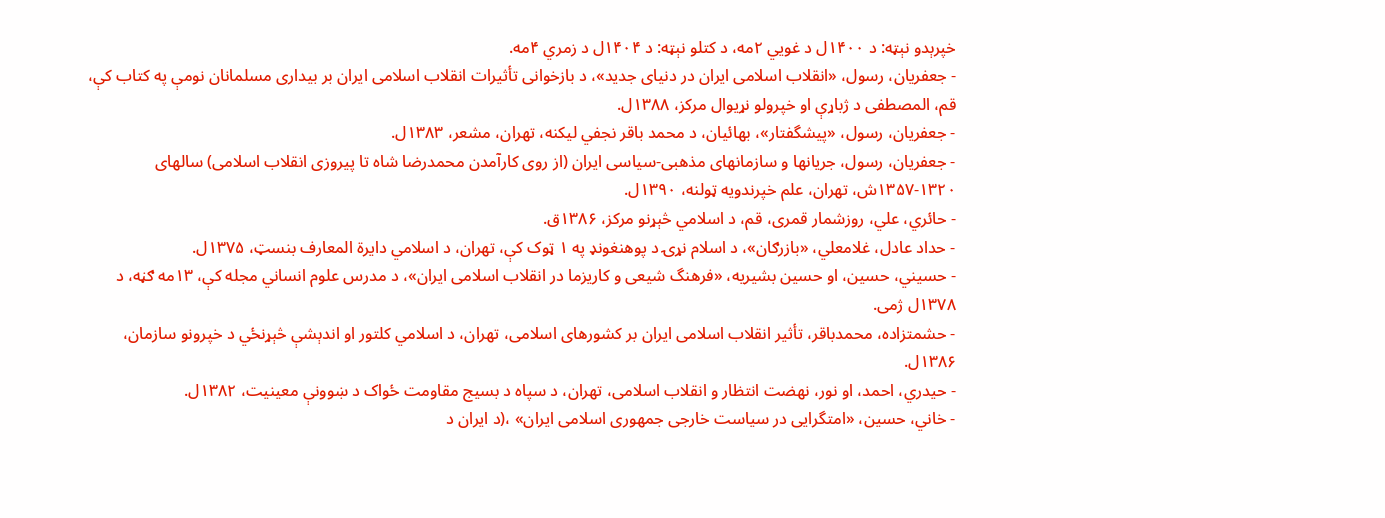خپرېدو نېټه: د ۱۴۰۰ل د غویي ۲مه، د کتلو نېټه: د ۱۴۰۴ل د زمري ۴مه.
- جعفریان، رسول، «انقلاب اسلامی ایران در دنیای جدید»، د بازخوانی تأثیرات انقلاب اسلامی ایران بر بیداری مسلمانان نومې په کتاب کې، قم، المصطفی د ژباړې او خپرولو نړیوال مرکز، ۱۳۸۸ل.
- جعفریان، رسول، «پیشگفتار»، بهائیان، د محمد باقر نجفي لیکنه، تهران، مشعر، ۱۳۸۳ل.
- جعفریان، رسول، جریانها و سازمانهای مذهبی-سیاسی ایران (از روی کارآمدن محمدرضا شاه تا پیروزی انقلاب اسلامی) سالهای ۱۳۲۰-۱۳۵۷ش، تهران، علم خپرندویه ټولنه، ۱۳۹۰ل.
- حائري، علي، روزشمار قمری، قم، د اسلامي څېړنو مرکز، ۱۳۸۶ق.
- حداد عادل، غلامعلي، «بازرګان»، د اسلام نړۍ د پوهنغونډ په ۱ ټوک کې، تهران، د اسلامي دایرة المعارف بنسټ، ۱۳۷۵ل.
- حسیني، حسین، او حسین بشیریه، «فرهنگ شیعی و کاریزما در انقلاب اسلامی ایران»، د مدرس علوم انساني مجله کې، ۱۳مه ګڼه، د ۱۳۷۸ل ژمی.
- حشمتزاده، محمدباقر، تأثیر انقلاب اسلامی ایران بر کشورهای اسلامی، تهران، د اسلامي کلتور او اندېشې څېړنځي د خپرونو سازمان، ۱۳۸۶ل.
- حیدري، احمد، او نور، نهضت انتظار و انقلاب اسلامی، تهران، د سپاه د بسیج مقاومت ځواک د ښوونې معینیت، ۱۳۸۲ل.
- خاني، حسین، «امتگرایی در سیاست خارجی جمهوری اسلامی ایران» ،(د ایران د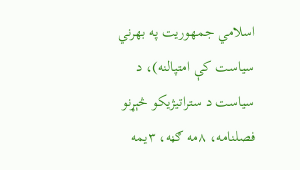اسلامي جمهوریت په بهرني سیاست کې امتپالنه)، د سیاست د ستراتیژیکو څېړنو فصلنامه، ۸مه ګڼه، ۳یمه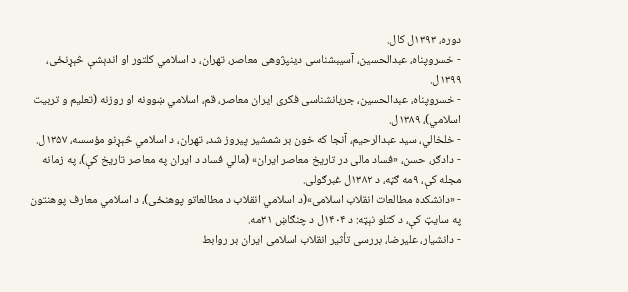دوره، ۱۳۹۳ل کال.
- خسروپناه، عبدالحسین، آسیبشناسی دینپژوهی معاصر، تهران، د اسلامي کلتور او اندېشې څېړنځی، ۱۳۹۹ل.
- خسروپناه، عبدالحسین، جریانشناسی فکری ایران معاصر، قم، اسلامي ښوونه او روزنه (تعلیم و تربیت اسلامي)، ۱۳۸۹ل.
- خلخالي، سید عبدالرحیم، آنجا که خون بر شمشیر پیروز شد، تهران، د اسلامي څېړنو مؤسسه، ۱۳۵۷ل.
- دادګر، حسن، «فساد مالی در تاریخ معاصر ایران» (مالي فساد د ایران په معاصر تاریخ کې)، په زمانه مجله کې، ۹مه ګڼه، د ۱۳۸۲ل غبرګولی.
- «دانشکده مطالعات انقلاب اسلامی»(د اسلامي انقلاب د مطالعاتو پوهنځی)، د اسلامي معارف پوهنتون په سایټ کې، د کتلو نېټه: د ۱۴۰۴ل د چنګاښ ۳۱مه.
- دانشیار، علیرضا، بررسی تأثیر انقلاب اسلامی ایران بر روابط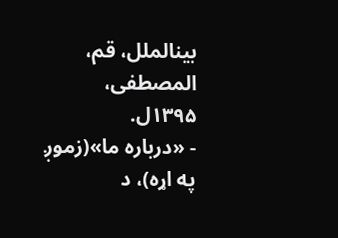بینالملل، قم، المصطفی، ۱۳۹۵ل.
- «درباره ما»(زموږ په اړه)، د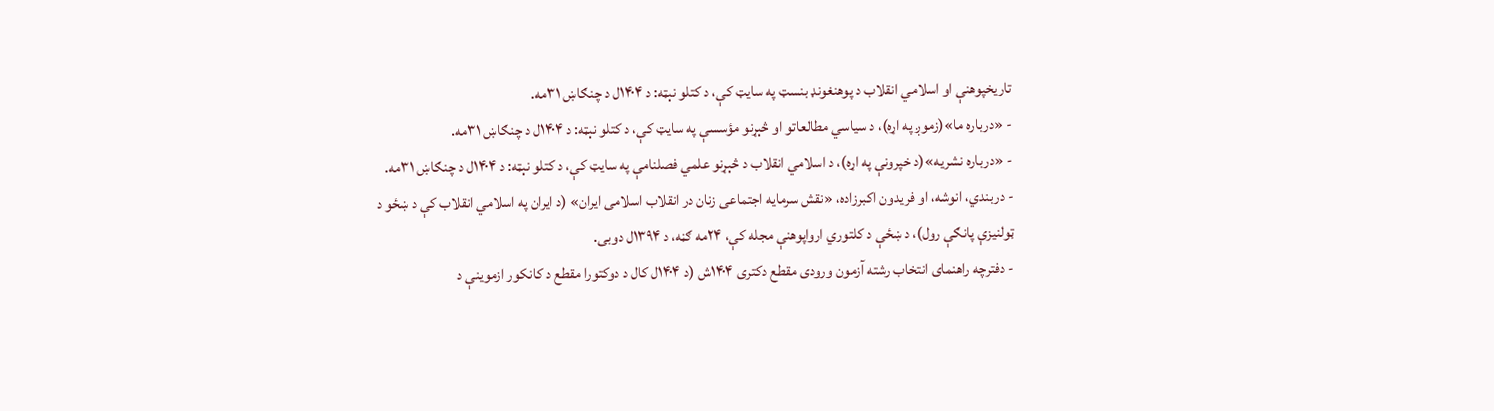تاریخپوهنې او اسلامي انقلاب د پوهنغونډ بنسټ په سایټ کې، د کتلو نېټه: د ۱۴۰۴ل د چنګاښ ۳۱مه.
- «درباره ما»(زموږ په اړه)، د سیاسي مطالعاتو او څېړنو مؤسسې په سایټ کې، د کتلو نېټه: د ۱۴۰۴ل د چنګاښ ۳۱مه.
- «درباره نشریه»(د خپرونې په اړه)، د اسلامي انقلاب د څېړنو علمي فصلنامې په سایټ کې، د کتلو نېټه: د ۱۴۰۴ل د چنګاښ ۳۱مه.
- دربندي، انوشه، او فریدون اکبرزاده، «نقش سرمایه اجتماعی زنان در انقلاب اسلامی ایران» (د ایران په اسلامي انقلاب کې د ښځو د ټولنیزې پانګې رول)، د ښځې د کلتوري ارواپوهنې مجله کې، ۲۴مه ګڼه، د ۱۳۹۴ل دوبی.
- دفترچه راهنمای انتخاب رشته آزمون ورودی مقطع دکتری ۱۴۰۴ش (د ۱۴۰۴ل کال د دوکتورا مقطع د کانکور ازموینې د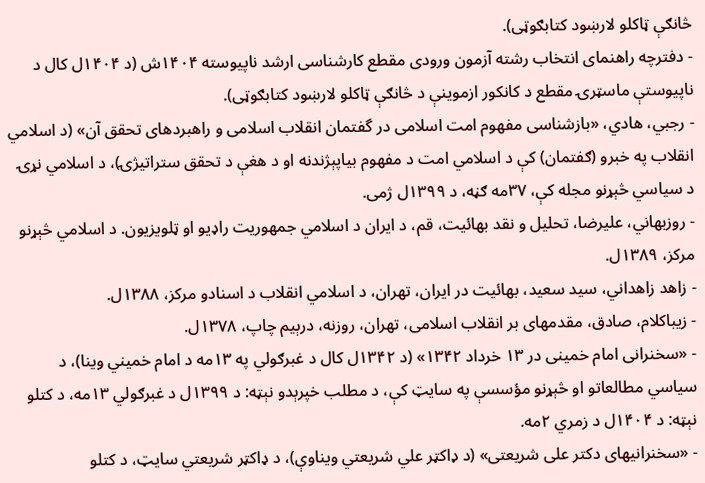څانګې ټاکلو لارښود کتابګوټی).
- دفترچه راهنمای انتخاب رشته آزمون ورودی مقطع کارشناسی ارشد ناپیوسته ۱۴۰۴ش (د ۱۴۰۴ل کال د ناپیوستې ماسټرۍ مقطع د کانکور ازموینې د څانګې ټاکلو لارښود کتابګوټی).
- رجبي، هادي، «بازشناسی مفهوم امت اسلامی در گفتمان انقلاب اسلامی و راهبردهای تحقق آن» (د اسلامي انقلاب په خبرو (ګفتمان) کې د اسلامي امت د مفهوم بیاپېژندنه او د هغې د تحقق ستراتیژۍ)، د اسلامي نړۍ د سیاسي څېړنو مجله کې، ۳۷مه ګڼه، د ۱۳۹۹ل ژمی.
- روزبهاني، علیرضا، تحلیل و نقد بهائیت، قم، د ایران د اسلامي جمهوریت راډیو او ټلویزیون. د اسلامي څېړنو مرکز، ۱۳۸۹ل.
- زاهد زاهداني، سید سعید، بهائیت در ایران، تهران، د اسلامي انقلاب د اسنادو مرکز، ۱۳۸۸ل.
- زیباکلام، صادق، مقدمهای بر انقلاب اسلامی، تهران، روزنه، درېیم چاپ، ۱۳۷۸ل.
- «سخنرانی امام خمینی در ۱۳ خرداد ۱۳۴۲» (د ۱۳۴۲ل کال د غبرګولي په ۱۳مه د امام خمیني وینا)، د سیاسي مطالعاتو او څېړنو مؤسسې په سایټ کې، د مطلب خپرېدو نېټه: د ۱۳۹۹ل د غبرګولي ۱۳مه، د کتلو نېټه: د ۱۴۰۴ل د زمري ۲مه.
- «سخنرانیهای دکتر علی شریعتی» (د ډاکټر علي شریعتي ویناوې)، د ډاکټر شریعتي سایټ، د کتلو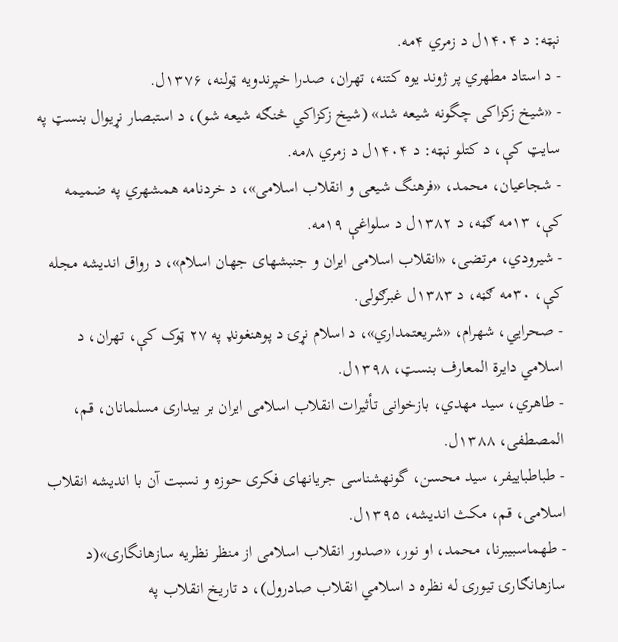نېټه: د ۱۴۰۴ل د زمري ۴مه.
- د استاد مطهري پر ژوند یوه کتنه، تهران، صدرا خپرندویه ټولنه، ۱۳۷۶ل.
- «شیخ زکزاکی چگونه شیعه شد» (شیخ زکزاکي څنګه شیعه شو)، د استبصار نړیوال بنسټ په سایټ کې، د کتلو نېټه: د ۱۴۰۴ل د زمري ۸مه.
- شجاعیان، محمد، «فرهنگ شیعی و انقلاب اسلامی»، د خردنامه همشهري په ضمیمه کې، ۱۳مه ګڼه، د ۱۳۸۲ل د سلواغې ۱۹مه.
- شیرودي، مرتضی، «انقلاب اسلامی ایران و جنبشهای جهان اسلام»، د رواق اندیشه مجله کې، ۳۰مه ګڼه، د ۱۳۸۳ل غبرګولی.
- صحرایي، شهرام، «شریعتمداري»، د اسلام نړۍ د پوهنغونډ په ۲۷ ټوک کې، تهران، د اسلامي دایرة المعارف بنسټ، ۱۳۹۸ل.
- طاهري، سید مهدي، بازخوانی تأثیرات انقلاب اسلامی ایران بر بیداری مسلمانان، قم، المصطفی، ۱۳۸۸ل.
- طباطبایيفر، سید محسن، گونهشناسی جریانهای فکری حوزه و نسبت آن با اندیشه انقلاب اسلامی، قم، مکث اندیشه، ۱۳۹۵ل.
- طهماسبيبرنا، محمد، او نور، «صدور انقلاب اسلامی از منظر نظریه سازهانگاری»(د سازهانګارۍ تیورۍ له نظره د اسلامي انقلاب صادرول)، د تاریخ انقلاب په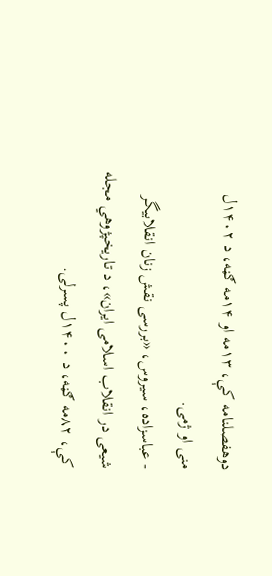دوهفصلنامه کې، ۱۳مه او ۱۴مه ګڼه، د ۱۴۰۲ل منی او ژمی.
- عباسزاده، سیروس، «بررسی نقش زنان انقلابیگر شیعی در انقلاب اسلامی ایران»، د تاریخپژوهي مجله کې، ۸۲مه ګڼه، د ۱۴۰۰ل پسرلی.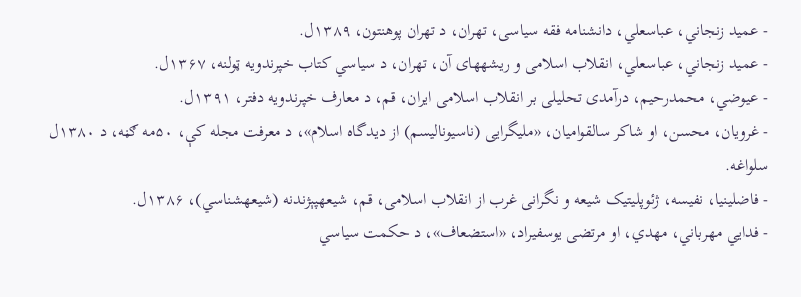- عمید زنجاني، عباسعلي، دانشنامه فقه سیاسی، تهران، د تهران پوهنتون، ۱۳۸۹ل.
- عمید زنجاني، عباسعلي، انقلاب اسلامی و ریشههای آن، تهران، د سیاسي کتاب خپرندویه ټولنه، ۱۳۶۷ل.
- عیوضي، محمدرحیم، درآمدی تحلیلی بر انقلاب اسلامی ایران، قم، د معارف خپرندویه دفتر، ۱۳۹۱ل.
- غرویان، محسن، او شاکر سالقوامیان، «ملیگرایی (ناسیونالیسم) از دیدگاه اسلام»، د معرفت مجله کې، ۵۰مه ګڼه، د ۱۳۸۰ل سلواغه.
- فاضلينیا، نفیسه، ژئوپلیتیک شیعه و نگرانی غرب از انقلاب اسلامی، قم، شیعهپېژندنه (شیعهشناسي)، ۱۳۸۶ل.
- فدایي مهرباني، مهدي، او مرتضی یوسفيراد، «استضعاف»، د حکمت سیاسي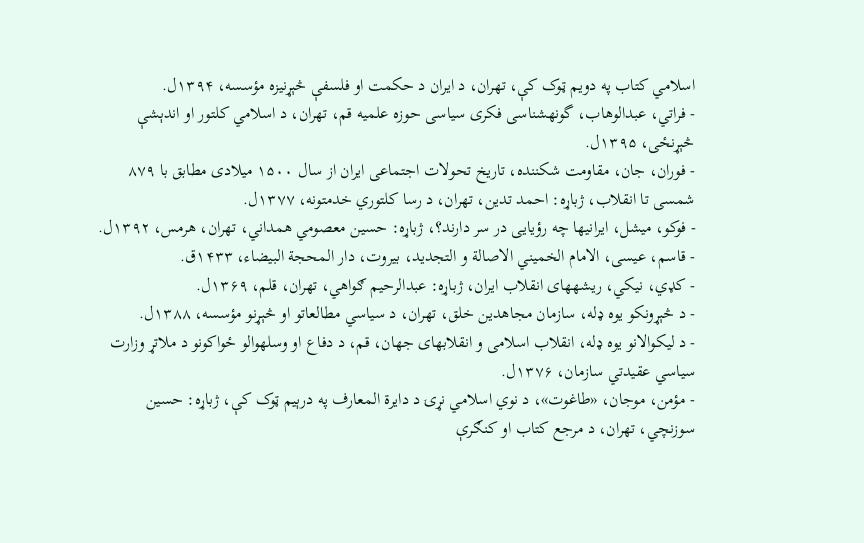اسلامي کتاب په دویم ټوک کې، تهران، د ایران د حکمت او فلسفې څېړنیزه مؤسسه، ۱۳۹۴ل.
- فراتي، عبدالوهاب، گونهشناسی فکری سیاسی حوزه علمیه قم، تهران، د اسلامي کلتور او اندېشې څېړنځی، ۱۳۹۵ل.
- فوران، جان، مقاومت شکننده، تاریخ تحولات اجتماعی ایران از سال ۱۵۰۰ میلادی مطابق با ۸۷۹ شمسی تا انقلاب، ژباړه: احمد تدین، تهران، د رسا کلتوري خدمتونه، ۱۳۷۷ل.
- فوکو، میشل، ایرانیها چه رؤیایی در سر دارند؟، ژباړه: حسین معصومي همداني، تهران، هرمس، ۱۳۹۲ل.
- قاسم، عیسی، الامام الخمیني الاصالة و التجدید، بیروت، دار المحجة البیضاء، ۱۴۳۳ق.
- کډي، نیکي، ریشههای انقلاب ایران، ژباړه: عبدالرحیم ګواهي، تهران، قلم، ۱۳۶۹ل.
- د څېړونکو یوه ډله، سازمان مجاهدین خلق، تهران، د سیاسي مطالعاتو او څېړنو مؤسسه، ۱۳۸۸ل.
- د لیکوالانو یوه ډله، انقلاب اسلامی و انقلابهای جهان، قم، د دفاع او وسلهوالو ځواکونو د ملاتړ وزارت سیاسي عقیدتي سازمان، ۱۳۷۶ل.
- مؤمن، موجان، «طاغوت»، د نوي اسلامي نړۍ د دایرة المعارف په درېیم ټوک کې، ژباړه: حسین سوزنچي، تهران، د مرجع کتاب او کنګرې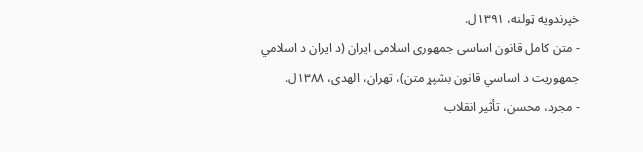خپرندویه ټولنه، ۱۳۹۱ل.
- متن کامل قانون اساسی جمهوری اسلامی ایران (د ایران د اسلامي جمهوریت د اساسي قانون بشپړ متن)، تهران، الهدی، ۱۳۸۸ل.
- مجرد، محسن، تأثیر انقلاب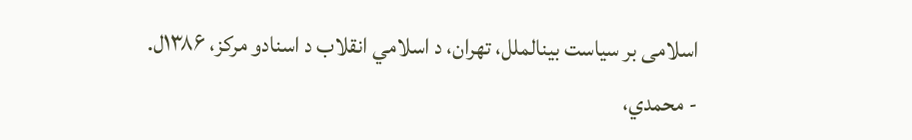اسلامی بر سیاست بینالملل، تهران، د اسلامي انقلاب د اسنادو مرکز، ۱۳۸۶ل.
- محمدي،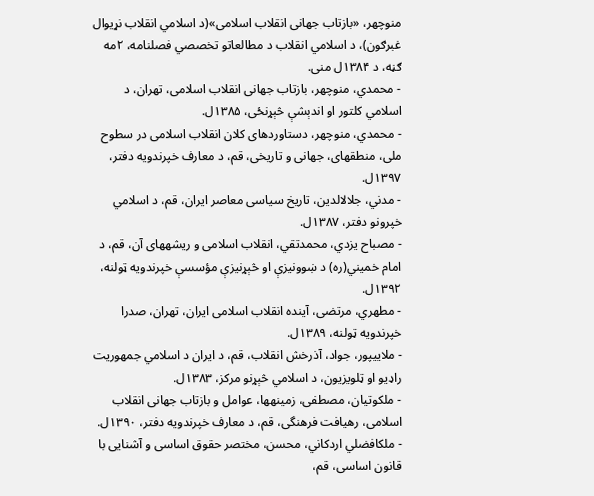منوچهر، «بازتاب جهانی انقلاب اسلامی»(د اسلامي انقلاب نړیوال غبرګون)، د اسلامي انقلاب د مطالعاتو تخصصي فصلنامه، ۲مه ګڼه، د ۱۳۸۴ل منی.
- محمدي، منوچهر، بازتاب جهانی انقلاب اسلامی، تهران، د اسلامي کلتور او اندېشې څېړنځی، ۱۳۸۵ل.
- محمدي، منوچهر، دستاوردهای کلان انقلاب اسلامی در سطوح ملی، منطقهای، جهانی و تاریخی، قم، د معارف خپرندویه دفتر، ۱۳۹۷ل.
- مدني، جلالالدین، تاریخ سیاسی معاصر ایران، قم، د اسلامي خپرونو دفتر، ۱۳۸۷ل.
- مصباح یزدي، محمدتقي، انقلاب اسلامی و ریشههای آن، قم، د امام خمیني(ره) د ښوونیزې او څېړنیزې مؤسسې خپرندویه ټولنه، ۱۳۹۲ل.
- مطهري، مرتضی، آینده انقلاب اسلامی ایران، تهران، صدرا خپرندویه ټولنه، ۱۳۸۹ل.
- ملایيپور، جواد، آذرخش انقلاب، قم، د ایران د اسلامي جمهوریت راډیو او ټلویزیون، د اسلامي څېړنو مرکز، ۱۳۸۳ل.
- ملکوتیان، مصطفی، زمینهها، عوامل و بازتاب جهانی انقلاب اسلامی، رهیافت فرهنگی، قم، د معارف خپرندویه دفتر، ۱۳۹۰ل.
- ملکافضلي اردکاني، محسن، مختصر حقوق اساسی و آشنایی با قانون اساسی، قم،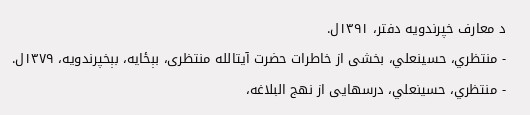د معارف خپرندویه دفتر، ۱۳۹۱ل.
- منتظري، حسینعلي، بخشی از خاطرات حضرت آیتالله منتظری، بېځایه، بېخپرندویه، ۱۳۷۹ل.
- منتظري، حسینعلي، درسهایی از نهج البلاغه،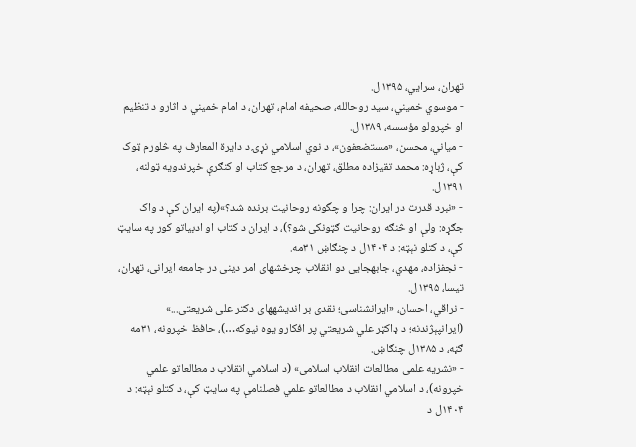تهران، سرایي، ۱۳۹۵ل.
- موسوي خمیني، سید روحالله، صحیفه امام، تهران، د امام خمیني د اثارو د تنظیم او خپرولو مؤسسه، ۱۳۸۹ل.
- میاني، محسن، «مستضعفون»، د نوي اسلامي نړۍ د دایرة المعارف په څلورم ټوک کې، ژباړه: محمد تقيزاده مطلق، تهران، د مرجع کتاب او کنګرې خپرندویه ټولنه، ۱۳۹۱ل.
- «نبرد قدرت در ایران: چرا و چگونه روحانیت برنده شد؟»(په ایران کې د واک جګړه: ولې او څنګه روحانیت ګټونکی شو؟)، د ایران د کتاب او ادبیاتو کور په سایټ کې، د کتلو نېټه: د ۱۴۰۴ل د چنګاښ ۳۱مه.
- نجفزاده، مهدي، جابهجایی دو انقلاب چرخشهای امر دینی در جامعه ایرانی، تهران، تیسا، ۱۳۹۵ل.
- نراقي، احسان، «ایرانشناسی؛ نقدی بر اندیشههای دکتر علی شریعتی...» (ایرانپېژندنه؛ د ډاکټر علي شریعتي پر افکارو یوه نیوکه…)، حافظ خپرونه، ۳۱مه ګڼه، د ۱۳۸۵ل چنګاښ.
- «نشریه علمی مطالعات انقلاب اسلامی» (د اسلامي انقلاب د مطالعاتو علمي خپرونه)، د اسلامي انقلاب د مطالعاتو علمي فصلنامې په سایټ کې، د کتلو نېټه: د ۱۴۰۴ل د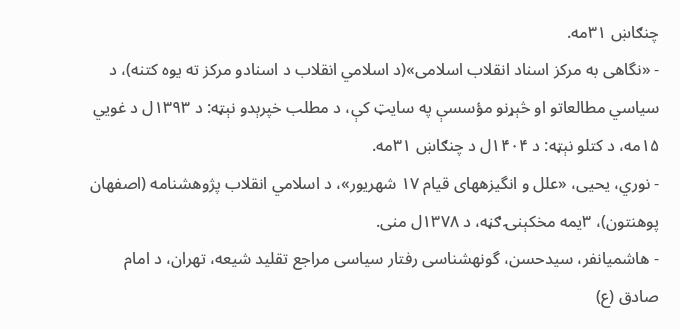چنګاښ ۳۱مه.
- «نگاهی به مرکز اسناد انقلاب اسلامی»(د اسلامي انقلاب د اسنادو مرکز ته یوه کتنه)، د سیاسي مطالعاتو او څېړنو مؤسسې په سایټ کې، د مطلب خپرېدو نېټه: د ۱۳۹۳ل د غویي ۱۵مه، د کتلو نېټه: د ۱۴۰۴ل د چنګاښ ۳۱مه.
- نوري، یحیی، «علل و انگیزههای قیام ۱۷ شهریور»، د اسلامي انقلاب پژوهشنامه (اصفهان پوهنتون)، ۳یمه مخکېنۍ ګڼه، د ۱۳۷۸ل منی.
- هاشمیانفر، سیدحسن، گونهشناسی رفتار سیاسی مراجع تقلید شیعه، تهران، د امام صادق (ع)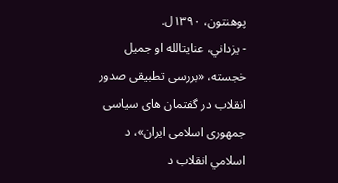پوهنتون، ۱۳۹۰ل.
- یزداني، عنایتالله او جمیل خجسته، «بررسی تطبیقی صدور انقلاب در گفتمان های سیاسی جمهوری اسلامی ایران»، د اسلامي انقلاب د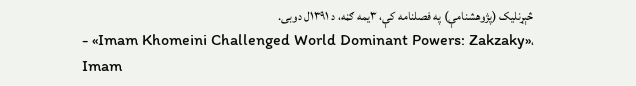څېړنلیک (پژوهشنامې) په فصلنامه کې، ۳یمه ګڼه، د ۱۳۹۱ل دوبی.
- «Imam Khomeini Challenged World Dominant Powers: Zakzaky»، Imam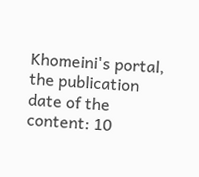Khomeini's portal, the publication date of the content: 10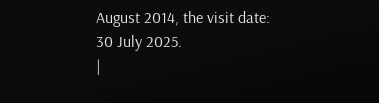August 2014, the visit date: 30 July 2025.
|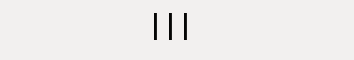|||